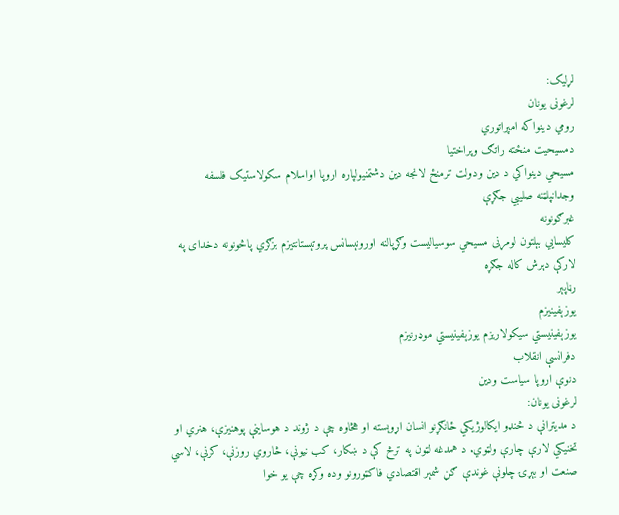لړليک:
لرغونی يونان
رومي دينواکه امپراتوري
دمسيحيت منځته راتګ وپراختيا
مسيحي دينواکي د دين ودولت ترمنځ لانجه دين دشتمنيولپاره اروپا اواسلام سکولاستيک فلسفه وجدانپلټنه صليبي جګړې
غبرګونونه
کليسايي بېلتون لومړنی مسيحي سوسياليست وګړپالنه اورونېسانس پروتېستانتيزم بزګري پاڅونونه دخدای په لارکې دېرش کاله جګړه
رڼاپېر
يوزېفينيزم
يوزېفينيستي سيکولاريزم يوزېفينيستي موډرنيزم
دفرانسې انقلاب
دنوې اروپا سياست ودين
لرغونى يونان:
د مديترانې د څنډو ايکالوژيکي ځانګړنو انسان اړوېسته او هڅاوه چې د ژوند د هوساينې پوهنيزې، هنري او تخنيکي لارې چارې ولټوي. د همدغه لټون په ترڅ کې د ښکار، کب نيونې، څاروي روزنې، کرنې، لاسي صنعت او بېړۍ چلونې غوندې ګڼ شمېر اقتصادي فاکټورونو وده وکړه چې يو خوا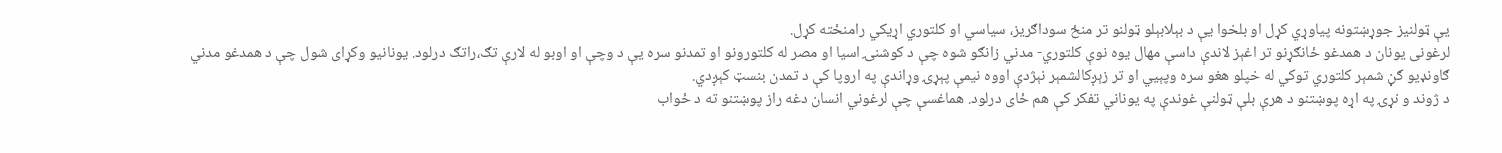يې ټولنيز جوړښتونه پياوړي کړل او بلخوا يې د بېلابېلو ټولنو تر منځ سوداګريز، سياسي او کلتوري اړيکي رامنځته کړل.
لرغونى يونان د همدغو ځانګړنو تر اغېز لاندې داسې مهال يوه نوې کلتوري- مدني زانګو شوه چې د کوشنۍ اسيا او مصر له کلتورونو او تمدنو سره يې د وچې او اوبو له لارې تګ،راتګ درلود. يونانيو وکړاى شول چې د همدغو مدني ګاونډيو ګڼ شمېر کلتوري توکي له خپلو هغو سره وپېيي او تر زېږکالشمېر نېژدې اووه نيمې پېړۍ وړاندې په اروپا کې د تمدن بنسټ کېږدي.
د ژوند و نړۍ په اړه پوښتنو د هرې بلې ټولنې غوندې په يوناني تفکر کې هم ځاى درلود. هماغسې چې لرغوني انسان دغه راز پوښتنو ته د ځواب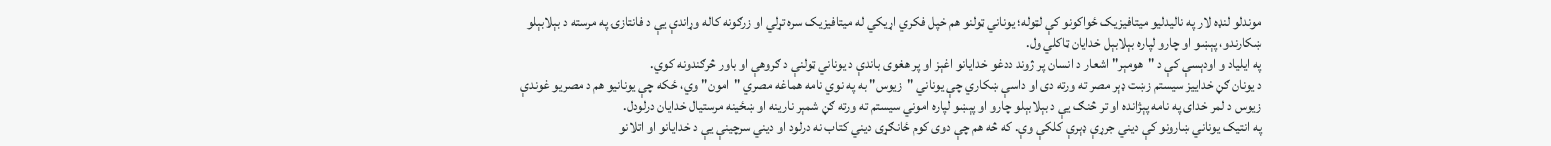موندلو لنډه لار په ناليدليو ميتافيزيک ځواکونو کې لټوله؛ يوناني ټولنو هم خپل فکري اړيکي له ميتافيزيک سره تړلي او زرګونه کاله وړاندې يې د فانتازۍ په مرسته د بېلابېلو ښکارندو، پېښو او چارو لپاره بېلابېل خدايان ټاکلي ول.
په ايلياد و اودېسې کې د "هومېر" اشعار د انسان پر ژوند ددغو خدايانو اغېز او پر هغوى باندې د يوناني ټولنې د ګروهې او باور څرګندونه کوي.
د يونان ګڼ خداييز سيستم زښت ډېر مصر ته ورته دى او داسې ښکاري چې يوناني "زيوس" به په نوي نامه هماغه مصري "امون" وي، ځکه چې يونانيو هم د مصريو غوندې زيوس د لمر خداى په نامه پېژانده او تر څنګ يې د بېلابېلو چارو او پېښو لپاره اموني سيستم ته ورته ګڼ شمېر نارينه او ښځينه مرستيال خدايان درلودل.
په انتيک يوناني ښارونو کې ديني جرړې ډېرې کلکې وې. که څه هم چې دوى کوم ځانګړى ديني کتاب نه درلود او ديني سرچينې يې د خدايانو او اتلانو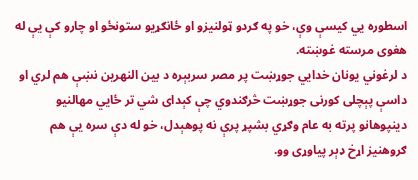اسطوره يي کيسې وې، خو په ګردو ټولنيزو او ځانګړيو ستونځو او چارو کې يې له هغوى مرسته غوښته.
د لرغوني يونان خدايي جوړښت پر مصر سربېره د بين النهرين نښې هم لري او داسې پېچلى کورنى جوړښت څرګندوي چې کېداى شي تر ځايي مهالنيو دينپوهانو پرته به عام وګړي بشپړ پرې نه پوهېدل، خو له دې سره يې هم ګروهنيز اړخ ډېر پياوړى وو.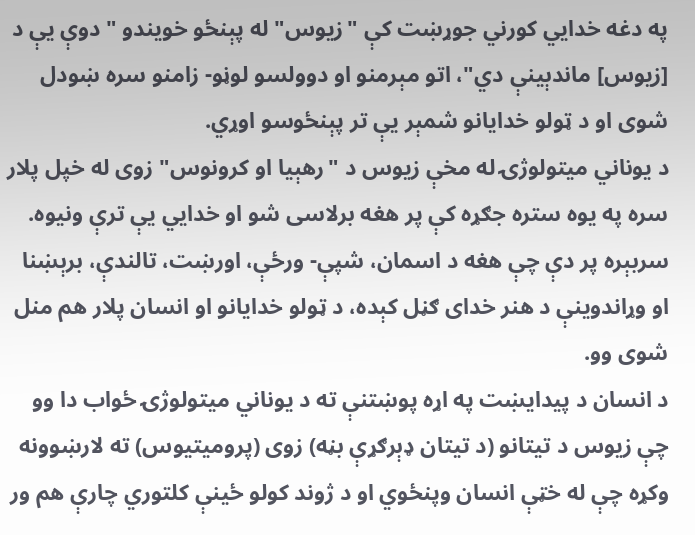په دغه خدايي کورني جوړښت کې "زيوس" له پېنځو خويندو "دوې يې د [زيوس] ماندېينې دي"، اتو مېرمنو او دوولسو لوڼو- زامنو سره ښودل شوى او د ټولو خدايانو شمېر يې تر پېنځوسو اوړي.
د يوناني ميتولوژۍ له مخې زيوس د "رهېيا او کرونوس" زوى له خپل پلار سره په يوه ستره جګړه کې پر هغه برلاسى شو او خدايي يې ترې ونيوه. سربېره پر دې چې هغه د اسمان، شپې- ورځې، اورښت، تالندې، برېښنا او وړاندوينې د هنر خداى ګڼل کېده، د ټولو خدايانو او انسان پلار هم منل شوى وو.
د انسان د پيدايښت په اړه پوښتنې ته د يوناني ميتولوژۍ ځواب دا وو چې زيوس د تيتانو (د تيتان ډېرګړې بڼه) زوى (پروميتيوس) ته لارښوونه وکړه چې له خټې انسان وپنځوي او د ژوند کولو ځينې کلتوري چارې هم ور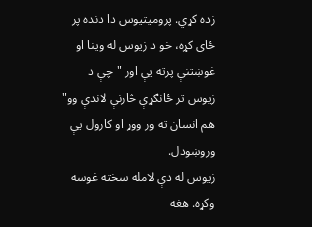زده کړي. پروميتيوس دا دنده پر ځاى کړه، خو د زيوس له وينا او غوښتنې پرته يې اور "چې د زيوس تر ځانګړې څارنې لاندې وو" هم انسان ته ور ووړ او کارول يې وروښودل.
زيوس له دې لامله سخته غوسه وکړه. هغه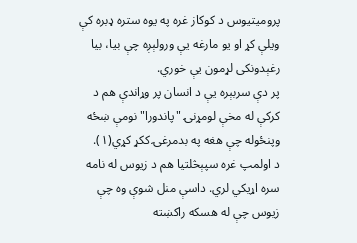پروميتيوس د کوکاز غره په يوه ستره ډبره کې ويلې کړ او يو مارغه يې ورولېږه چې بيا، بيا رغېدونکى لړمون يې خوري.
پر دې سربېره يې د انسان پر وړاندې هم د کرکې له مخې لومړنۍ "پاندورا" نومې ښځه وپنځوله چې هغه په بدمرغۍ ککړ کړي(١).
د اولمپ غره سپېڅلتيا هم د زيوس له نامه سره اړيکي لري. داسې منل شوې وه چې زيوس چې له هسکه راکښته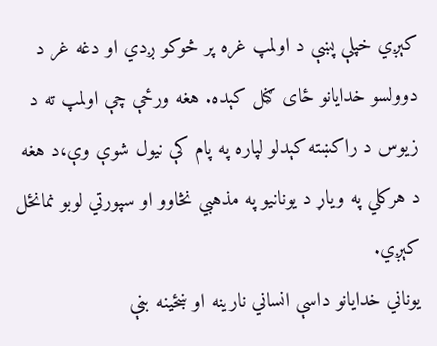کېږي خپلې پښې د اولمپ غره پر څوکو ږدي او دغه غر د دوولسو خدايانو ځاى ګڼل کېده. هغه ورځې چې اولمپ ته د زيوس د راکښته کېدلو لپاره په پام کې نيول شوې وې،د هغه د هرکلي په وياړ د يونانيو په مذهبي نڅاوو او سپورتي لوبو نمانځل کېږي.
يوناني خدايانو داسې انساني نارينه او ښځينه بڼې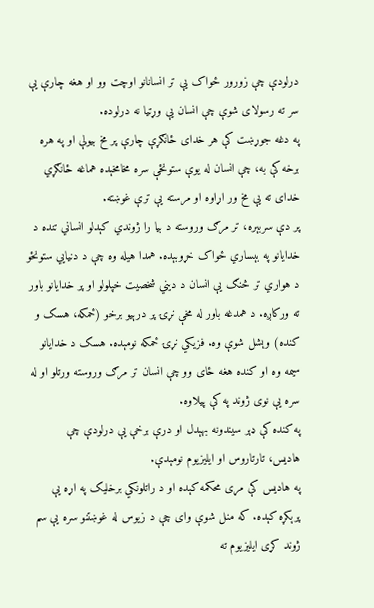درلودې چې زورور ځواک يې تر انسانانو اوچت وو او هغه چارې يې سر ته رسولاى شوې چې انسان يې وړتيا نه درلوده.
په دغه جوړښت کې هر خداى ځانګړې چارې پر مخ بيولې او په هره برخه کې به، چې انسان له يوې ستونځې سره مخامخېده هماغه ځانګړي خداى ته يې مخ ور اړاوه او مرسته يې ترې غوښته.
پر دې سربېره، تر مرګ وروسته د بيا را ژوندي کېدلو انساني تنده د خدايانو په بېساري ځواک خړوبېده. همدا هيله وه چې د دنيايي ستونځو د هواري تر څنګ يې انسان د ديني شخصيت خپلولو او پر خدايانو باور ته ورکاږه. د همدغه باور له مخې نړۍ پر درېيو برخو (ځمکه، هسک و کنده) وېشل شوې وه. فزيکي نړۍ ځمکه نومېده. هسک د خدايانو سيمه وه او کنده هغه ځاى وو چې انسان تر مرګ وروسته ورتلو او له سره يې نوى ژوند په کې پيلاوه.
په کنده کې ډېر سيندونه بهېدل او درې برخې يې درلودې چې هاديس، تارتاروس او ايليزيوم نومېدې.
په هاديس کې مړى محکمه کېده او د راتلونکي برخليک په اړه يې پرېکړه کېده. که منل شوې واى چې د زيوس له غوښتنو سره يې سم ژوند کړى ايليزيوم ته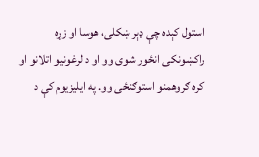استول کېده چې ډېر ښکلى، هوسا او زړه راکښونکى انځور شوى وو او د لرغونيو اتلانو او کره ګروهمنو استوګنځى وو. په ايليزيوم کې د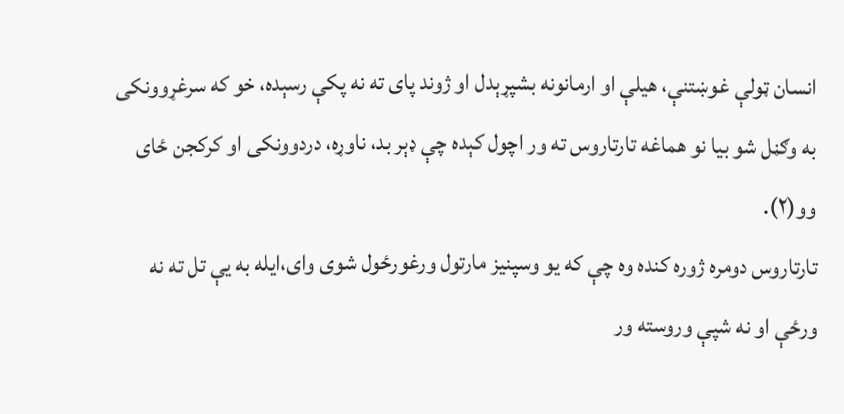انسان ټولې غوښتنې، هيلې او ارمانونه بشپړېدل او ژوند پاى ته نه پکې رسېده، خو که سرغړوونکى به وګڼل شو بيا نو هماغه تارتاروس ته ور اچول کېده چې ډېر بد، ناوړه، دردوونکى او کرکجن ځاى وو(٢).
تارتاروس دومره ژوره کنده وه چې که يو وسپنيز مارتول ورغورځول شوى واى،ايله به يې تل ته نه ورځې او نه شپې وروسته ور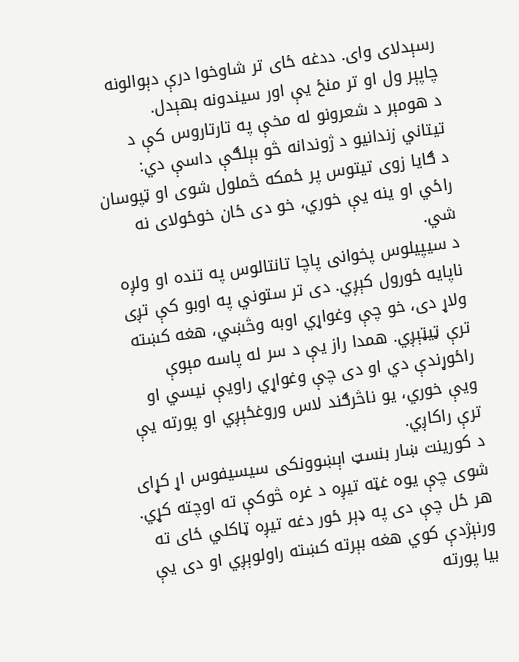رسېدلاى واى. ددغه ځاى تر شاوخوا درې دېوالونه چاپېر ول او تر منځ يې اور سيندونه بهېدل.
د هومېر د شعرونو له مخې په تارتاروس کې د تيتاني زندانيو د ژوندانه څو بېلګې داسې دي:
د ګايا زوى تيتوس پر ځمکه څملول شوى او ټپوسان راځي او ينه يې خوري، خو دى ځان خوځولاى نه شي.
د سيپيلوس پخوانى پاچا تانتالوس په تنده او ولږه ناپايه ځورول کېږي. دى تر ستوني په اوبو کې تږى ولاړ دى، خو چې وغواړي اوبه وڅښي، هغه کښته ترې ټيټېږي. همدا راز يې د سر له پاسه مېوې راځوړندې دي او دى چې وغواړي راويې نيسي او ويې خوري، يو ناڅرګند لاس وروغځېږي او پورته يې ترې راکاږي.
د کورينت ښار بنسټ اېښوونکى سيسيفوس اړ کړاى شوى چې يوه غټه تيږه د غره څوکې ته اوچته کړي. هر ځل چې دى په ډېر ځور دغه تيږه ټاکلي ځاى ته ورنېژدې کوي هغه بېرته کښته راولوېږي او دى يې بيا پورته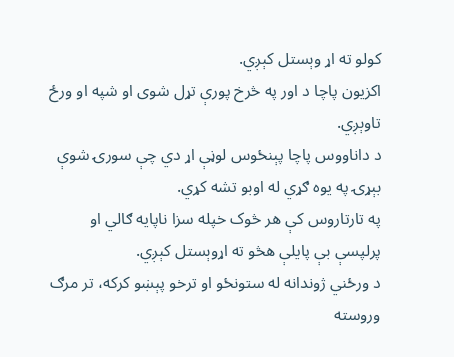کولو ته اړ وېستل کېږي.
اکزيون پاچا د اور په څرخ پورې تړل شوى او شپه او ورځ تاوېږي.
د داناووس پاچا پېنځوس لوڼې اړ دي چې سورۍ شوې بېړۍ په يوه ګړي له اوبو تشه کړي.
په تارتاروس کې هر څوک خپله سزا ناپايه ګالي او پرلپسې بې پايلې هڅو ته اړوېستل کېږي.
د ورځني ژوندانه له ستونځو او ترخو پېښو کرکه، تر مرګ وروسته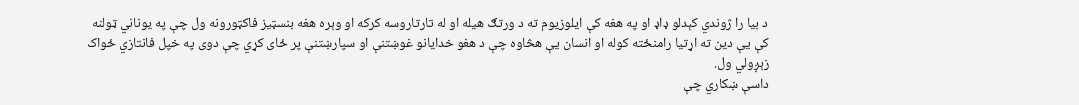د بيا را ژوندي کېدلو ډاډ او په هغه کې ايلوزيوم ته د ورتګ هيله او له تارتاروسه کرکه او وېره هغه بنسټيز فاکټورونه ول چې په يوناني ټولنه کې يې دين ته اړتيا رامنځته کوله او انسان يې هڅاوه چې د هغو خدايانو غوښتنې او سپارښتنې پر ځاى کړي چې دوى په خپل فانتازي ځواک زېږولي ول.
داسې ښکاري چې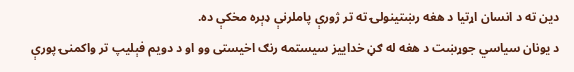دين ته د انسان اړتيا د هغه رښتينولۍ ته تر ژورې پاملرنې ډېره مخکې ده.
د يونان سياسي جوړښت د هغه له ګڼ خداييز سيستمه رنګ اخيستى وو او د دويم فېليپ تر واکمنۍ پورې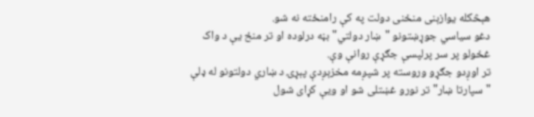هېڅکله يوازېنى منځنى دولت په کې رامنځته نه شو.
دغو سياسي جوړښتونو "ښار دولتي" بڼه درلوده او تر منځ يې د واک غځولو پر سر پرلپسې جګړې روانې وې.
تر اوږدو جګړو وروسته پر شپږمه مخزېږدې پېړۍ د ښاري دولتونو له ډلې "سپارتا ښار" تر نورو غښتلى شو او ويې کړاى شول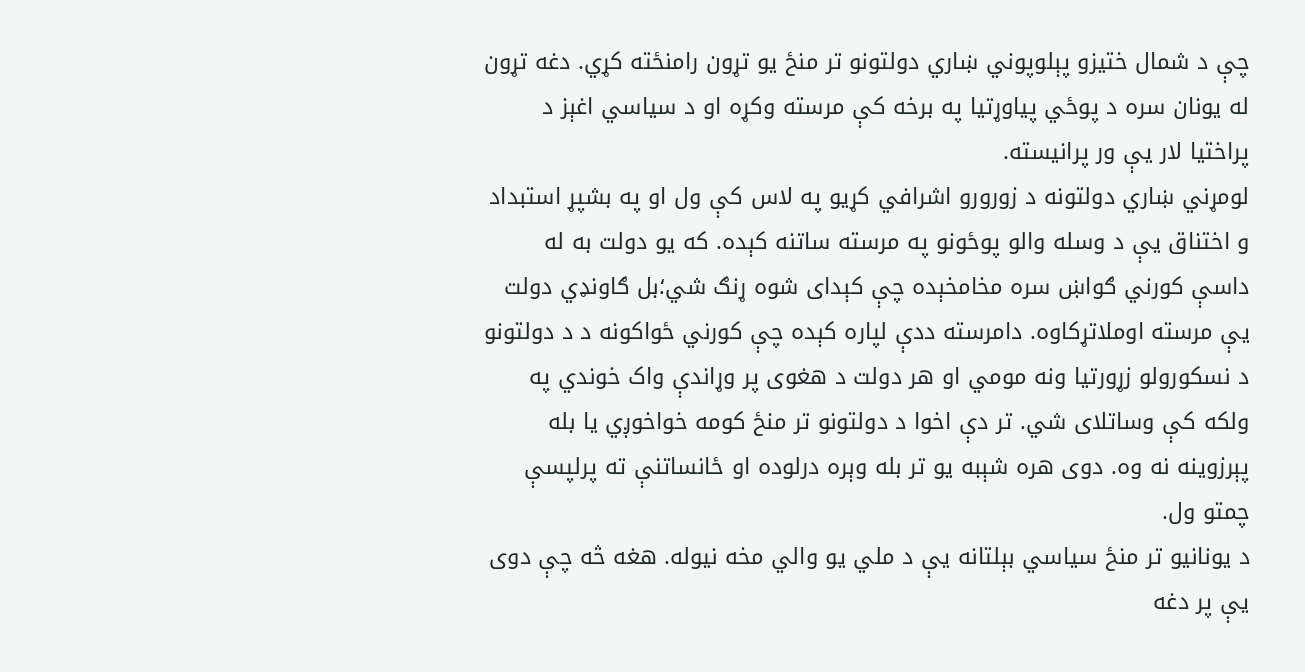چې د شمال ختيزو پېلوپوني ښاري دولتونو تر منځ يو تړون رامنځته کړي. دغه تړون له يونان سره د پوځي پياوړتيا په برخه کې مرسته وکړه او د سياسي اغېز د پراختيا لار يې ور پرانيسته.
لومړني ښاري دولتونه د زورورو اشرافي کړيو په لاس کې ول او په بشپړ استبداد و اختناق يې د وسله والو پوځونو په مرسته ساتنه کېده. که يو دولت به له داسې کورني ګواښ سره مخامخېده چې کېدای شوه ړنګ شي؛بل ګاونډي دولت يې مرسته اوملاتړکاوه. دامرسته ددې لپاره کېده چې کورني ځواکونه د د دولتونو د نسکورولو زړورتيا ونه مومي او هر دولت د هغوى پر وړاندې واک خوندي په ولکه کې وساتلاى شي. تر دې اخوا د دولتونو تر منځ کومه خواخوږي يا بله پېرزوينه نه وه. دوى هره شېبه يو تر بله وېره درلوده او ځانساتنې ته پرلپسې چمتو ول.
د يونانيو تر منځ سياسي بېلتانه يې د ملي يو والي مخه نيوله. هغه څه چې دوى يې پر دغه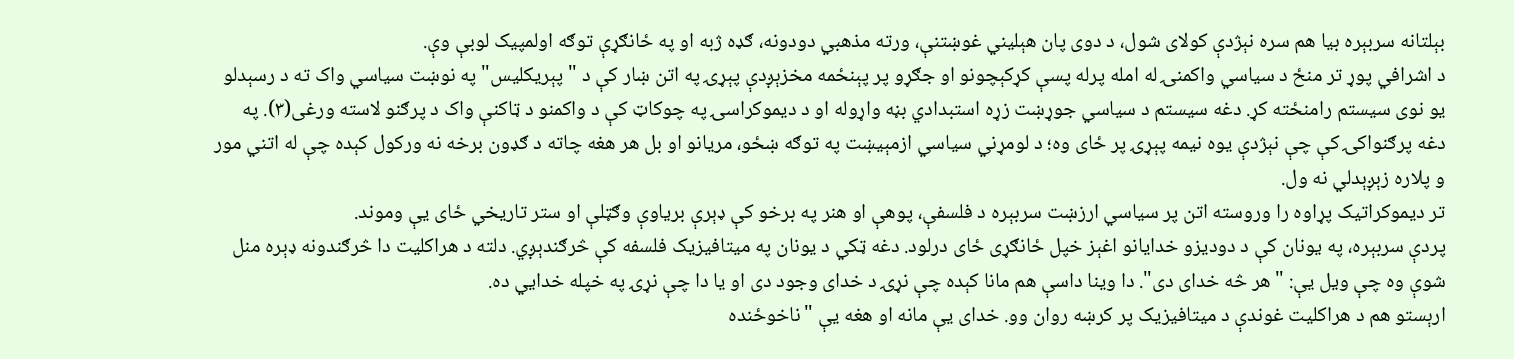بېلتانه سربېره بيا هم سره نېژدې کولاى شول، د دوى پان هېليني غوښتنې، ورته مذهبي دودونه، ګډه ژبه او په ځانګړې توګه اولمپيک لوبې وې.
د اشرافي پوړ تر منځ د سياسي واکمنۍ له امله پرله پسې کړکېچونو او جګړو پر پېنځمه مخزېږدې پېړۍ په اتن ښار کې د "پېريکليس" په نوښت سياسي واک ته د رسېدلو يو نوى سيستم رامنځته کړ. دغه سيستم د سياسي جوړښت زړه استبدادي بڼه واړوله او د ديموکراسۍ په چوکاټ کې د واکمنو د ټاکنې واک د پرګنو لاسته ورغى(٣). په دغه پرګنواکۍ کې چې نېژدې يوه نيمه پېړۍ پر ځاى وه؛ د لومړني سياسي ازمېيښت په توګه ښځو، مريانو او بل هر هغه چاته د ګډون برخه نه ورکول کېده چې له اتني مور و پلاره زېږېدلي نه ول.
تر ديموکراتيک پړاوه را وروسته اتن پر سياسي ارزښت سربېره د فلسفې، پوهې او هنر په برخو کې ډېرې برياوې وګټلې او ستر تاريخي ځاى يې وموند.
پردې سربېره، په يونان کې د دوديزو خدايانو اغېز خپل ځانګړى ځاى درلود. دغه ټکي د يونان په ميتافيزيک فلسفه کې څرګندېږي. دلته د هراکليت دا څرګندونه ډېره منل شوې وه چې ويل يې: "هر څه خداى دى". دا وينا داسې هم مانا کېده چې نړۍ د خداى وجود دى او يا دا چې نړۍ په خپله خدايي ده.
ارېستو هم د هراکليت غوندې د ميتافيزيک پر کرښه روان وو. خداى يې مانه او هغه يې "ناخوځنده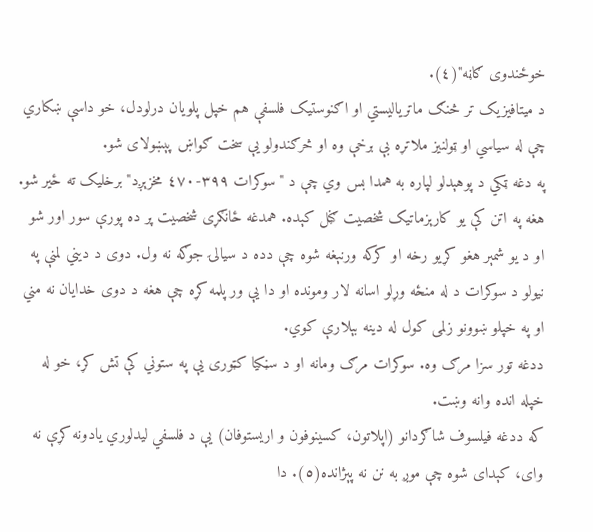خوځندوى ګاڼه"(٤).
د ميتافيزيک تر څنګ ماترياليستي او اګنوستيک فلسفې هم خپل پلويان درلودل، خو داسې ښکاري چې له سياسي او ټولنيز ملاتړه بې برخې وه او څرګندولو يې سخت ګواښ پېښولاى شو.
په دغه ټکي د پوهېدلو لپاره به همدا بس وي چې د "سوکرات ٣٩٩-٤٧٠ مخزېږد" برخليک ته ځير شو. هغه په اتن کې يو کارېزماتيک شخصيت ګڼل کېده. همدغه ځانګړى شخصيت پر ده پورې سور اور شو او د يو شمېر هغو کړيو رخه او کرکه ورنېغه شوه چې دده د سيالۍ جوګه نه ول. دوى د ديني لمنې په نيولو د سوکرات د له منځه وړلو اسانه لار ومونده او دا يې ور پلمه کړه چې هغه د دوى خدايان نه مني او په خپلو ښوونو زلمى کول له دينه بېلارې کوي.
ددغه تور سزا مرګ وه. سوکرات مرګ ومانه او د سڼکيا کټورى يې په ستوني کې تش کړ، خو له خپله انده وانه وښت.
که ددغه فيلسوف شاګردانو (اپلاتون، کسينوفون و اريستوفان) يې د فلسفي ليدلوري يادونه کړې نه واى، کېداى شوه چې موږ به نن نه پېژانده(٥). دا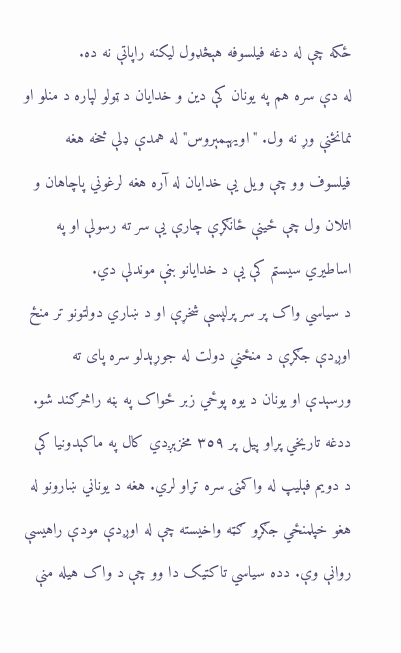ځکه چې له دغه فيلسوفه هېڅډول ليکنه راپاتې نه ده.
له دې سره هم په يونان کې دين و خدايان د ټولو لپاره د منلو او نمانځنې وړ نه ول. "اويهېمېروس" له همدې ډلې څخه هغه فيلسوف وو چې ويل يې خدايان له آره هغه لرغوني پاچاهان و اتلان ول چې ځينې ځانګړې چارې يې سر ته رسولې او په اساطيري سيستم کې يې د خدايانو بڼې موندلې دي.
د سياسي واک پر سر پرلپسې شخړې او د ښاري دولتونو تر منځ اوږدې جګړې د منځني دولت له جوړېدلو سره پاى ته ورسېدې او يونان د يوه پوځي زبر ځواک په بڼه راڅرګند شو.
ددغه تاريخي پړاو پيل پر ٣٥٩ مخزېږدي کال په ماکېدونيا کې د دويم فېليپ له واکمنۍ سره تړاو لري. هغه د يوناني ښارونو له هغو خپلمنځي جګړو ګټه واخيسته چې له اوږدې مودې راهيسې روانې وې. دده سياسي تاکتيک دا وو چې د واک هيله منې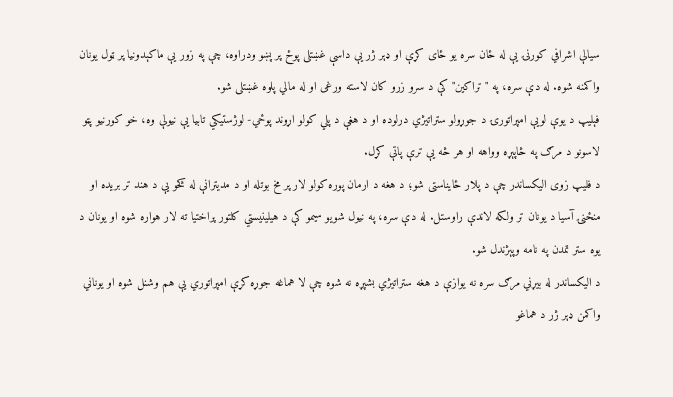سيالې اشرافي کورنۍ يې له ځان سره يو ځاى کړې او ډېر ژر يې داسې غښتلى پوځ پر پښو ودراوه، چې په زور يې ماکېدونيا پر ټول يونان واکمنه شوه. له دې سره، په "تراکين" کې د سرو زرو کان لاسته ورغى او له مالي پلوه غښتلى شو.
فېليپ د يوې لويې امپراتورۍ د جوړولو ستراتيژي درلوده او د هغې د پلي کولو اړوند پوځي- لوژستيکي تابيا يې نيولې وه، خو کورنيو پټو لاسونو د مرګ په څاپېړه وواهه او هر څه يې ترې پاتې کړل.
د فليپ زوى اليکساندر چې د پلار ځايناستى شو؛ د هغه د ارمان پوره کولو لار پر مخ بوتله او د مديترانې له کڅو يې د هند تر بريده او منځنۍ آسيا د يونان تر ولکه لاندې راوستل. له دې سره، په نيول شويو سيمو کې د هيلينيستي کلتور پراختيا ته لار هواره شوه او يونان د يوه ستر تمدن په نامه وپېژندل شو.
د اليکساندر له بيړني مرګ سره نه يوازې د هغه ستراتيژي بشپړه نه شوه چې لا هماغه جوړه کړې امپراتوري يې هم وشنل شوه او يوناني واکمن ډېر ژر د هماغو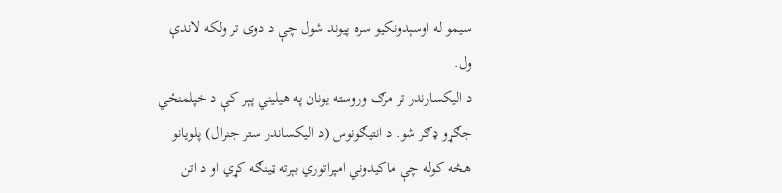سيمو له اوسېدونکيو سره پيوند شول چې د دوى تر ولکه لاندې ول.
د اليکسارندر تر مرګ وروسته يونان په هيليني پېر کې د خپلمنځي جګړو ډګر شو. د انتيګونوس (د اليکساندر ستر جنرال) پلويانو هڅه کوله چې ماکيدوني امپراتوري بېرته ټينګه کړي او د اتن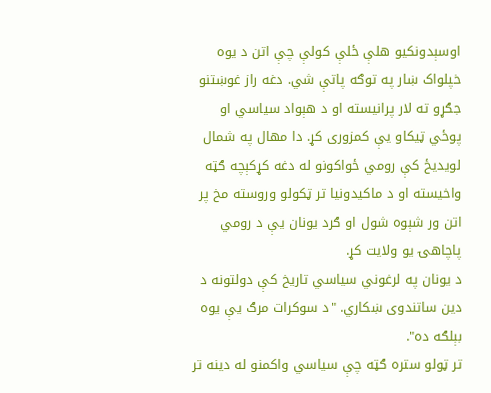اوسېدونکيو هلې ځلې کولې چې اتن د يوه خپلواک ښار په توګه پاتې شي. دغه راز غوښتنو جګړو ته لار پرانيسته او د هېواد سياسي او پوځي ټيکاو يې کمزورى کړ. دا مهال په شمال لويديځ کې رومي ځواکونو له دغه کړکېچه ګټه واخيسته او د ماکيدونيا تر ټکولو وروسته مخ پر اتن ور شېوه شول او ګرد يونان يې د رومي پاچاهۍ يو ولايت کړ.
د يونان په لرغوني سياسي تاريخ کې دولتونه د دين ساتندوى ښکاري. "د سوکرات مرګ يې يوه بېلګه ده".
تر ټولو ستره ګټه چې سياسي واکمنو له دينه تر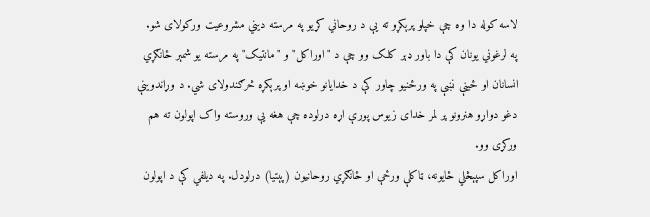لاسه کوله دا وه چې خپلو پرېکړو ته يې د روحاني کړيو په مرسته ديني مشروعيت ورکولاى شو.
په لرغوني يونان کې دا باور ډېر کلک وو چې د "اوراکل" و "مانتيک" په مرسته يو شمېر ځانګړي انسانان او ځينې نښې په ورځنيو چاور کې د خدايانو خوښه او پرېکړه څرګندولاى شي. د وړاندوينې دغو دواړو هنرونو پر لمر خداى زيوس پورې اړه درلوده چې هغه يې وروسته واک اپولون ته هم ورکړى وو.
اوراکل سپېڅلي ځايونه، ټاکلې ورځې او ځانګړي روحانيون (پېتيا) درلودل. په ديلفي کې د اپولون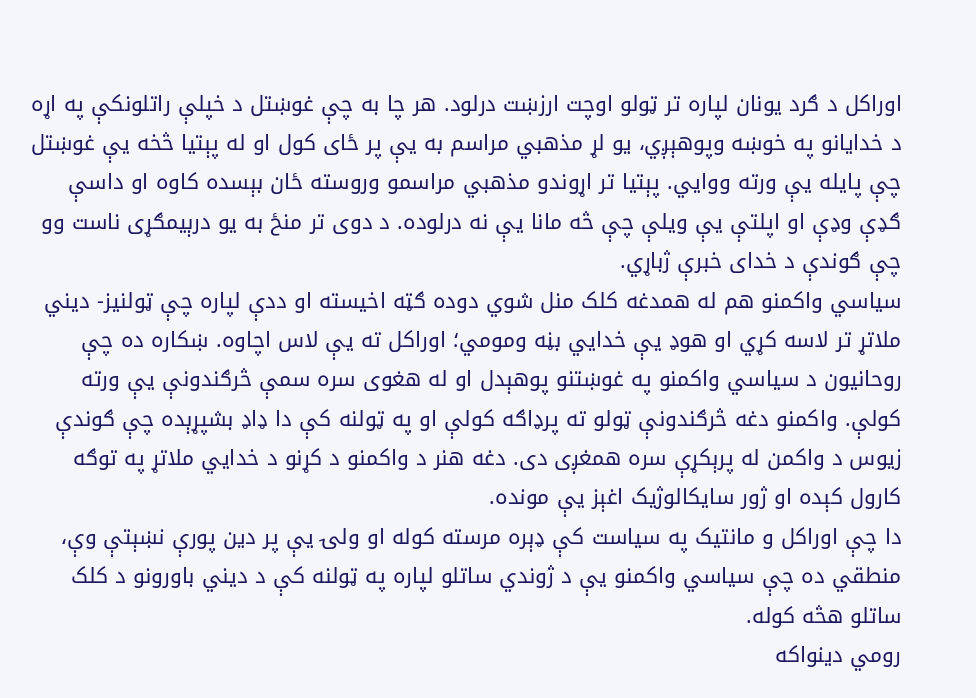اوراکل د ګرد يونان لپاره تر ټولو اوچت ارزښت درلود. هر چا به چې غوښتل د خپلې راتلونکې په اړه د خدايانو په خوښه وپوهېږي، يو لړ مذهبي مراسم به يې پر ځاى کول او له پېتيا څخه يې غوښتل چې پايله يې ورته ووايي. پېتيا تر اړوندو مذهبي مراسمو وروسته ځان بېسده کاوه او داسې ګډې وډې او اپلتې يې ويلې چې څه مانا يې نه درلوده. د دوى تر منځ به يو درېيمګړى ناست وو چې ګوندې د خداى خبرې ژباړي.
سياسي واکمنو هم له همدغه کلک منل شوي دوده ګټه اخيسته او ددې لپاره چې ټولنيز- ديني ملاتړ تر لاسه کړي او هوډ يې خدايي بڼه ومومي؛ اوراکل ته يې لاس اچاوه. ښکاره ده چې روحانيون د سياسي واکمنو په غوښتنو پوهېدل او له هغوى سره سمې څرګندونې يې ورته کولې. واکمنو دغه څرګندونې ټولو ته پرډاګه کولې او په ټولنه کې دا ډاډ بشپړېده چې ګوندې زيوس د واکمن له پرېکړې سره همغږى دى. دغه هنر د واکمنو د کړنو د خدايي ملاتړ په توګه کارول کېده او ژور سايکالوژيک اغېز يې مونده.
دا چې اوراکل و مانتيک په سياست کې ډېره مرسته کوله او ولۍ يې پر دين پورې نښېتې وې، منطقي ده چې سياسي واکمنو يې د ژوندي ساتلو لپاره په ټولنه کې د ديني باورونو د کلک ساتلو هڅه کوله.
رومي دينواکه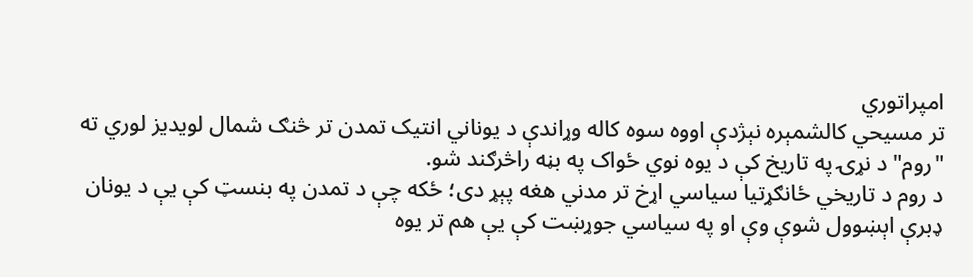امپراتوري
تر مسيحي کالشمېره نېژدې اووه سوه کاله وړاندې د يوناني انتيک تمدن تر څنګ شمال لويديز لوري ته "روم" د نړۍ په تاريخ کې د يوه نوي ځواک په بڼه راڅرګند شو.
د روم د تاريخي ځانګړتيا سياسي اړخ تر مدني هغه پېړ دى؛ ځکه چې د تمدن په بنسټ کې يې د يونان ډبرې اېښوول شوې وې او په سياسي جوړښت کې يې هم تر يوه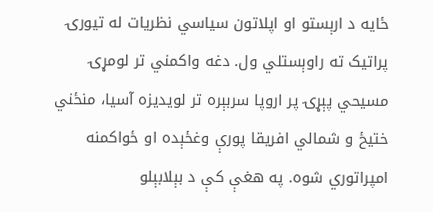ځايه د ارېستو او اپلاتون سياسي نظريات له تيورۍ پراتيک ته راوېستلي ول. دغه واکمني تر لومړۍ مسيحي پېړۍ پر اروپا سربېره تر لويديزه آسيا، منځني ختيځ و شمالي افريقا پورې وغځېده او ځواکمنه امپراتوري شوه. په هغې کې د بېلابېلو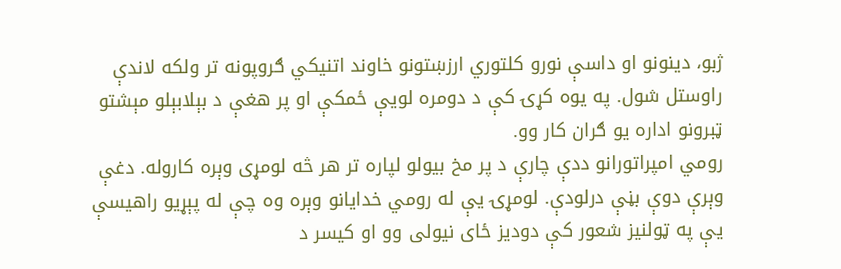ژبو، دينونو او داسې نورو کلتوري ارزښتونو خاوند اتنيکي ګروپونه تر ولکه لاندې راوستل شول. په يوه کړۍ کې د دومره لويې ځمکې او پر هغې د بېلابېلو مېشتو ټبرونو اداره يو ګران کار وو.
رومي امپراتورانو ددې چارې د پر مخ بيولو لپاره تر هر څه لومړى وېره کاروله. دغې وېرې دوې بڼې درلودې. لومړۍ يې له رومي خدايانو وېره وه چې له پېړيو راهيسې يې په ټولنيز شعور کې دوديز ځاى نيولى وو او کيسر د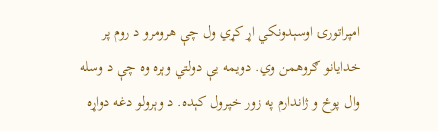امپراتورۍ اوسېدونکي اړ کړي ول چې هرومرو د روم پر خدايانو ګروهمن وي. دويمه يې دولتي وېره وه چې د وسله وال پوځ و ژاندارم په زور خپرول کېده. د وېرولو دغه دواړه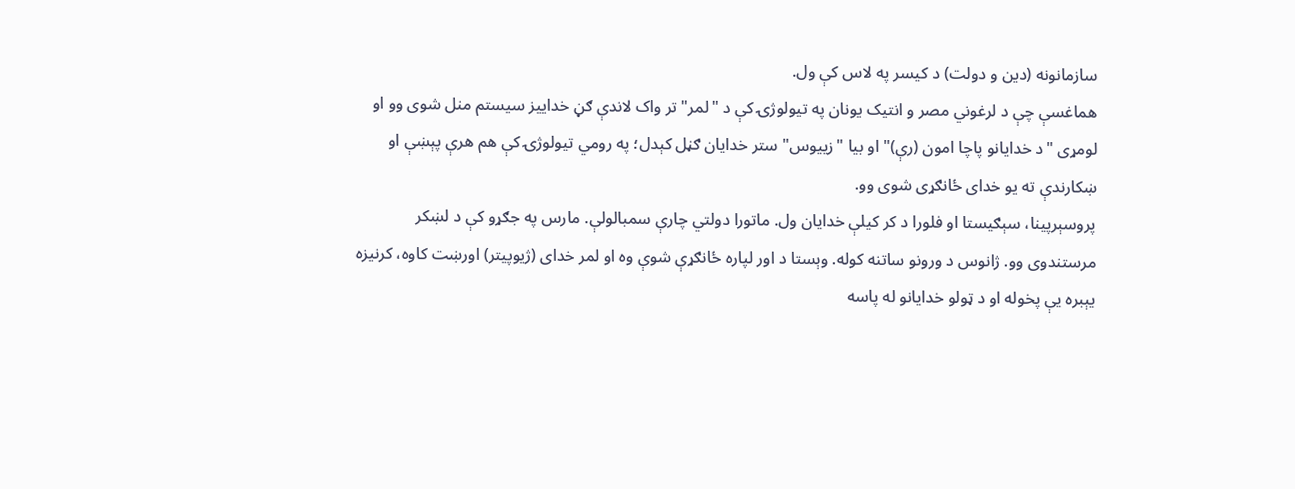سازمانونه (دين و دولت) د کيسر په لاس کې ول.
هماغسې چې د لرغوني مصر و انتيک يونان په تيولوژۍ کې د "لمر" تر واک لاندې ګڼ خداييز سيستم منل شوى وو او لومړى "د خدايانو پاچا امون (رې)" او بيا "زييوس" ستر خدايان ګڼل کېدل؛ په رومي تيولوژۍ کې هم هرې پېښې او ښکارندې ته يو خداى ځانګړى شوى وو.
پروسېرپينا، سېګيستا او فلورا د کر کيلې خدايان ول. ماتورا دولتي چارې سمبالولې. مارس په جګړو کې د لښکر مرستندوى وو. ژانوس د ورونو ساتنه کوله. وېستا د اور لپاره ځانګړې شوې وه او لمر خداى (ژيوپيتر) اورښت کاوه، کرنيزه يېبره يې پخوله او د ټولو خدايانو له پاسه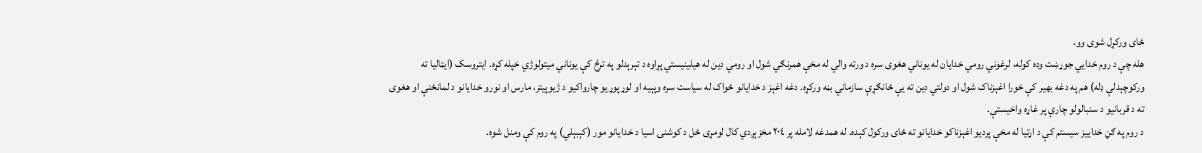ځاى ورکړل شوى وو.
هله چې د روم خدايي جوړښت وده کوله، لرغوني رومي خدايان له يوناني هغوى سره د ورته والي له مخې همرنګي شول او رومي دين له هيلينيستي پړاوه د تېرېدلو په ترڅ کې يوناني ميتولوژي خپله کړه. ايتروسک (ايټاليا ته ورکوچېدلې ډله) هم په دغه بهير کې خورا اغېزناک شول او دولتي دين ته يې ځانګړې سازماني بڼه ورکړه. دغه اغېز د خدايانو ځواک له سياست سره وپېيه او لوړپوړيو چارواکيو د ژيوپيتر، مارس او نورو خدايانو د لمانځنې او هغوى ته د قربانيو د سنبالولو چارې پر غاړه واخيستې.
د روم په ګڼ خداييز سيستم کې د اړتيا له مخې پرديو اغېزناکو خدايانو ته ځاى ورکول کېده. له همدغه لامله پر ٢٠٤ مخزېږدي کال لومړى ځل د کوشنۍ اسيا د خدايانو مور (کېبېلي) په روم کې ومنل شوه.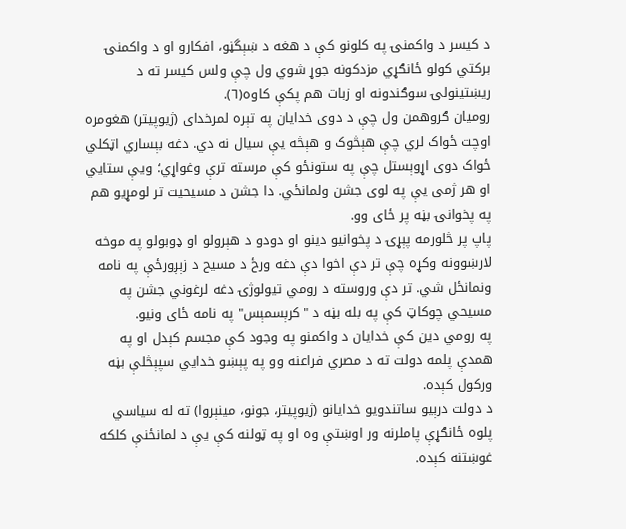د کيسر د واکمنۍ په کلونو کې د هغه د ښېگڼو، افکارو او د واکمنۍ برکتي کولو ځانګړي مزدکونه جوړ شوي ول چې ولس کيسر ته د ريښتينولۍ سوګندونه او زبات هم پکې کاوه(٦).
روميان ګروهمن ول چې د دوى خدايان په تېره لمرخداى (ژيوپيتر) هغومره اوچت ځواک لري چې هېڅوک و هېڅه يې سيال نه دي. دغه بېساري اټکلي ځواک دوى اړوېستل چې په ستونځو کې مرسته ترې وغواړي؛ ويې ستايي او هر ژمى يې په لوى جشن ولمانځي. دا جشن د مسيحيت تر لومړيو هم په پخوانۍ بڼه پر ځاى وو.
پاپ پر څلورمه پېړۍ د پخوانيو دينو او دودو د هېرولو او ډوبولو په موخه لارښوونه وکړه چې تر دې اخوا دې دغه ورځ د مسيح د زېږورځې په نامه ونمانځل شي. تر دې وروسته د رومي تيولوژۍ دغه لرغوني جشن په مسيحي چوکاټ کې په بله بڼه د "کرېسمېس" په نامه ځاى ونيو.
په رومي دين کې خدايان د واکمنو په وجود کې مجسم کېدل او په همدې پلمه دولت ته د مصري فراعنه وو په پېښو خدايي سپېڅلې بڼه ورکول کېده.
د دولت درېيو ساتندويو خدايانو (ژيوپيتر، جونو، مينېروا) ته له سياسي پلوه ځانګړې پاملرنه ور اوښتې وه او په ټولنه کې يې د لمانځنې کلکه غوښتنه کېده.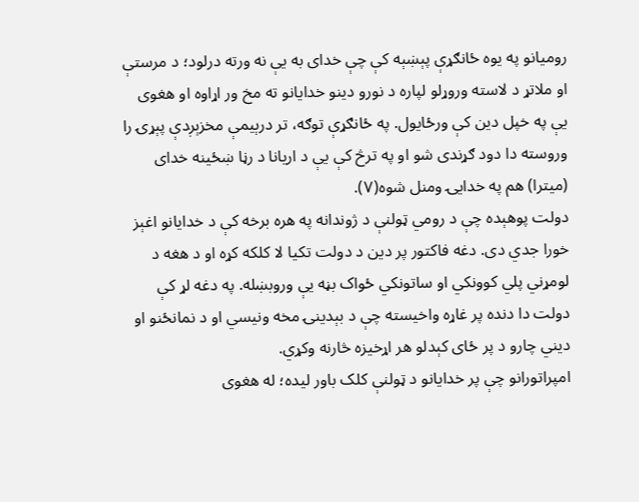روميانو په يوه ځانګړې پېښېه کې چې خداى به يې نه ورته درلود؛ د مرستې او ملاتړ د لاسته وروړلو لپاره د نورو دينو خدايانو ته مخ ور اړاوه او هغوى يې په خپل دين کې ورځايول. په ځانګړې توګه، تر درېيمې مخزېږدې پېړۍ را وروسته دا دود ګړندى شو او په ترڅ کې يې د اريانا د رڼا ښځينه خداى (ميترا) هم په خدايۍ ومنل شوه(٧).
دولت پوهېده چې د رومي ټولنې د ژوندانه په هره برخه کې د خدايانو اغېز خورا جدي دى. دغه فاکتور پر دين د دولت تکيا لا کلکه کړه او د هغه د لومړني پلي کوونکي او ساتونکي ځواک بڼه يې وروبښله. په دغه لړ کې دولت دا دنده پر غاړه واخيسته چې د بېدينۍ مخه ونيسي او د نمانځنو او ديني چارو د پر ځاى کېدلو هر اړخيزه څارنه وکړي.
امپراتورانو چې پر خدايانو د ټولنې کلک باور ليده؛ له هغوى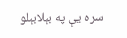سره يې په بېلابېلو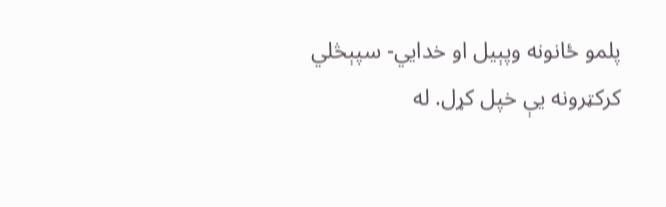پلمو ځانونه وپېيل او خدايي- سپېڅلي کرکټرونه يې خپل کړل. له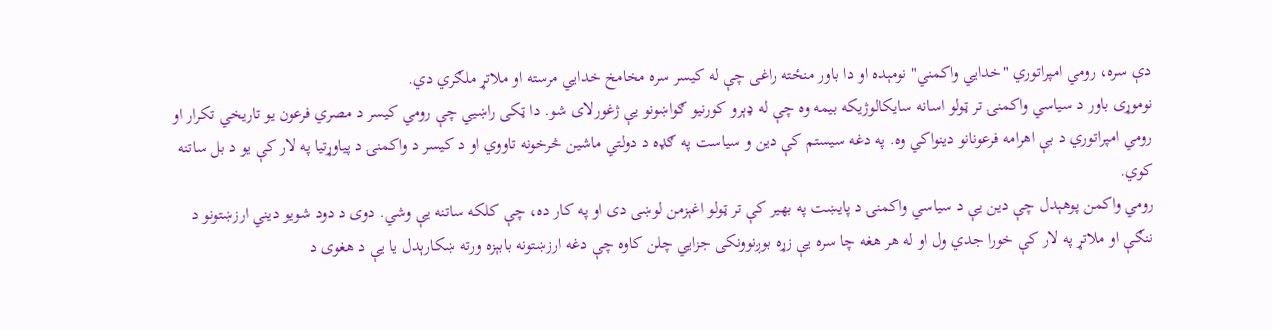دې سره، رومي امپراتوري "خدايي واکمني" نومېده او دا باور منځته راغى چې له کيسر سره مخامخ خدايي مرسته او ملاتړ ملګري دي.
نوموړى باور د سياسي واکمنۍ تر ټولو اسانه سايکالوژيکه بيمه وه چې له ډېرو کورنيو ګواښونو يې ژغورلاى شو. دا ټکى راښيي چې رومي کيسر د مصري فرعون يو تاريخي تکرار او رومي امپراتوري د بې اهرامه فرعونانو دينواکي وه. په دغه سيستم کې دين و سياست په ګډه د دولتي ماشين څرخونه تاووي او د کيسر د واکمنۍ د پياوړتيا په لار کې يو د بل ساتنه کوي.
رومي واکمن پوهېدل چې دين يې د سياسي واکمنۍ د پايښت په بهير کې تر ټولو اغېزمن لوښى دى او په کار ده، چې کلکه ساتنه يې وشي. دوى د دود شويو ديني ارزښتونو د ننګې او ملاتړ په لار کې خورا جدي ول او له هر هغه چا سره يې زړه بوږنوونکى جزايي چلن کاوه چې دغه ارزښتونه بابېزه ورته ښکارېدل يا يې د هغوى د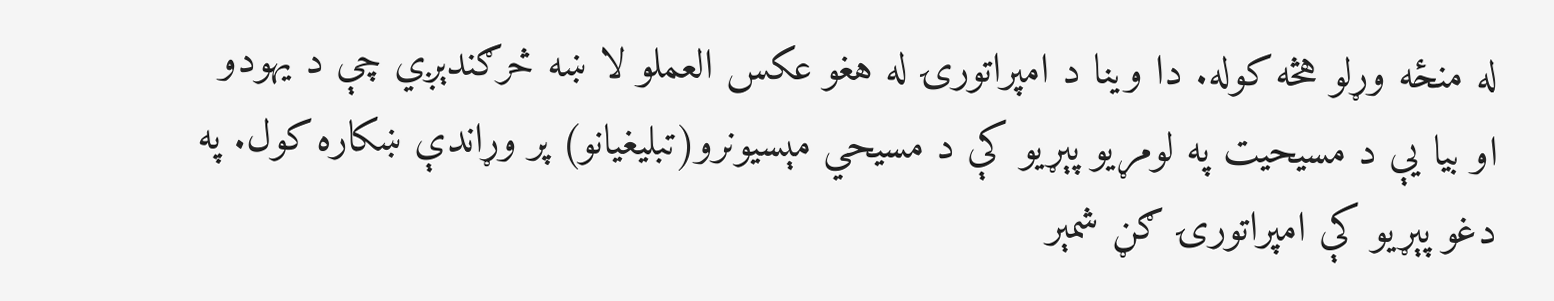له منځه وړلو هڅه کوله. دا وينا د امپراتورۍ له هغو عکس العملو لا ښه څرګندېږي چې د يهودو او بيا يې د مسيحيت په لومړيو پېړيو کې د مسيحي مېسيونرو(تبليغيانو) پر وړاندې ښکاره کول. په دغو پېړيو کې امپراتورۍ ګڼ شمېر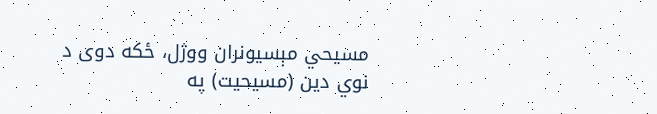مسيحي مېسيونران ووژل، ځکه دوى د نوي دين (مسيحيت) په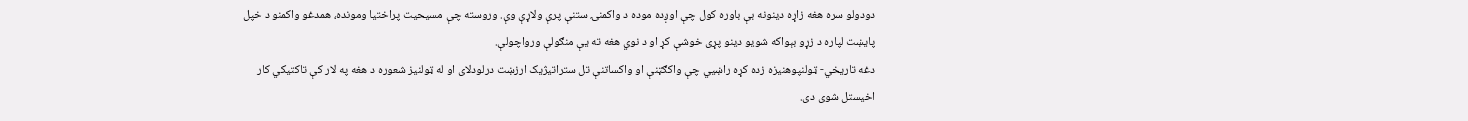دودولو سره هغه زاړه دينونه بې باوره کول چې اوږده موده د واکمنۍ ستنې پرې ولاړې وې. وروسته چې مسيحيت پراختيا ومونده، همدغو واکمنو د خپل پايښت لپاره د زړو بېواکه شويو دينو پړى خوشې کړ او د نوي هغه ته يې منګولې ورواچولې.
دغه تاريخي- ټولنپوهنيزه زده کړه راښيي چې واکګټنې او واکساتنې تل ستراتيژيک ارزښت درلودلاى او له ټولنيز شعوره د هغه په لار کې تاکتيکي کار اخيستل شوى دى.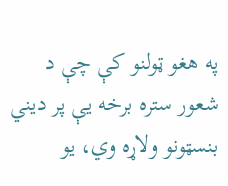په هغو ټولنو کې چې د شعور ستره برخه يې پر ديني بنسټونو ولاړه وي، يو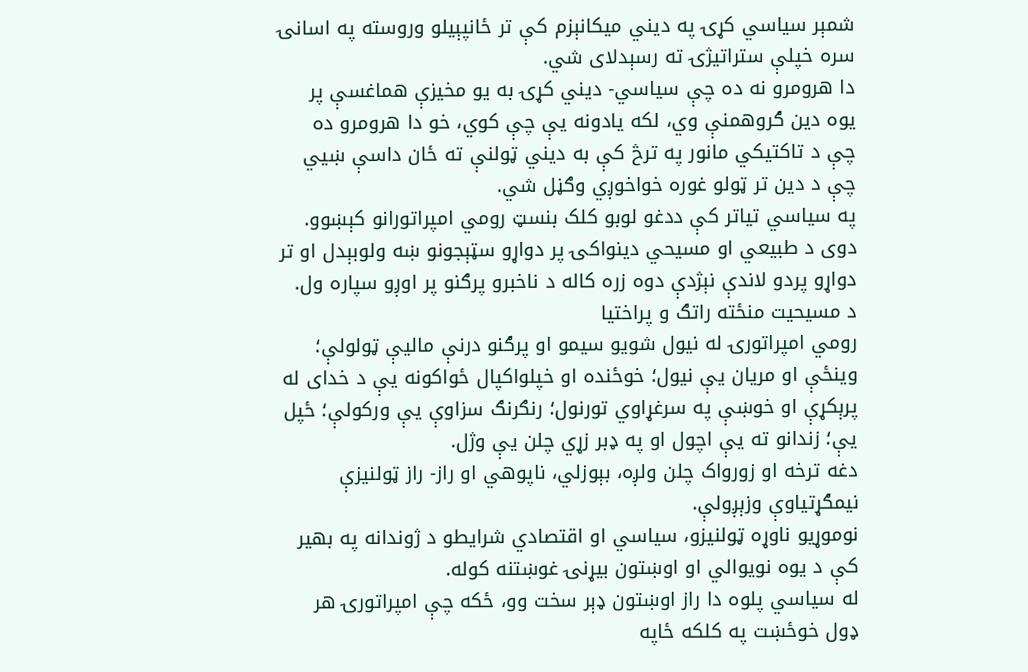شمېر سياسي کړۍ په ديني ميکانېزم کې تر ځانپېيلو وروسته په اسانۍ سره خپلې ستراتيژۍ ته رسېدلاى شي.
دا هرومرو نه ده چې سياسي- ديني کړۍ به يو مخيزې هماغسې پر يوه دين ګروهمنې وي، لکه يادونه يې چې کوي، خو دا هرومرو ده چې د تاکتيکي مانور په ترڅ کې به ديني ټولنې ته ځان داسې ښيي چې د دين تر ټولو غوره خواخوږي وګڼل شي.
په سياسي تياتر کې ددغو لوبو کلک بنسټ رومي امپراتورانو کېښوو. دوى د طبيعي او مسيحي دينواکۍ پر دواړو سټېجونو ښه ولوبېدل او تر دواړو پردو لاندې نېژدې دوه زره کاله د ناخبرو پرګنو پر اوږو سپاره ول.
د مسيحيت منځته راتګ و پراختيا
رومي امپراتورۍ له نيول شويو سيمو او پرګنو درنې ماليې ټولولې؛ وينځې او مريان يې نيول؛ خوځنده او خپلواکپال ځواکونه يې د خداى له پرېکړې او خوښې په سرغړاوي تورنول؛ رنګرنګ سزاوې يې ورکولې؛ ځپل يې؛ زندانو ته يې اچول او په ډبر زړي چلن يې وژل.
دغه ترخه او زورواک چلن ولږه، بېوزلي، ناپوهي او راز- راز ټولنيزې نيمګړتياوې وزېږولې.
نوموړيو ناوړه ټولنيزو، سياسي او اقتصادي شرايطو د ژوندانه په بهير کې د يوه نويوالي او اوښتون بيړنۍ غوښتنه کوله.
له سياسي پلوه دا راز اوښتون ډېر سخت وو، ځکه چې امپراتورۍ هر ډول خوځښت په کلکه ځاپه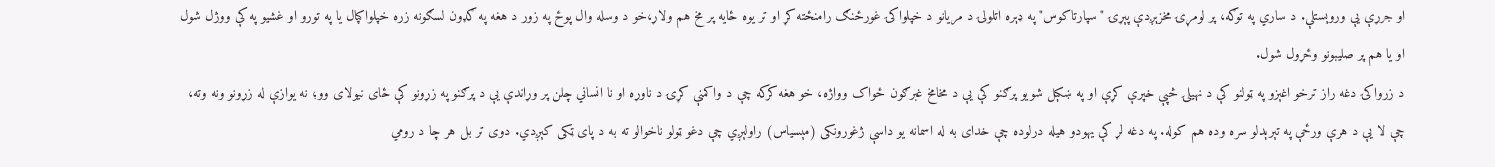او جرړې يې وروېستلې. د ساري په توګه، پر لومړۍ مخزېږدې پېړۍ "سپارتاکوس" په ډېره اتلولۍ د مريانو د خپلواکۍ غورځنګ رامنځته کړ او تر يوه ځايه پر مخ هم ولاړ،خو د وسله وال پوځ په زور د هغه په ګډون لسګونه زره خپلواکپال يا په تورو او غشيو په کې ووژل شول او يا هم پر صليبونو وځړول شول.
د زرواکۍ دغه راز ترخو اغېزو په ټولنو کې د نهيلۍ څپې خپرې کړې او په ښکېل شويو پرګنو کې يې د مخامخ غبرګون ځواک وواژه، خو هغه کرکه چې د واکمنې کړۍ د ناوړه او نا انساني چلن پر وړاندې يې د پرګنو په زړونو کې ځاى نيولاى وو؛ نه يوازې له زړونو ونه وته، چې لا يې د هرې ورځې په تېرېدلو سره وده هم کوله. په دغه لړ کې يهودو هيله درلوده چې خداى به له اسمانه يو داسې ژغورونکى (مېسياس) راولېږي چې دغو ټولو ناخوالو ته به د پاى ټکى کېږدي. دوى تر بل هر چا د رومي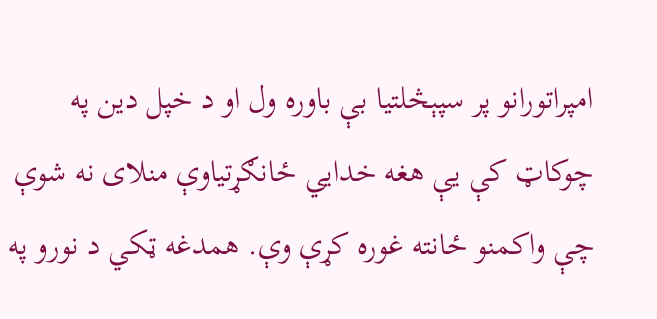امپراتورانو پر سپېڅلتيا بې باوره ول او د خپل دين په چوکاټ کې يې هغه خدايي ځانګړتياوې منلاى نه شوې چې واکمنو ځانته غوره کړې وې. همدغه ټکي د نورو په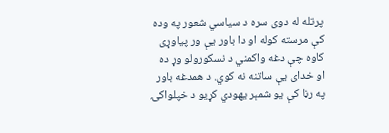پرتله له دوى سره د سياسي شعور په وده کې مرسته کوله او دا باور يې ور پياوړى کاوه چې دغه واکمني د نسکورولو وړ ده او خداى يې ساتنه نه کوي. د همدغه باور په رڼا کې يو شمېر يهودي کړيو د خپلواکۍ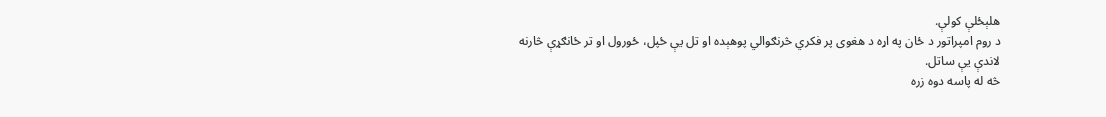هلېځلې کولې.
د روم امپراتور د ځان په اړه د هغوى پر فکري څرنګوالي پوهېده او تل يې ځپل، ځورول او تر ځانګړې څارنه لاندې يې ساتل.
څه له پاسه دوه زره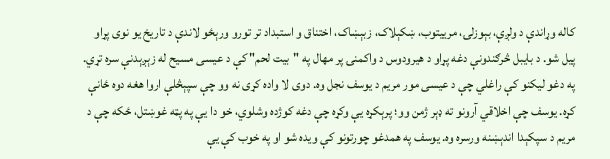کاله وړاندې د ولږې، بېوزلۍ، مرييتوب، ښکېلاک، زبېښاک، اختناق و استبداد تر تورو ورېځو لاندې د تاريخ يو نوى پړاو پيل شو. د بايبل څرګندونې دغه پړاو د هيرودوس د واکمنۍ پر مهال په "بيت لحم" کې د عيسى مسيح له زېږېدنې سره تړي. په دغو ليکنو کې راغلي چې د عيسى مور مريم د يوسف نجل وه. دوى لا واده کړى نه وو چې سپېڅلې اروا هغه دوه ځانې کړه. يوسف چې اخلاقي آرونو ته ډېر ژمن وو؛ پرېکړه يې وکړه چې دغه کوژده وشلوي، خو دا يې په پټه غوښتل، ځکه چې د مريم د سپکېدا اندېښنه ورسره وه. يوسف په همدغو چورتونو کې ويده شو او په خوب کې يې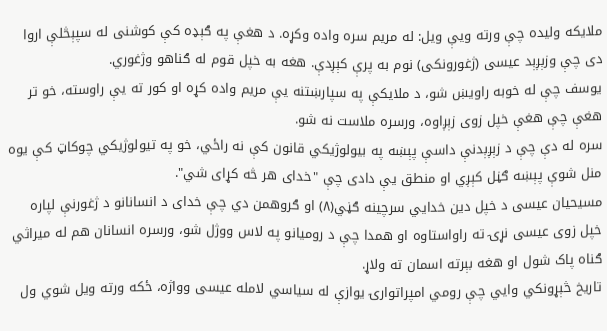ملايکه وليده چې ورته ويې ويل: له مريم سره واده وکړه. د هغې په ګېډه کې کوشنى له سپېڅلې اروا دى چې وزېږېد عيسى (ژغورونکى) نوم به پرې کېږدې. هغه به خپل قوم له ګناهو وژغوري.
يوسف چې له خوبه راويښ شو، د ملايکې په سپارښتنه يې مريم واده کړه او کور ته يې راوسته، خو تر هغې چې هغې خپل زوى زېږاوه، ورسره ملاست نه شو.
سره له دې چې د زېږېدنې داسې پېښه په بيولوژيکي قانون کې نه راځي، خو په تيولوژيکي چوکاټ کې يوه منل شوې پېښه ګڼل کېږي او منطق يې دادى چې "خداى هر څه کړاى شي".
مسيحيان عيسى د خپل دين خدايي سرچينه ګڼي(٨) او ګروهمن دي چې خداى د انسانانو د ژغورنې لپاره خپل زوى عيسى نړۍ ته راواستاوه او همدا چې د روميانو په لاس ووژل شو، ورسره انسانان هم له ميراثي ګناه پاک شول او هغه بېرته اسمان ته ولاړ.
تاريخ څېړونکي وايي چې رومي امپراتوارۍ يوازې له سياسي لامله عيسى وواژه، ځکه ورته ويل شوي ول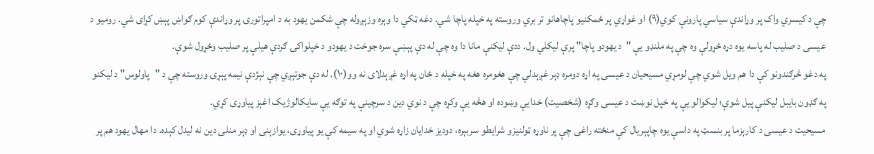چې د کيسري واک پر وړاندې سياسي پارونې کوي(٩) او غواړي پر ځمکنيو پاچاهانو تر بري وروسته په خپله پاچا شي. دغه ټکي دا وېره وزېږوله چې شکمن يهود به د امپراتورۍ پر وړاندې کوم ګواښ پېښ کړاى شي. روميو د عيسى د صليب له پاسه يوه دړه ځړولې وه چې په ملنډو يې "د يهودو پاچا" پرې ليکلي ول. ددې ليکنې مانا دا وه چې له دې پېښې سره جوخت د يهودو د خپلواکۍ ګردې هيلې پر صليب وځړول شوې.
په دغو څرګندونو کې دا هم ويل شوي چې لومړي مسيحيان د عيسى په اړه دومره ډېر غږېدلي چې هغومره هغه په خپله د ځان په اړه غږېدلاى نه وو(١٠). له دې جوتېږي چې نېژدې نيمه پېړۍ وروسته چې د "پاولوس" د ليکنو په ګډون بايبل ليکنې پيل شوې؛ ليکوالو يې په خپل نوښت د عيسى وګړه (شخصيت) خدايي وښوده او هڅه يې وکړه چې د نوي دين د سرچينې په توګه يې سايکالوژيک اغېز پياوړى کړي.
مسيحيت د عيسى د کارېزما پر بنسټ په داسې يوه چاپېريال کې منځته راغى چې پر ناوړه ټولنيزو شرايطو سربېره، دوديز خدايان زاړه شوي او په سيمه کې يو پياوړى، يوازېنى او ډېر منلى دين نه ليدل کېده. دا مهال يهود هم پر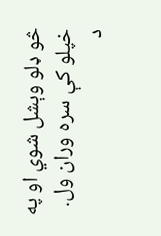څو ډلو وېشل شوي او په خپلو کې سره وران ول.
د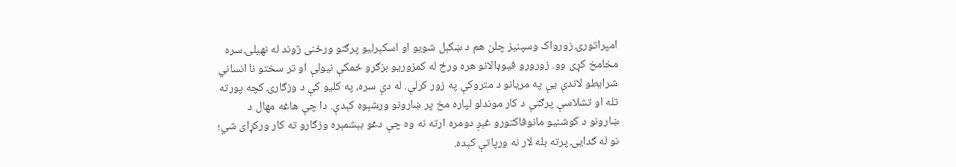امپراتورۍ زورواک وسپنيز چلن هم د ښکېل شويو او اسکېرليو پرګنو ورځنى ژوند له نهيلۍ سره مخامخ کړى وو. زورورو فيوډالانو هره ورځ له کمزوريو بزګرو ځمکې نيولې او تر سختو نا انساني شرايطو لاندې يې په مريانو د متروکې په زور کرلې. له دې سره، په کليو کې د وزګارۍ کچه پورته تله او تشلاسې پرګنې د کار موندلو لپاره مخ پر ښارونو ورشېوه کېدې. دا چې هاغه مهال د ښارونو د کوشنيو مانوفاکتورو غېږ دومره ارته نه وه چې دغو بېشمېره وزګارو ته کار ورکړاى شي؛ نو له ګدايۍ پرته بله لار نه ورپاتې کېده.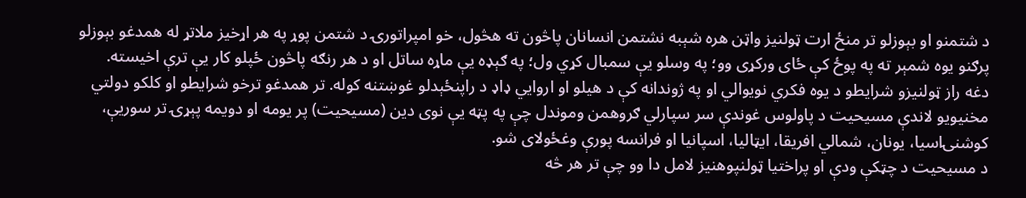د شتمنو او بېوزلو تر منځ ارت ټولنيز واټن هره شېبه نشتمن انسانان پاڅون ته هڅول، خو امپراتورۍ د شتمن پوړ په هر اړخيز ملاتړ له همدغو بېوزلو پرګنو يوه شمېر ته په پوځ کې ځاى ورکړى وو؛ په وسلو يې سمبال کړي ول؛ په ګېډه يې ماړه ساتل او د هر رنګه پاڅون ځپلو کار يې ترې اخيسته.
دغه راز ټولنيزو شرايطو د يوه فکري نويوالي او په ژوندانه کې د هيلو او اروايي ډاډ د راپنځېدلو غوښتنه کوله. تر همدغو ترخو شرايطو او کلکو دولتي مخنيويو لاندې مسيحيت د پاولوس غوندې سر سپارلي ګروهمن وموندل چې په پټه يې نوى دين (مسيحيت) پر يومه او دويمه پېړۍ تر سوريې، کوشنۍاسيا، يونان، شمالي افريقا، ايټاليا، اسپانيا او فرانسه پورې وغځولاى شو.
د مسيحيت د چټکې ودې او پراختيا ټولنپوهنيز لامل دا وو چې تر هر څه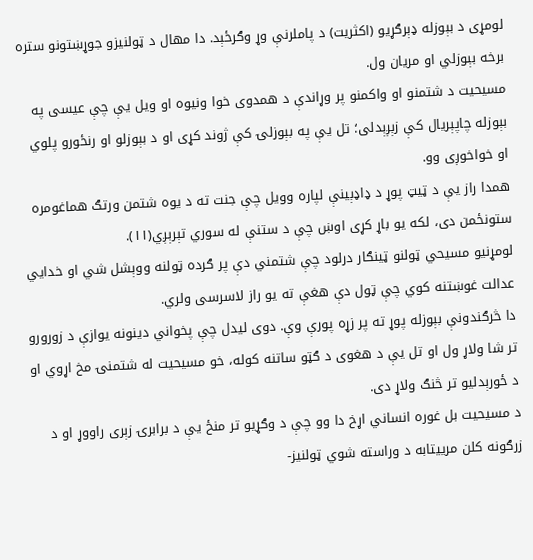لومړى د بېوزله ډېرګړيو (اکثريت) د پاملرنې وړ وګرځېد. دا مهال د ټولنيزو جوړښتونو ستره برخه بېوزلي او مريان ول.
مسيحيت د شتمنو او واکمنو پر وړاندې د همدوى خوا ونيوه او ويل يې چې عيسى په بېوزله چاپېريال کې زېږېدلى؛ تل يې په بېوزلۍ کې ژوند کړى او د بېوزلو او رنځورو پلوي او خواخوږى وو.
همدا راز يې د ټيټ پوړ د ډاډېينې لپاره وويل چې جنت ته د يوه شتمن ورتګ هماغومره ستونځمن دى، لکه يو باړ کړى اوښ چې د ستنې له سوري تېرېږي(١١).
لومړنيو مسيحي ټولنو ټينګار درلود چې شتمني دې پر ګرده ټولنه ووېشل شي او خدايي عدالت غوښتنه کوي چې ټول دې هغې ته يو راز لاسرسى ولري.
دا څرګندونې بېوزله پوړ ته پر زړه پورې وې. دوى ليدل چې پخواني دينونه يوازې د زورورو تر شا ولاړ ول او تل يې د هغوى د ګټو ساتنه کوله، خو مسيحيت له شتمنۍ مخ اړوي او د ځورېدليو تر څنګ ولاړ دى.
د مسيحيت بل غوره انساني اړخ دا وو چې د وګړيو تر منځ يې د برابرۍ زېرى راووړ او د زرګونه کلن مرييتابه د وراسته شوي ټولنيز-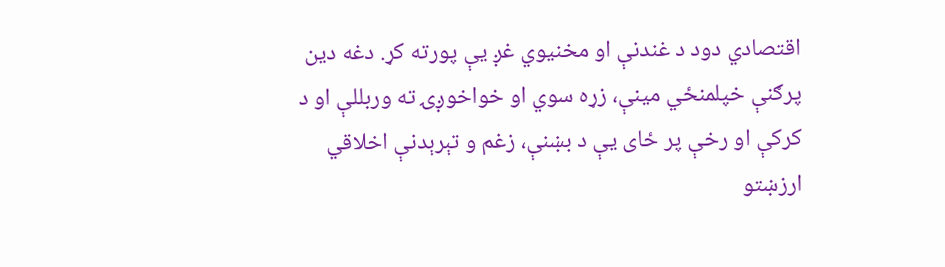اقتصادي دود د غندنې او مخنيوي غږ يې پورته کړ. دغه دين پرګنې خپلمنځي مينې، زړه سوي او خواخوږۍ ته وربللې او د کرکې او رخې پر ځاى يې د بښنې، زغم و تېرېدنې اخلاقي ارزښتو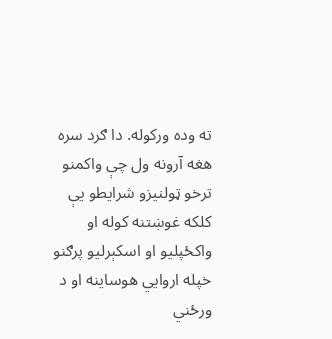ته وده ورکوله. دا ګرد سره هغه آرونه ول چې واکمنو ترخو ټولنيزو شرايطو يې کلکه غوښتنه کوله او واکځپليو او اسکېرليو پرګنو خپله اروايي هوساينه او د ورځني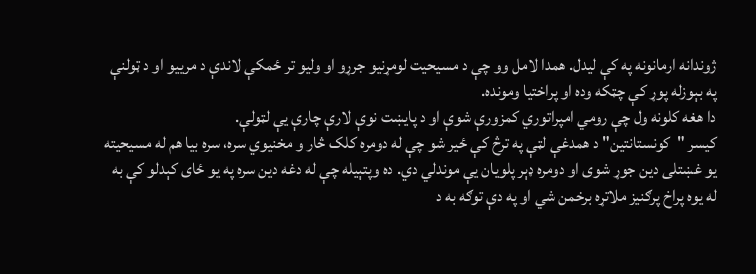ژوندانه ارمانونه په کې ليدل. همدا لامل وو چې د مسيحيت لومړنيو جرړو او وليو تر ځمکې لاندې د مرييو او د ټولنې په بېوزله پوړ کې چټکه وده او پراختيا ومونده.
دا هغه کلونه ول چې رومي امپراتوري کمزورې شوې او د پايښت نوې لارې چارې يې لټولې.
کيسر "کونستانتين" د همدغې لټې په ترڅ کې ځير شو چې له دومره کلک څار و مخنيوي سره، سره بيا هم له مسيحيته يو غښتلى دين جوړ شوى او دومره ډېر پلويان يې موندلي دي. ده وپتېيله چې له دغه دين سره په يو ځاى کېدلو کې به له يوه پراخ پرګنيز ملاتړه برخمن شي او په دې توګه به د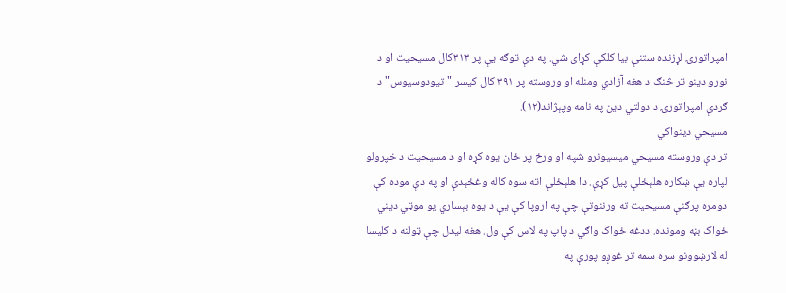امپراتورۍ لړزنده ستنې بيا کلکې کړاى شي. په دې توګه يې پر ٣١٣کال مسيحيت او د نورو دينو تر څنګ د هغه آزادي ومنله او وروسته پر ٣٩١ کال کيسر "تيودوسيوس" د ګردې امپراتورۍ د دولتي دين په نامه وپېژاند(١٢).
مسيحي دينواکي
تر دې وروسته مسيحي ميسيونرو شپه او ورځ پر ځان يوه کړه او د مسيحيت د خپرولو لپاره يې ښکاره هلېځلې پيل کړې. دا هلېځلې اته سوه کاله وغځېدې او په دې موده کې دومره پرګنې مسيحيت ته ورننوتې چې په اروپا کې يې د يوه بېساري يو موټي ديني ځواک بڼه ومونده. ددغه ځواک واګي د پاپ په لاس کې ول. هغه ليدل چې ټولنه د کليسا له لارښوونو سره سمه تر غوږو پورې په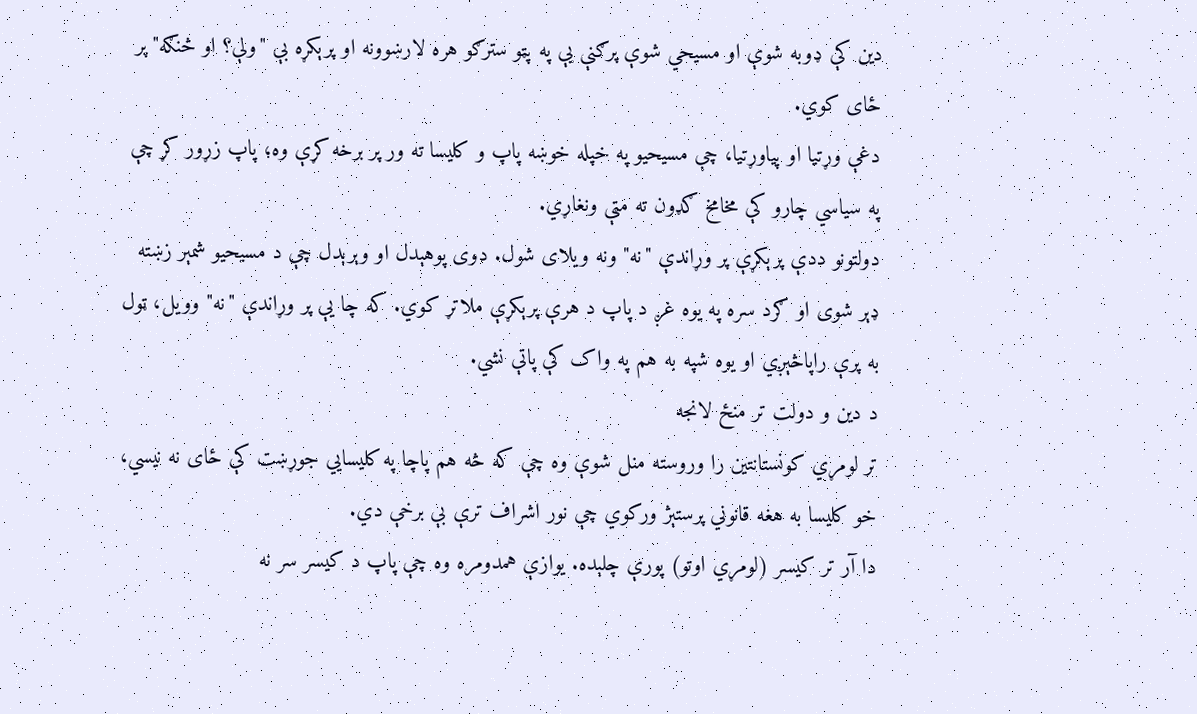دين کې ډوبه شوې او مسيحي شوې پرګنې يې په پټو سترګو هره لارښوونه او پرېکړه بې "ولې؟ او څنګه" پر ځاى کوي.
دغې وړتيا او پياوړتيا، چې مسيحيو په خپله خوښه پاپ و کليسا ته ور پر برخه کړې وه؛ پاپ زړور کړ چې په سياسي چارو کې مخامخ ګډون ته مټې ونغاړي.
دولتونو ددې پرېکړې پر وړاندې "نه" ونه ويلاى شول. دوى پوهېدل او وېرېدل چې د مسيحيو شمېر زښته ډېر شوى او ګرد سره په يوه غږ د پاپ د هرې پرېکړې ملاتړ کوي. که چا يې پر وړاندې "نه" وويل، ټول به پرې راپاڅېږي او يوه شپه به هم په واک کې پاتې نشي.
د دين و دولت تر منځ لانجه
تر لومړي کونستانتين را وروسته منل شوې وه چې که څه هم پاچا په کليسايي جوړښت کې ځاى نه نيسي، خو کليسا به هغه قانوني پرستېژ ورکوي چې نور اشراف ترې بې برخې دي.
دا آر تر کيسر (لومړي اوتو) پورې چلېده. يوازې همدومره وه چې پاپ د کيسر سر نه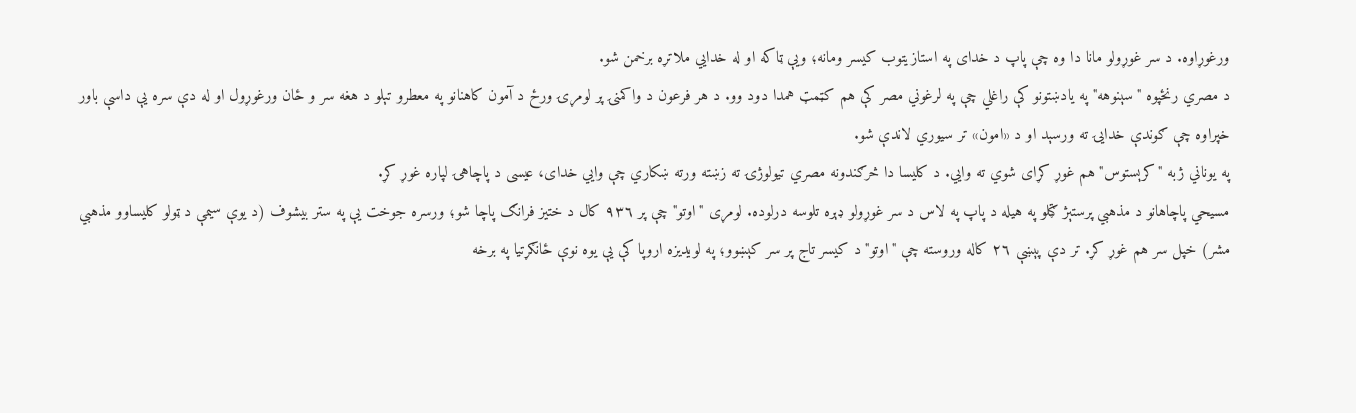ورغوړاوه. د سر غوړولو مانا دا وه چې پاپ د خداى په استازيتوب کيسر ومانه؛ ويې ټاکه او له خدايي ملاتړه برخمن شو.
د مصري رنځپوه "سېنوهه" په يادښتونو کې راغلي چې په لرغوني مصر کې هم کټمټ همدا دود وو. د هر فرعون د واکمنۍ پر لومړۍ ورځ د آمون کاهنانو په معطرو تېلو د هغه سر و ځان ورغوړول او له دې سره يې داسې باور خپراوه چې ګوندې خدايۍ ته ورسېد او د «امون» تر سيوري لاندې شو.
په يوناني ژبه "کرېستوس" هم غوړ کړاى شوي ته وايي. د کليسا دا څرګندونه مصري تيولوژۍ ته زښته ورته ښکاري چې وايي خداى، عيسى د پاچاهۍ لپاره غوړ کړ.
مسيحي پاچاهانو د مذهبي پرستېژ ګټلو په هيله د پاپ په لاس د سر غوړولو ډېره تلوسه درلوده. لومړى "اوتو" چې پر ٩٣٦ کال د ختيز فرانګ پاچا شو؛ ورسره جوخت يې په ستر بيشوف (د يوې سيمې د ټولو کليساوو مذهبي مشر) خپل سر هم غوړ کړ. تر دې پېښې ٢٦ کاله وروسته چې "اوتو" د کيسر تاج پر سر کېښوو؛ په لويديزه اروپا کې يې يوه نوې ځانګړتيا په برخه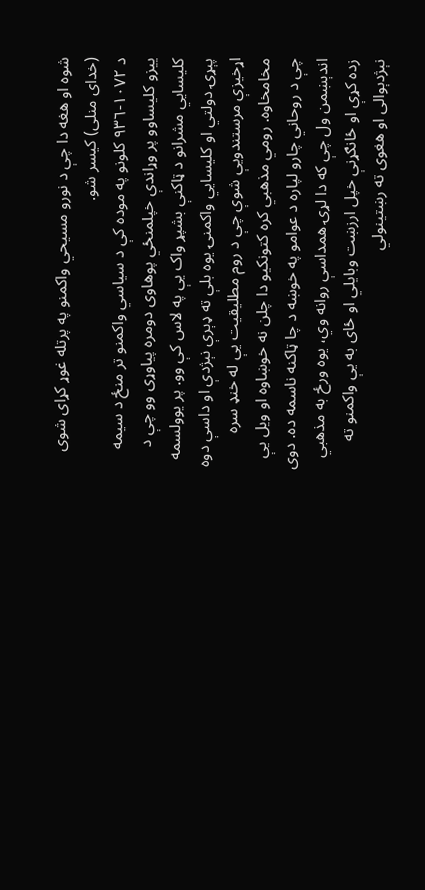شوه او هغه دا چې د نورو مسيحي واکمنو په پرتله غوړ کړاى شوى (خداى منلى) کيسر شو.
د ١٠٧٢-٩٣٦ کلونو په موده کې د سياسي واکمنو تر منځ د سيمه ييزو کليساوو پر وړاندې خپلمنځي پوهاوى دومره پياوړى وو چې د کليسايي مشرانو د ټاکنې بشپړ واک يې په لاس کې وو. پر يوولسمه پېړۍ دولتي او کليسايي واکمنۍ يوه بلې ته ډېرې نېژدې او داسې دوه اړخيزې مرستندويې شوې چې د روم مطليقيت يې له خنډ سره مخامخاوه. رومي مذهبي کره کتونکيو دا چلن نه خوښاوه او ويل يې چې د روحاني چارو لپاره د عوامو په خوښه د چا ټاکنه ناسمه ده. دوى اندېښمن ول چې که دا لړۍ همداسې روانه وي، يوه ورځ به مذهبي زده کړې او ځانګړنې خپل ارزښت وبايلي او ځاى به يې واکمنو ته نېژدېوالى او هغوى ته رښتينولي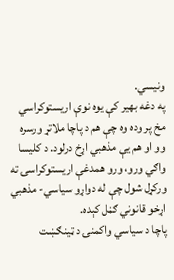ونيسي.
په دغه بهير کې يوه نوې اريستوکراسي مخ پر وده وه چې هم د پاچا ملاتړ ورسره وو او هم يې مذهبي اړخ درلود. د کليسا واګي ورو، ورو همدغې اريستوکراسۍ ته ورکړل شول چې له دواړو سياسي- مذهبي اړخو قانوني ګڼل کېده.
پاچا د سياسي واکمنۍ د ټينګښت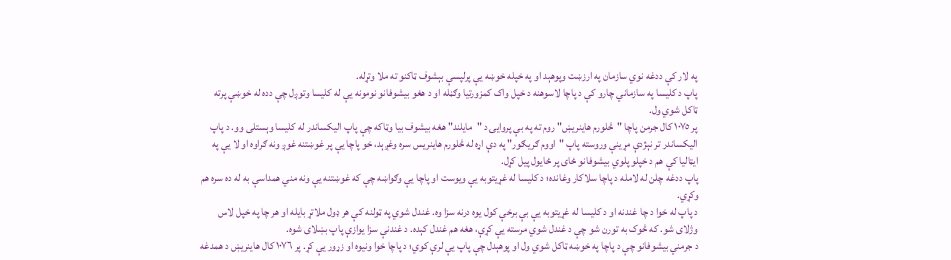په لار کې ددغه نوي سازمان په ارزښت وپوهېد او په خپله خوښه يې پرلپسې بېشوف ټاکنو ته ملا وتړله.
پاپ د کليسا په سازماني چارو کې د پاچا لاسوهنه د خپل واک کمزورتيا وګڼله او د هغو بيشوفانو نومونه يې له کليسا وتوږل چې دده له خوښې پرته ټاکل شوي ول.
پر ١٠٧٥ کال جرمن پاچا "څلورم هاينريښ" روم ته په بې پروايۍ د "مايلند" هغه بيشوف بيا وټاکه چې پاپ اليکساندر له کليسا وېستلى وو. د پاپ اليکساندر تر نېژدې مړينې وروسته پاپ "اووم ګريګور" په دې اړه له څلورم هاينريس سره وغږېد، خو پاچا يې پر غوښتنه غوږ ونه ګراوه او لا يې په ايټاليا کې هم د خپلو پلوي بيشوفانو ځاى پر ځايول پيل کړل.
پاپ ددغه چلن له لامله د پاچا سلاکار وغانده؛ د کليسا له غړيتوبه يې ويوست او پاچا يې وګواښه چې که غوښتنه يې ونه مني همداسې به له ده سره هم وکړي.
د پاپ له خوا د چا غندنه او د کليسا له غړيتوبه يې بې برخې کول يوه درنه سزا وه. غندل شوي په ټولنه کې هر ډول ملاتړ بايله او هر چا په خپل لاس وژلاى شو. که څوک به تورن شو چې د غندل شوي مرسته يې کړې، هغه هم غندل کېده. د غندنې سزا يوازې پاپ بښلاى شوه.
د جرمني بيشوفانو چې د پاچا په خوښه ټاکل شوي ول او پوهېدل چې پاپ يې لرې کوي؛ د پاچا خوا ونيوه او زړور يې کړ. پر ١٠٧٦ کال هاينريښ د همدغه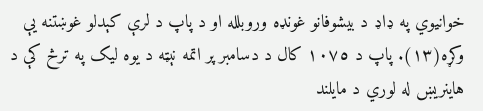خوانيوي په ډاډ د بيشوفانو غونډه وروبلله او د پاپ د لرې کېدلو غوښتنه يې وکړه(١٣). پاپ د ١٠٧٥ کال د دسامبر پر اتمه نېټه د يوه ليک په ترڅ کې د هاينريښ له لوري د مايلند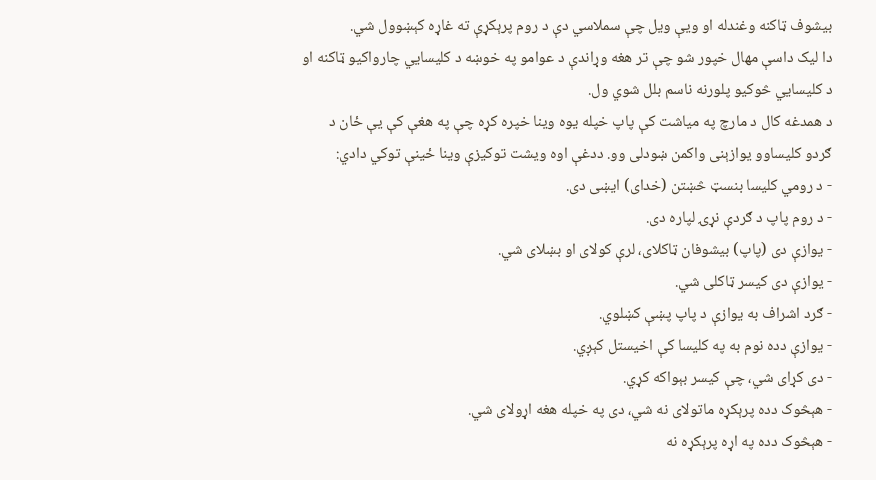بيشوف ټاکنه وغندله او ويې ويل چې سملاسي دې د روم پرېکړې ته غاړه کېښوول شي.
دا ليک داسې مهال خپور شو چې تر هغه وړاندې د عوامو په خوښه د کليسايي چارواکيو ټاکنه او د کليسايي څوکيو پلورنه ناسم بلل شوي ول.
د همدغه کال د مارچ په مياشت کې پاپ خپله يوه وينا خپره کړه چې په هغې کې يې ځان د ګردو کليساوو يوازېنى واکمن ښودلى وو. ددغې اوه ويشت توکيزې وينا ځينې توکي دادي:
- د رومي کليسا بنسټ څښتن (خداى) ايښى دى.
- د روم پاپ د ګردې نړۍ لپاره دى.
- يوازې دى (پاپ) بيشوفان ټاکلاى، لرې کولاى او بښلاى شي.
- يوازې دى کيسر ټاکلى شي.
- ګرد اشراف به يوازې د پاپ پښې کښلوي.
- يوازې دده نوم به په کليسا کې اخيستل کېږي.
- دى کړاى شي، چې کيسر بېواکه کړي.
- هېڅوک دده پرېکړه ماتولاى نه شي، دى په خپله هغه اړولاى شي.
- هېڅوک دده په اړه پرېکړه نه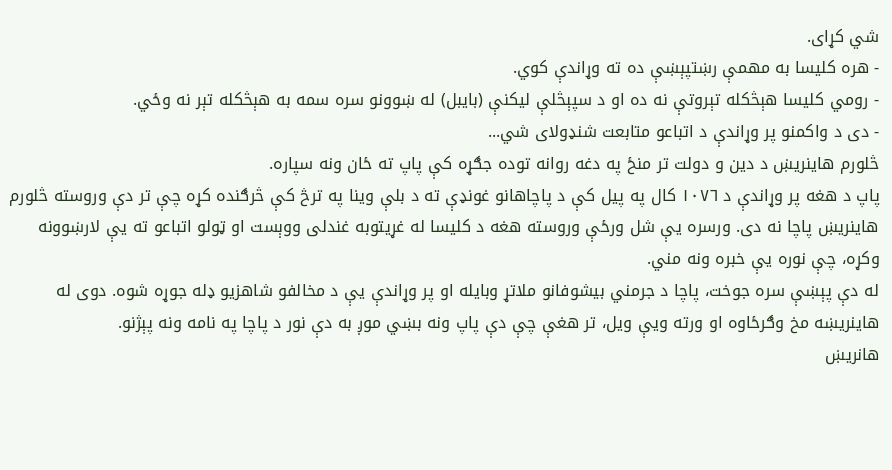شي کړاى.
- هره کليسا به مهمې رښتپېښې ده ته وړاندې کوي.
- رومي کليسا هېڅکله تېروتې نه ده او د سپېڅلې ليکنې (بايبل) له ښوونو سره سمه به هېڅکله تېر نه وځي.
- دى د واکمنو پر وړاندې د اتباعو متابعت شنډولاى شي...
څلورم هاينريښ د دين و دولت تر منځ په دغه روانه توده جګړه کې پاپ ته ځان ونه سپاره.
پاپ د هغه پر وړاندې د ١٠٧٦ کال په پيل کې د پاچاهانو غونډې ته د بلې وينا په ترڅ کې څرګنده کړه چې تر دې وروسته څلورم هاينريښ پاچا نه دى. ورسره يې شل ورځې وروسته هغه د کليسا له غړيتوبه غندلى ووېست او ټولو اتباعو ته يې لارښوونه وکړه، چې نوره يې خبره ونه مني.
له دې پېښې سره جوخت، پاچا د جرمني بيشوفانو ملاتړ وبايله او پر وړاندې يې د مخالفو شاهزيو ډله جوړه شوه. دوى له هاينريښه مخ وګرځاوه او ورته ويې ويل، تر هغې چې دې پاپ ونه بښي موږ به دې نور د پاچا په نامه ونه پېژنو.
هانريښ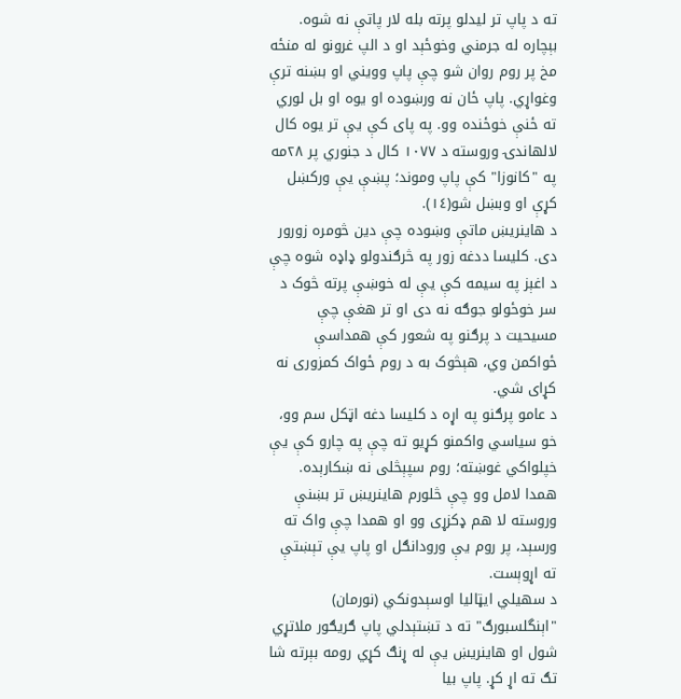ته د پاپ تر ليدلو پرته بله لار پاتې نه شوه. بېچاره له جرمني وخوځېد او د الپ غرونو له منځه مخ پر روم روان شو چې پاپ وويني او بښنه ترې وغواړي. پاپ ځان نه ورښوده او يوه او بل لوري ته ځنې خوځنده وو. په پاى کې يې تر يوه کال لالهاندۍ وروسته د ١٠٧٧ کال د جنوري پر ٢٨مه په "کانوزا" کې پاپ وموند؛ پښې يې ورکښل کړې او وبښل شو(١٤).
د هاينريښ ماتې وښوده چې دين څومره زورور دى. کليسا ددغه زور په څرګندولو ډاډه شوه چې د اغېز په سيمه کې يې له خوښې پرته څوک د سر خوځولو جوګه نه دى او تر هغې چې مسيحيت د پرګنو په شعور کې همداسې ځواکمن وي، هېڅوک به د روم ځواک کمزورى نه کړاى شي.
د عامو پرګنو په اړه د کليسا دغه اټکل سم وو، خو سياسي واکمنو کړيو ته چې په چارو کې يې خپلواکي غوښته؛ روم سپېڅلى نه ښکارېده. همدا لامل وو چې څلورم هاينريښ تر بښنې وروسته لا هم ډکزړى وو او همدا چې واک ته ورسېد، پر روم يې ورودانګل او پاپ يې تېښتې ته اړوېست.
د سهيلي ايټاليا اوسېدونکي (نورمان) "اېنگلسبورګ" ته د تښتېدلي پاپ ګريګور ملاتړي شول او هاينريښ يې له ړنګ کړي رومه بېرته شا تګ ته اړ کړ. پاپ بيا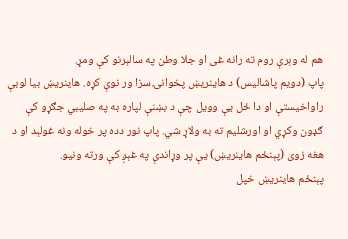هم له وېرې روم ته رانه غى او جلا وطن په سالېرنو کې ومړ.
پاپ (دويم پاشاليس) د هاينريښ پخوانۍ سزا ور نوې کړه. هاينريښ بيا لوبې راواخيستې او دا ځل يې وويل چې د بښنې لپاره به په صليبي جګړو کې ګډون وکړي او اورشليم ته به ولاړ شي. پاپ نور دده پر خوله ونه غولېد او د هغه زوى (پېنځم هاينريښ) يې پر وړاندې په غېږ کې ورته ونيو.
پېنځم هاينريښ خپل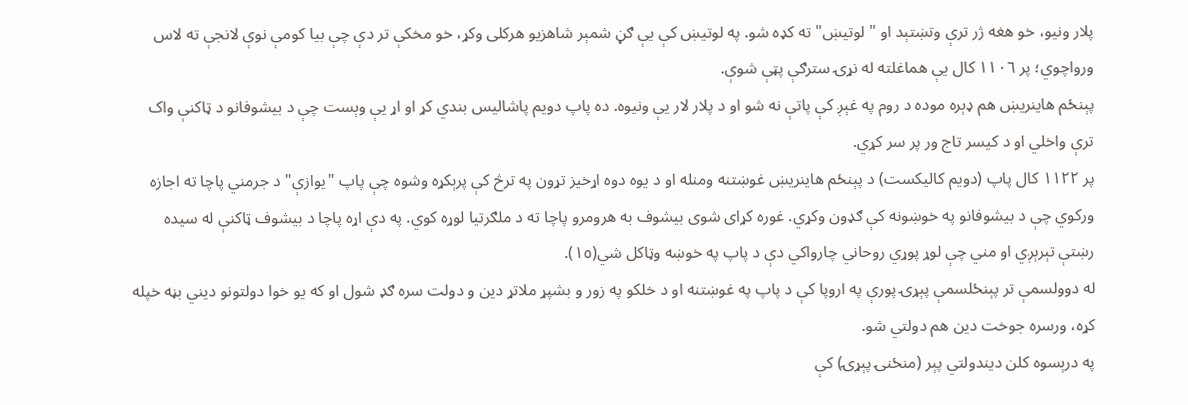پلار ونيو، خو هغه ژر ترې وتښتېد او "لوتيښ" ته کډه شو. په لوتيښ کې يې ګڼ شمېر شاهزيو هرکلى وکړ، خو مخکې تر دې چې بيا کومې نوې لانجې ته لاس ورواچوي؛ پر ١١٠٦ کال يې هماغلته له نړۍ سترګې پټې شوې.
پېنځم هاينريښ هم ډېره موده د روم په غېږ کې پاتې نه شو او د پلار لار يې ونيوه. ده پاپ دويم پاشاليس بندي کړ او اړ يې وېست چې د بيشوفانو د ټاکنې واک ترې واخلي او د کيسر تاج ور پر سر کړي.
پر ١١٢٢ کال پاپ (دويم کاليکست) د پېنځم هاينريښ غوښتنه ومنله او د يوه دوه اړخيز تړون په ترڅ کې پرېکړه وشوه چې پاپ "يوازې" د جرمني پاچا ته اجازه ورکوي چې د بيشوفانو په خوښونه کې ګډون وکړي. غوره کړاى شوى بيشوف به هرومرو پاچا ته د ملګرتيا لوړه کوي. په دې اړه پاچا د بيشوف ټاکنې له سيده رښتې تېرېږي او مني چې لوړ پوړي روحاني چارواکي دې د پاپ په خوښه وټاکل شي(١٥).
له دوولسمې تر پېنځلسمې پېړۍ پورې په اروپا کې د پاپ په غوښتنه او د خلکو په زور و بشپړ ملاتړ دين و دولت سره ګډ شول او که يو خوا دولتونو ديني بڼه خپله کړه، ورسره جوخت دين هم دولتي شو.
په درېسوه کلن ديندولتي پېر (منځنۍ پېړۍ) کې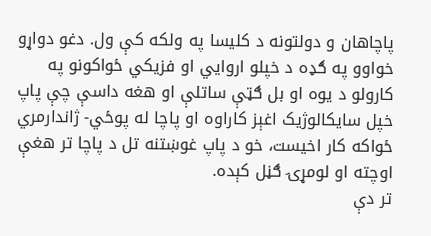پاچاهان و دولتونه د کليسا په ولکه کې ول. دغو دواړو خواوو په ګډه د خپلو اروايي او فزيکي ځواکونو په کارولو د يوه او بل ګټې ساتلې او هغه داسې چې پاپ خپل سايکالوژيک اغېز کاراوه او پاچا له پوځي- ژاندارمري ځواکه کار اخيست، خو د پاپ غوښتنه تل د پاچا تر هغې اوچته او لومړۍ ګڼل کېده.
تر دې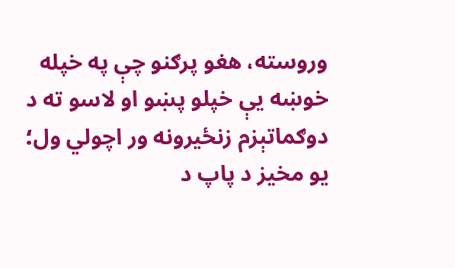وروسته، هغو پرګنو چې په خپله خوښه يې خپلو پښو او لاسو ته د دوګماتېزم زنځيرونه ور اچولي ول؛ يو مخيز د پاپ د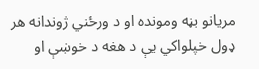مريانو بڼه ومونده او د ورځني ژوندانه هر ډول خپلواکي يې د هغه د خوښې او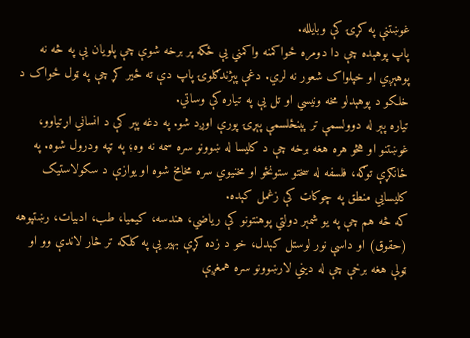غوښتنې په کړۍ کې وبايلله.
پاپ پوهېده چې دا دومره ځواکمنه واکمني يې ځکه پر برخه شوې چې پلويان يې په څه نه پوهېږي او خپلواک شعور نه لري. دغې پېژندګلوۍ پاپ دې ته ځير کړ چې په ټول ځواک د خلکو د پوهېدلو مخه ونيسي او تل يې په تياره کې وساتي.
تياره پېر له دوولسمې تر پېنځلسمې پېړۍ پورې اوږد شو. په دغه پېر کې د انساني اړتياوو، غوښتنو او هڅو هره هغه برخه چې د کليسا له ښوونو سره سمه نه وه؛ په ټپه ودرول شوه. په ځانګړې توګه، فلسفه له سختو ستونځو او مخنيوي سره مخامخ شوه او يوازې د سکولاستيک کليسايي منطق په چوکاټ کې زغمل کېده.
که څه هم چې په يو شمېر دولتي پوهنتونو کې رياضي، هندسه، کيميا، طب، ادبيات، رښتپوهه (حقوق) او داسې نور لوستل کېدل، خو د زده کړې بهير يې په کلکه تر څار لاندې وو او ټولې هغه برخې چې له ديني لارښوونو سره همغږې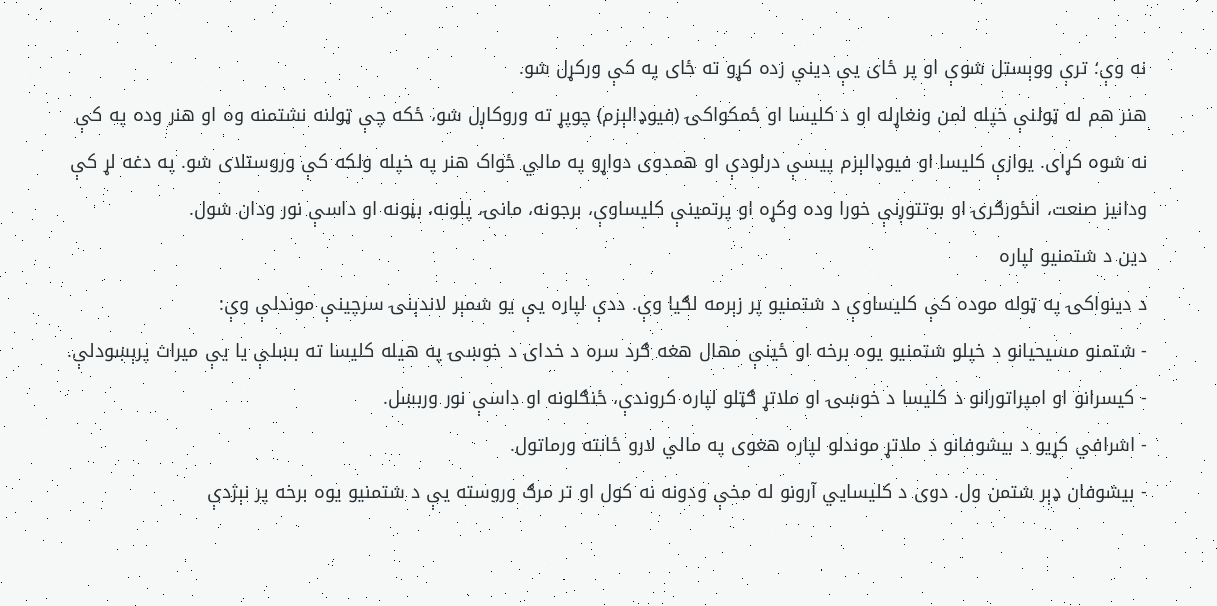نه وې؛ ترې ووېستل شوې او پر ځاى يې ديني زده کړو ته ځاى په کې ورکړل شو.
هنر هم له ټولنې خپله لمن ونغاړله او د کليسا او ځمکواکۍ (فيوډالېزم) چوپړ ته وروکاږل شو، ځکه چې ټولنه نشتمنه وه او هنر وده په کې نه شوه کړاى. يوازې کليسا او فيوډالېزم پيسې درلودې او همدوى دواړو په مالي ځواک هنر په خپله ولکه کې وروستلاى شو. په دغه لړ کې ودانيز صنعت، انځورګرۍ او بوتتوږنې خورا وده وکړه او پرتمينې کليساوې، برجونه، مانۍ، پلونه، بڼونه او داسې نور ودان شول.
دين د شتمنيو لپاره
د دينواکۍ په ټوله موده کې کليساوې د شتمنيو پر زېرمه لګيا وې. ددې لپاره يې يو شمېر لاندېنۍ سرچينې موندلې وې:
- شتمنو مسيحيانو د خپلو شتمنيو يوه برخه او ځينې مهال هغه ګرد سره د خداى د خوښۍ په هيله کليسا ته بښلې يا يې ميراث پرېښودلې.
- کيسرانو او امپراتورانو د کليسا د خوښۍ او ملاتړ ګټلو لپاره کروندې، ځنګلونه او داسې نور وربښل.
- اشرافي کړيو د بيشوفانو د ملاتړ موندلو لپاره هغوى په مالي لارو ځانته ورماتول.
- بيشوفان ډېر شتمن ول. دوى د کليسايي آرونو له مخې ودونه نه کول او تر مرګ وروسته يې د شتمنيو يوه برخه پر نېژدې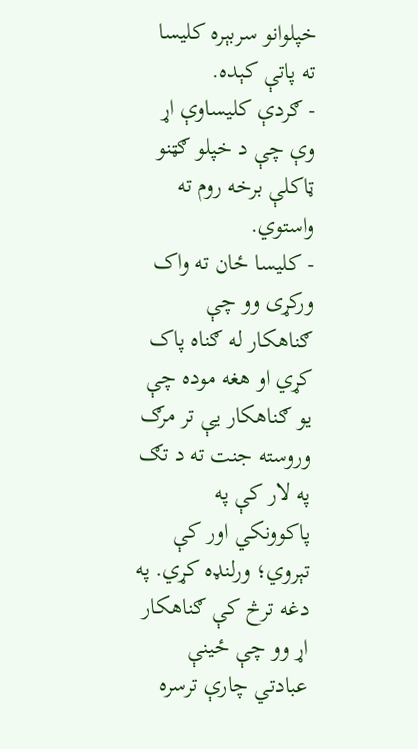خپلوانو سربېره کليسا ته پاتې کېده.
- ګردې کليساوې اړ وې چې د خپلو ګټنو ټاکلې برخه روم ته واستوي.
- کليسا ځان ته واک ورکړى وو چې ګناهکار له ګناه پاک کړي او هغه موده چې يو ګناهکار يې تر مرګ وروسته جنت ته د تګ په لار کې په پاکوونکي اور کې تېروي؛ ورلنډه کړي. په دغه ترڅ کې ګناهکار اړ وو چې ځينې عبادتي چارې ترسره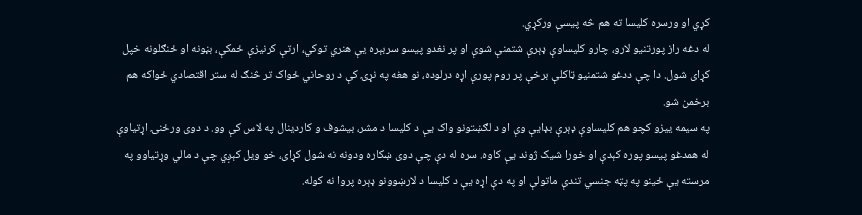کړي او ورسره کليسا ته هم څه پيسې ورکړي.
له دغه راز پورتنيو لارو، چارو کليساوې ډېرې شتمنې شوې او پر نغدو پيسو سربېره يې هنري توکي، ارتې کرنيزې ځمکې، بڼونه او ځنګلونه خپل کړاى شول. دا چې ددغو شتمنيو ټاکلې برخې پر روم پورې اړه درلوده، نو هغه په نړۍ کې د روحاني ځواک تر څنګ له ستر اقتصادي ځواکه هم برخمن شو.
په سيمه ييزو کچو هم کليساوې ډېرې بډايې وې او د لګښتونو واک يې د کليسا د مشر، بيشوف و کاردينال په لاس کې وو. د دوى ورځنۍ اړتياوې له همدغو پيسو پوره کېدې او خورا شيک ژوند يې کاوه. سره له دې چې دوى ښکاره ودونه نه شول کړاى، خو ويل کېږي چې د مالي وړتياوو په مرسته يې ځينو په پټه جنسي تندې ماتولې او په دې اړه يې د کليسا د لارښوونو ډېره پروا نه کوله.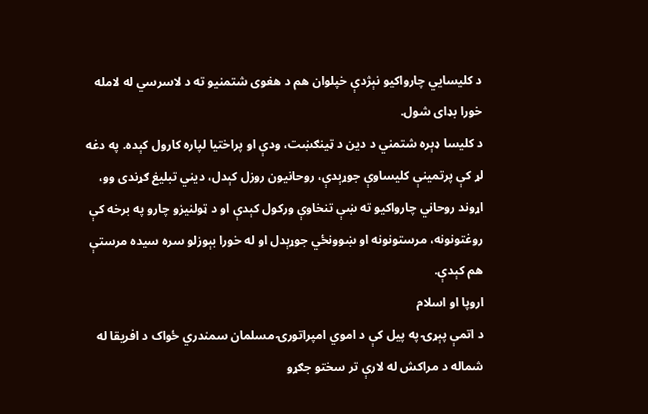د کليسايي چارواکيو نېژدې خپلوان هم د هغوى شتمنيو ته د لاسرسي له لامله خورا بډاى شول.
د کليسا ډېره شتمني د دين د ټينګښت، ودې او پراختيا لپاره کارول کېده. په دغه لړ کې پرتمينې کليساوې جوړېدې، روحانيون روزل کېدل، ديني تبليغ ګړندى وو، اړوند روحاني چارواکيو ته ښې تنخاوې ورکول کېدې او د ټولنيزو چارو په برخه کې روغتونونه، مرستونونه او ښوونځي جوړېدل او له خورا بېوزلو سره سيده مرستې هم کېدې.
اروپا او اسلام
د اتمې پېړۍ په پيل کې د اموي امپراتورۍ مسلمان سمندري ځواک د افريقا له شماله د مراکش له لارې تر سختو جګړو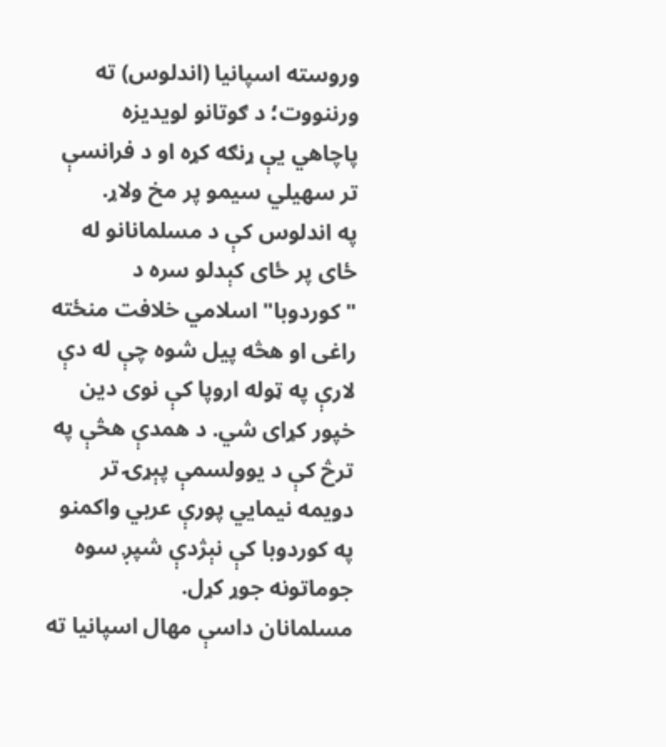وروسته اسپانيا (اندلوس) ته ورننووت؛ د ګوتانو لويديزه پاچاهي يې ړنګه کړه او د فرانسې تر سهيلي سيمو پر مخ ولاړ.
په اندلوس کې د مسلمانانو له ځاى پر ځاى کېدلو سره د "کوردوبا" اسلامي خلافت منځته راغى او هڅه پيل شوه چې له دې لارې په ټوله اروپا کې نوى دين خپور کړاى شي. د همدې هڅې په ترڅ کې د يوولسمې پېړۍ تر دويمه نيمايي پورې عربي واکمنو په کوردوبا کې نېژدې شپږ سوه جوماتونه جوړ کړل.
مسلمانان داسې مهال اسپانيا ته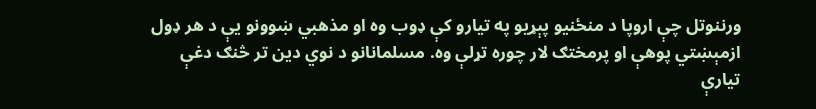ورننوتل چې اروپا د منځنيو پېړيو په تيارو کې ډوب وه او مذهبي ښوونو يې د هر ډول ازمېښتي پوهې او پرمختګ لار چوره تړلې وه. مسلمانانو د نوي دين تر څنګ دغې تيارې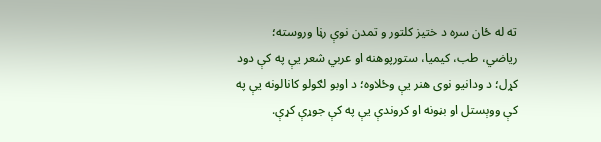ته له ځان سره د ختيز کلتور و تمدن نوې رڼا وروسته؛ رياضي، طب، کيميا، ستورپوهنه او عربي شعر يې په کې دود کړل؛ د ودانيو نوى هنر يې وځلاوه؛ د اوبو لګولو کانالونه يې په کې ووېستل او بڼونه او کروندې يې په کې جوړې کړې.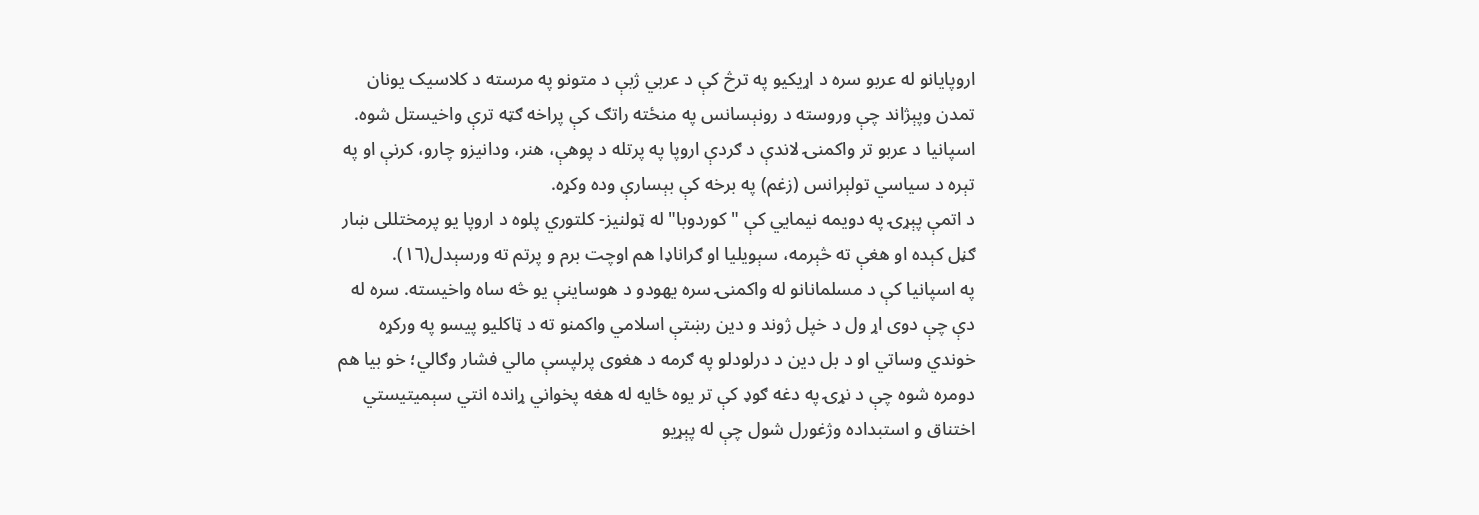اروپايانو له عربو سره د اړيکيو په ترڅ کې د عربي ژبې د متونو په مرسته د کلاسيک يونان تمدن وپېژاند چې وروسته د رونېسانس په منځته راتګ کې پراخه ګټه ترې واخيستل شوه.
اسپانيا د عربو تر واکمنۍ لاندې د ګردې اروپا په پرتله د پوهې، هنر، ودانيزو چارو، کرنې او په تېره د سياسي تولېرانس (زغم) په برخه کې بېسارې وده وکړه.
د اتمې پېړۍ په دويمه نيمايي کې "کوردوبا" له ټولنيز- کلتوري پلوه د اروپا يو پرمختللى ښار ګڼل کېده او هغې ته څېرمه، سېويليا او ګراناډا هم اوچت برم و پرتم ته ورسېدل(١٦).
په اسپانيا کې د مسلمانانو له واکمنۍ سره يهودو د هوساينې يو څه ساه واخيسته. سره له دې چې دوى اړ ول د خپل ژوند و دين رښتې اسلامي واکمنو ته د ټاکليو پيسو په ورکړه خوندي وساتي او د بل دين د درلودلو په ګرمه د هغوى پرلپسې مالي فشار وګالي؛ خو بيا هم دومره شوه چې د نړۍ په دغه ګوډ کې تر يوه ځايه له هغه پخواني ړانده انتي سېميتيستي اختناق و استبداده وژغورل شول چې له پېړيو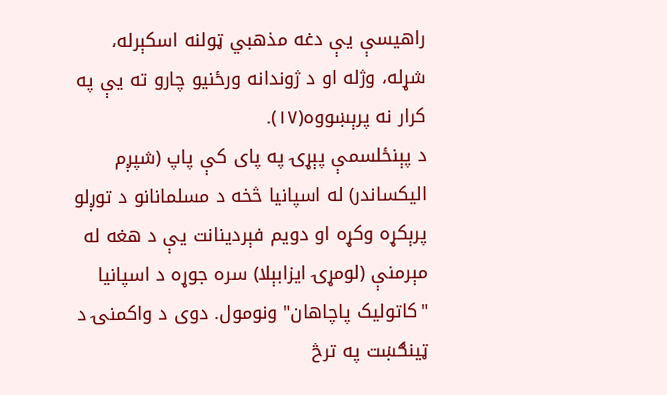راهيسې يې دغه مذهبي ټولنه اسکېرله، شړله، وژله او د ژوندانه ورځنيو چارو ته يې په کرار نه پرېښووه(١٧).
د پېنځلسمې پېړۍ په پاى کې پاپ (شپږم اليکساندر) له اسپانيا څخه د مسلمانانو د توږلو پرېکړه وکړه او دويم فېردينانت يې د هغه له مېرمنې (لومړۍ ايزابېلا) سره جوړه د اسپانيا "کاتوليک پاچاهان" ونومول. دوى د واکمنۍ د ټينګښت په ترڅ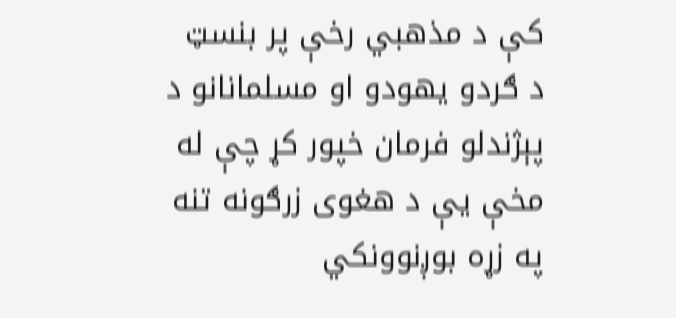کې د مذهبي رخې پر بنسټ د ګردو يهودو او مسلمانانو د پېژندلو فرمان خپور کړ چې له مخې يې د هغوى زرګونه تنه په زړه بوږنوونکي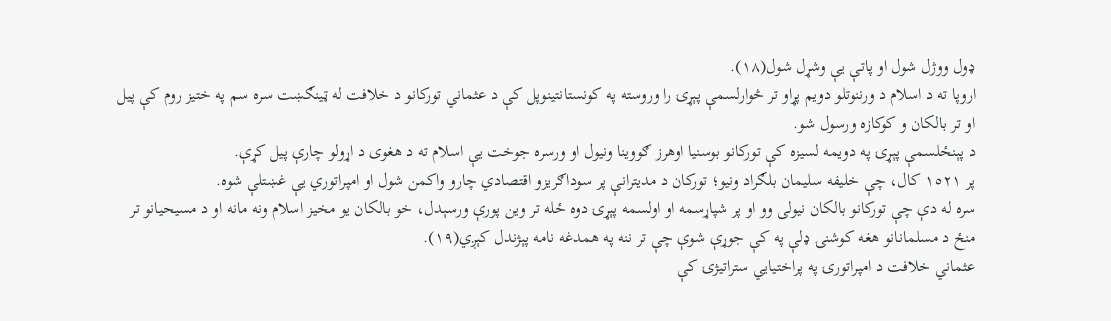ډول ووژل شول او پاتې يې وشړل شول(١٨).
اروپا ته د اسلام د ورننوتلو دويم پړاو تر څوارلسمې پېړۍ را وروسته په کونستانتينوپل کې د عثماني تورکانو د خلافت له ټينګښت سره سم په ختيز روم کې پيل او تر بالکان و کوکازه ورسول شو.
د پېنځلسمې پېړۍ په دويمه لسيزه کې تورکانو بوسنيا اوهرز ګووينا ونيول او ورسره جوخت يې اسلام ته د هغوى د اړولو چارې پيل کړې.
پر ١٥٢١ کال، چې خليفه سليمان بلګراد ونيو؛ تورکان د مديترانې پر سوداګريزو اقتصادي چارو واکمن شول او امپراتوري يې غښتلې شوه.
سره له دې چې تورکانو بالکان نيولى وو او پر شپاړسمه او اولسمه پېړۍ دوه ځله تر وين پورې ورسېدل، خو بالکان يو مخيز اسلام ونه مانه او د مسيحيانو تر منځ د مسلمانانو هغه کوشنۍ ډلې په کې جوړې شوې چې تر ننه په همدغه نامه پېژندل کېږي(١٩).
عثماني خلافت د امپراتورۍ په پراختيايي ستراتيژۍ کې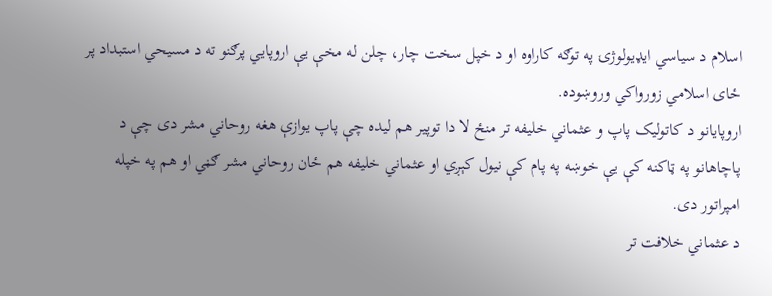اسلام د سياسي ايډيولوژۍ په توګه کاراوه او د خپل سخت چار، چلن له مخې يې اروپايي پرګنو ته د مسيحي استبداد پر ځاى اسلامي زورواکي وروښوده.
اروپايانو د کاتوليک پاپ و عثماني خليفه تر منځ لا دا توپير هم ليده چې پاپ يوازې هغه روحاني مشر دى چې د پاچاهانو په ټاکنه کې يې خوښه په پام کې نيول کېږي او عثماني خليفه هم ځان روحاني مشر ګڼي او هم په خپله امپراتور دى.
د عثماني خلافت تر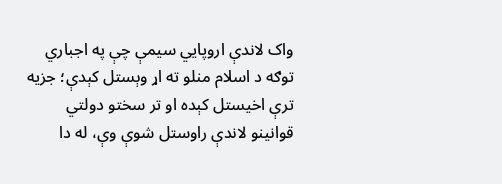واک لاندې اروپايي سيمې چې په اجباري توګه د اسلام منلو ته اړ وېستل کېدې؛ جزيه ترې اخيستل کېده او تر سختو دولتي قوانينو لاندې راوستل شوې وې، له دا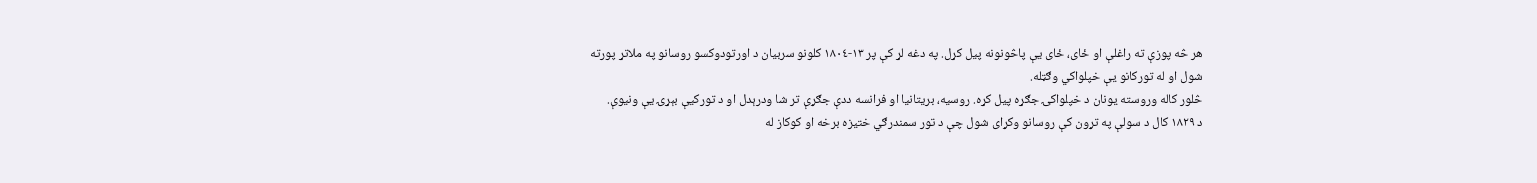هر څه پوزې ته راغلې او ځاى، ځاى يې پاڅونونه پيل کړل. په دغه لړ کې پر ١٣-١٨٠٤ کلونو سربيان د اورتودوکسو روسانو په ملاتړ پورته شول او له تورکانو يې خپلواکي وګټله.
څلور کاله وروسته يونان د خپلواکۍ جګړه پيل کړه. روسيه، بريتانيا او فرانسه ددې جګړې تر شا ودرېدل او د تورکيې بېړۍ يې ونيوې.
د ١٨٢٩ کال د سولې په تړون کې روسانو وکړاى شول چې د تور سمندرګي ختيزه برخه او کوکاز له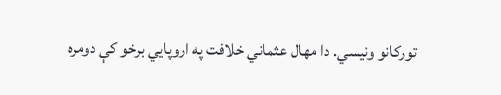تورکانو ونيسي. دا مهال عثماني خلافت په اروپايي برخو کې دومره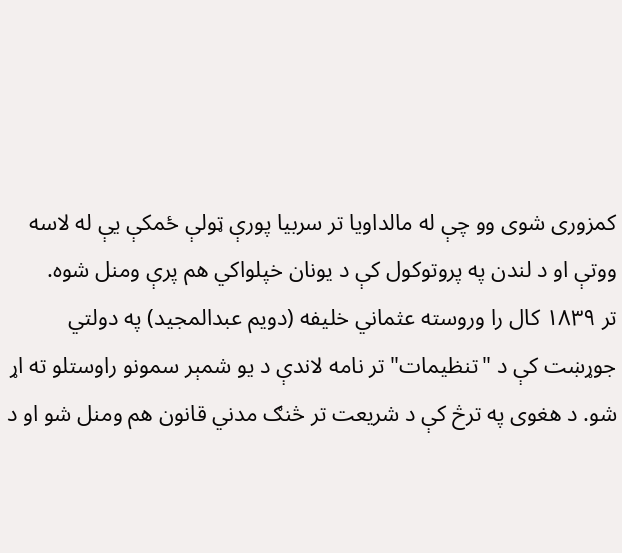کمزورى شوى وو چې له مالداويا تر سربيا پورې ټولې ځمکې يې له لاسه ووتې او د لندن په پروتوکول کې د يونان خپلواکي هم پرې ومنل شوه.
تر ١٨٣٩ کال را وروسته عثماني خليفه (دويم عبدالمجيد) په دولتي جوړښت کې د "تنظيمات" تر نامه لاندې د يو شمېر سمونو راوستلو ته اړ شو. د هغوى په ترڅ کې د شريعت تر څنګ مدني قانون هم ومنل شو او د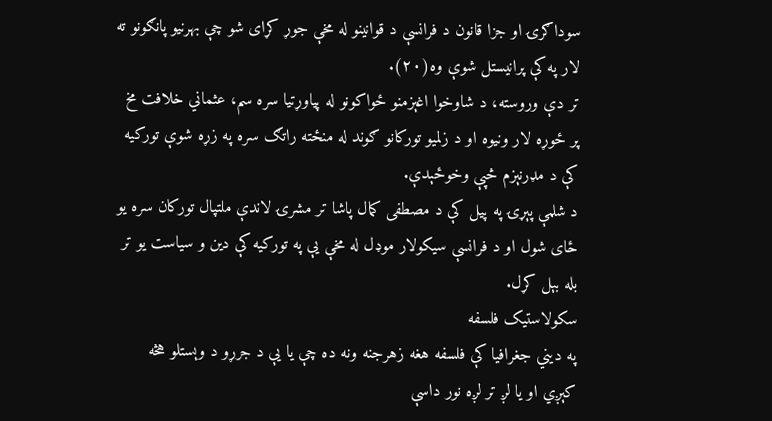سوداګرۍ او جزا قانون د فرانسې د قوانينو له مخې جوړ کړاى شو چې بهرنيو پانګونو ته لار په کې پرانيستل شوې وه(٢٠).
تر دې وروسته، د شاوخوا اغېزمنو ځواکونو له پياوړتيا سره سم، عثماني خلافت مخ پر ځوړه لار ونيوه او د زلميو تورکانو ګوند له منځته راتګ سره په زړه شوې تورکيه کې د مډرنېزم څپې وخوځېدې.
د شلمې پېړۍ په پيل کې د مصطفى کمال پاشا تر مشرۍ لاندې ملتپال تورکان سره يو ځاى شول او د فرانسې سيکولار موډل له مخې يې په تورکيه کې دين و سياست يو تر بله بېل کړل.
سکولاستيک فلسفه
په ديني جغرافيا کې فلسفه هغه زهرجنه ونه ده چې يا يې د جرړو د وېستلو هڅه کېږي او يا لږ تر لږه نور داسې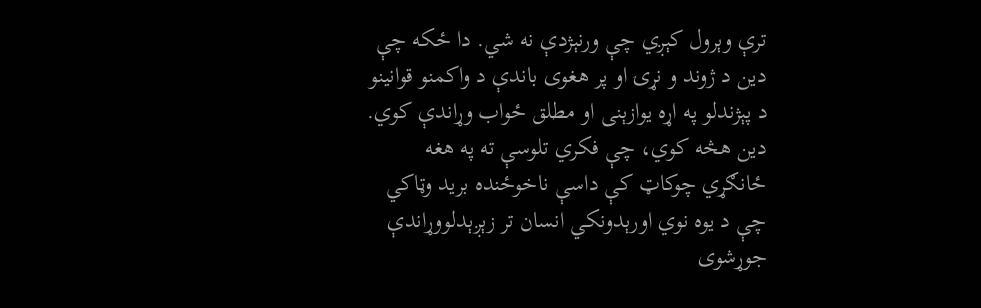ترې وېرول کېږي چې ورنېژدې نه شي. دا ځکه چې دين د ژوند و نړۍ او پر هغوى باندې د واکمنو قوانينو د پېژندلو په اړه يوازېنى او مطلق ځواب وړاندې کوي. دين هڅه کوي، چې فکري تلوسې ته په هغه ځانګړي چوکاټ کې داسې ناخوځنده بريد وټاکي چې د يوه نوي اورېدونکي انسان تر زېږېدلووړاندې جوړشوی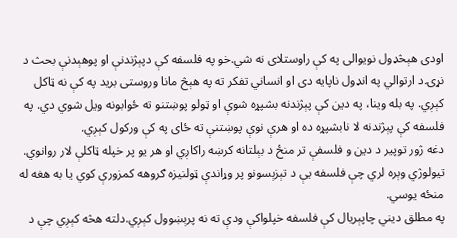اودی هېڅډول نويوالی په کې راوستلای نه شي.خو په فلسفه کې دپېژندنې او پوهېدنې بحث د نړۍ د ارتوالي په انډول ناپايه دى او انساني تفکر ته په هېڅ مانا وروستى بريد په کې نه ټاکل کېږي. په بله وينا، په دين کې پېژندنه بشپړه شوې او ټولو پوښتنو ته ځوابونه ويل شوي دي. په فلسفه کې پېژندنه لا نابشپړه ده او هرې نوې پوښتنې ته ځاى په کې ورکول کېږي.
دغه ژور توپير د دين و فلسفې تر منځ د بېلتانه کرښه راکاږي او هر يو پر خپله ټاکلې لار روانوي.
تيولوژي وېره لري چې فلسفه يې د تېزېسونو پر وړاندې ټولنيزه ګروهه کمزورې کوي يا به هغه له منځه يوسي.
په مطلق ديني چاپېريال کې فلسفه خپلواکې ودې ته نه پرېښوول کېږي.دلته هڅه کېږي چې د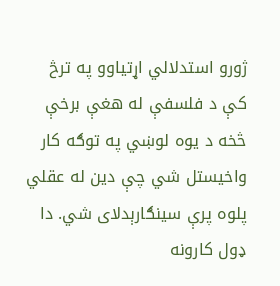ژورو استدلالي اړتياوو په ترڅ کې د فلسفې له هغې برخې څخه د يوه لوښي په توګه کار واخيستل شي چې دين له عقلي پلوه پرې سينګارېدلاى شي. دا ډول کارونه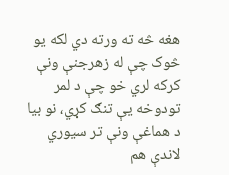هغه څه ته ورته دي لکه يو څوک چې له زهرجنې ونې کرکه لري خو چې د لمر تودوخه يې تنګ کړي، نو بيا د هماغې ونې تر سيوري لاندې هم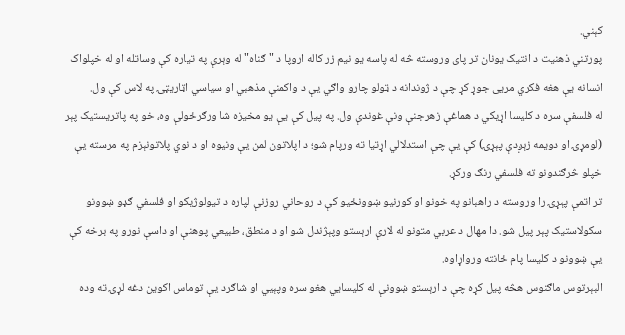کېني.
پورتني ذهنيت د انتيک يونان تر پاى وروسته څه له پاسه يو نيم زر کاله اروپا د "ګناه" له وېرې په تياره کې وساتله او له خپلواک انسانه يې هغه فکري مريى جوړ کړ چې د ژوندانه د ټولو چارو واګي يې د واکمنې مذهبي او سياسي اټاريټۍ په لاس کې ول.
له فلسفې سره د کليسا اړيکي د هماغې زهرجنې ونې غوندې ول. په پيل کې يې يو مخيزه شا ورګرځولې وه، خو په پاتريستيک پېر (لومړۍ او دويمه زېږدې پېړۍ) کې يې چې استدلالي اړتيا ته ورپام شو؛ د اپلاتون لمن يې ونيوه او د نوي پلاتونېزم په مرسته يې خپلو څرګندونو ته فلسفي رنګ ورکړ.
تر اتمې پېړۍ را وروسته د راهبانو په خونو او کورنيو ښوونځيو کې د روحاني روزنې لپاره د تيولوژيکو او فلسفي ګډو ښوونو سکولاستيک پېر پيل شو. دا مهال د عربي متونو له لارې ارېستو وپېژندل شو او د منطق، طبيعي پوهنې او داسې نورو په برخه کې يې ښوونو د کليسا پام ځانته ورواړاوه.
البېرتوس ماګنوس هڅه پيل کړه چې د ارېستو ښوونې له کليسايي هغو سره وپېيي او شاګرد يې توماس اکوين دغه لړۍ ته وده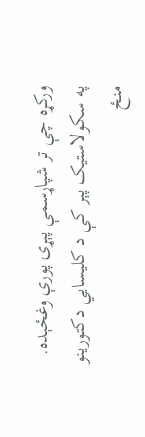ورکړه چې تر شپاړسمې پېړۍ پورې وغځېده.
په سکولاستيک پېر کې د کليسايي دکتورينو منځ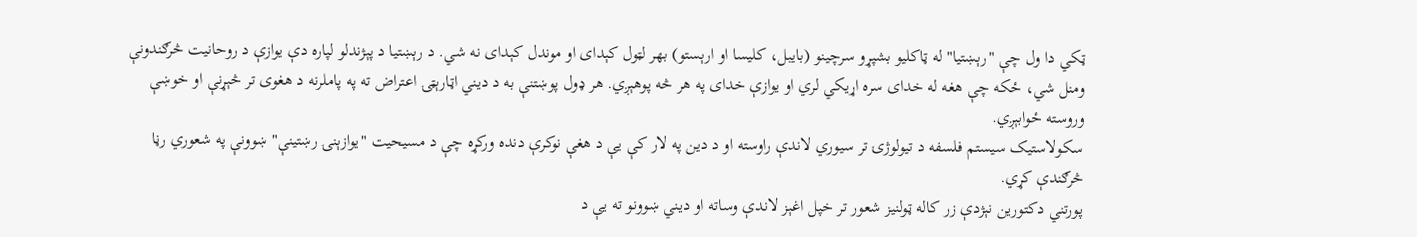ټکي دا ول چې "رېښتيا" له ټاکليو بشپړو سرچينو (بايبل، کليسا او ارېستو) بهر لټول کېداى او موندل کېداى نه شي. د رېښتيا د پېژندلو لپاره دې يوازې د روحانيت څرګندونې ومنل شي، ځکه چې هغه له خداى سره اړيکي لري او يوازې خداى په هر څه پوهېږي. هر ډول پوښتنې به د ديني اټارېټۍ اعتراض ته په پاملرنه د هغوى تر څېړنې او خوښې وروسته ځوابېږي.
سکولاستيک سيستم فلسفه د تيولوژۍ تر سيوري لاندې راوسته او د دين په لار کې يې د هغې نوکرې دنده ورکړه چې د مسيحيت "يوازېنۍ رښتينې" ښوونې په شعوري رڼا څرګندې کړي.
پورتني دکتورين نېژدې زر کاله ټولنيز شعور تر خپل اغېز لاندې وساته او ديني ښوونو ته يې د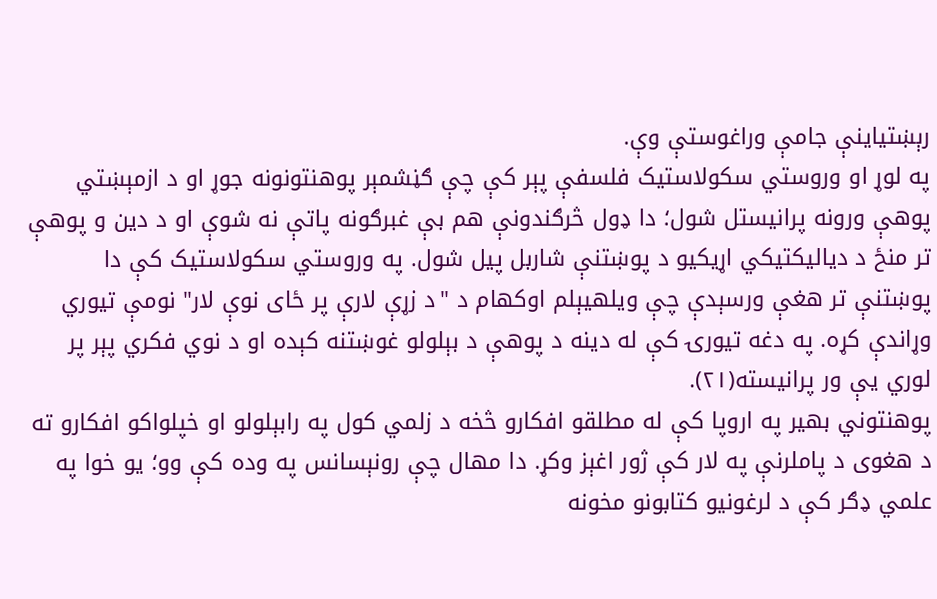رېښتياينې جامې وراغوستې وې.
په لوړ او وروستي سکولاستيک فلسفې پېر کې چې ګڼشمېر پوهنتونونه جوړ او د ازمېښتي پوهې ورونه پرانيستل شول؛ دا ډول څرګندونې هم بې غبرګونه پاتې نه شوې او د دين و پوهې تر منځ د دياليکتيکي اړيکيو د پوښتنې شاربل پيل شول. په وروستي سکولاستيک کې دا پوښتنې تر هغې ورسېدې چې ويلهيېلم اوکهام د "د زړې لارې پر ځاى نوې لار" نومې تيوري وړاندې کړه. په دغه تيورۍ کې له دينه د پوهې د بېلولو غوښتنه کېده او د نوي فکري پېر پر لوري يې ور پرانيسته(٢١).
پوهنتوني بهير په اروپا کې له مطلقو افکارو څخه د زلمي کول په رابېلولو او خپلواکو افکارو ته د هغوى د پاملرنې په لار کې ژور اغېز وکړ. دا مهال چې رونېسانس په وده کې وو؛ يو خوا په علمي ډګر کې د لرغونيو کتابونو مخونه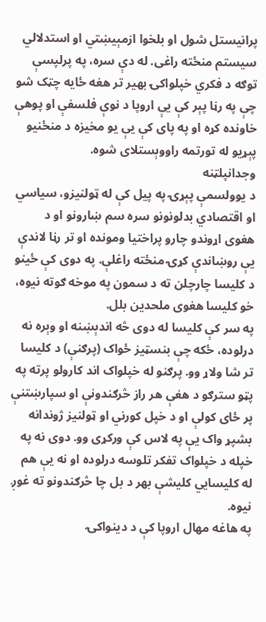پرانيستل شول او بلخوا ازمېيښتي او استدلالي سيستم منځته راغى. له دې سره، په پرلپسې توګه د فکري خپلواکۍ بهير تر هغه ځايه چټک شو چې په رڼا پېر کې يې اروپا د نوې فلسفې او پوهې خاونده کړه او په پاى کې يې يو مخيزه د منځنيو پېړيو له تورتمه راووېستلاى شوه.
وجدانپلټنه
د يوولسمې پېړۍ په پيل کې له ټولنيزو، سياسي او اقتصادي بدلونونو سره سم ښارونو او د هغوى اړوندو چارو پراختيا ومونده او تر رڼا لاندې يې روښاندې کړۍ منځته راغلې. په دوى کې ځينو د کليسا چارچلن ته د سمون په موخه ګوته نيوه، خو کليسا هغوى ملحدين بلل.
په سر کې کليسا له دوى څه اندېښنه او وېره نه درلوده، ځکه چې بنسټيز ځواک (پرګنې) د کليسا تر شا ولاړ وو. پرګنو له خپلواک اند کارولو پرته په پټو سترګو د هغې هر راز څرګندونې او سپارښتنې پر ځاى کولې او د خپل کورني او ټولنيز ژوندانه بشپړ واک يې په لاس کې ورکړى وو. دوى نه په خپله د خپلواک تفکر تلوسه درلوده او نه يې هم له کليسايي کليشې بهر د بل چا څرګندونو ته غوږ نيوه.
په هاغه مهال اروپا کې د دينواکۍ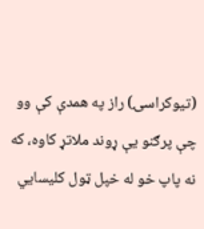(تيوکراسۍ) راز په همدې کې وو چې پرګنو يې ړوند ملاتړ کاوه، که نه پاپ خو له خپل ټول کليسايي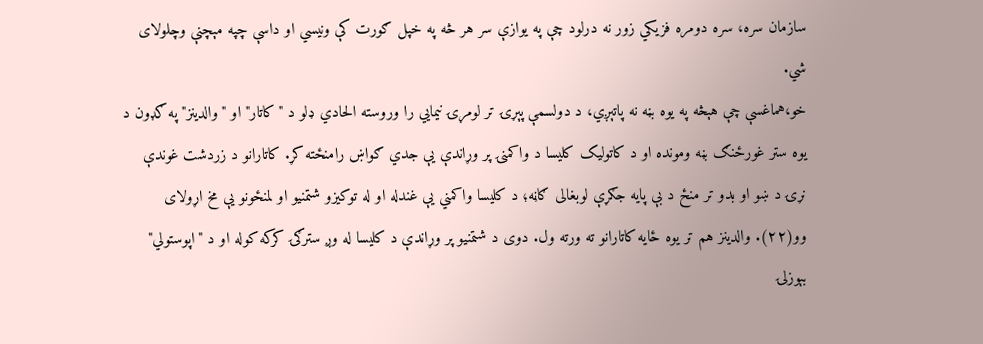سازمان سره، سره دومره فزيکي زور نه درلود چې په يوازې سر هر څه په خپل ګورت کې ونيسي او داسې چپه مېچنې وچلولاى شي.
خو،هماغسې چې هېڅه په يوه بڼه نه پاتېږي، د دولسمې پېړۍ تر لومړۍ نيمايي را وروسته الحادي ډلو د "کاتار" او "والدينز" په ګډون د يوه ستر غورځنګ بڼه ومونده او د کاتوليک کليسا د واکمنۍ پر وړاندې يې جدي ګواښ رامنځته کړ. کاتارانو د زردشت غوندې نړۍ د ښو او بدو تر منځ د بې پايه جګړې لوبغالى ګاڼه؛ د کليسا واکمني يې غندله او له توکيزو شتمنيو او لمنځونو يې مخ اړولاى وو(٢٢). والدينز هم تر يوه ځايه کاتارانو ته ورته ول. دوى د شتمنيو پر وړاندې د کليسا له وږ سترګۍ کرکه کوله او د "اپوستولي" بېوزلۍ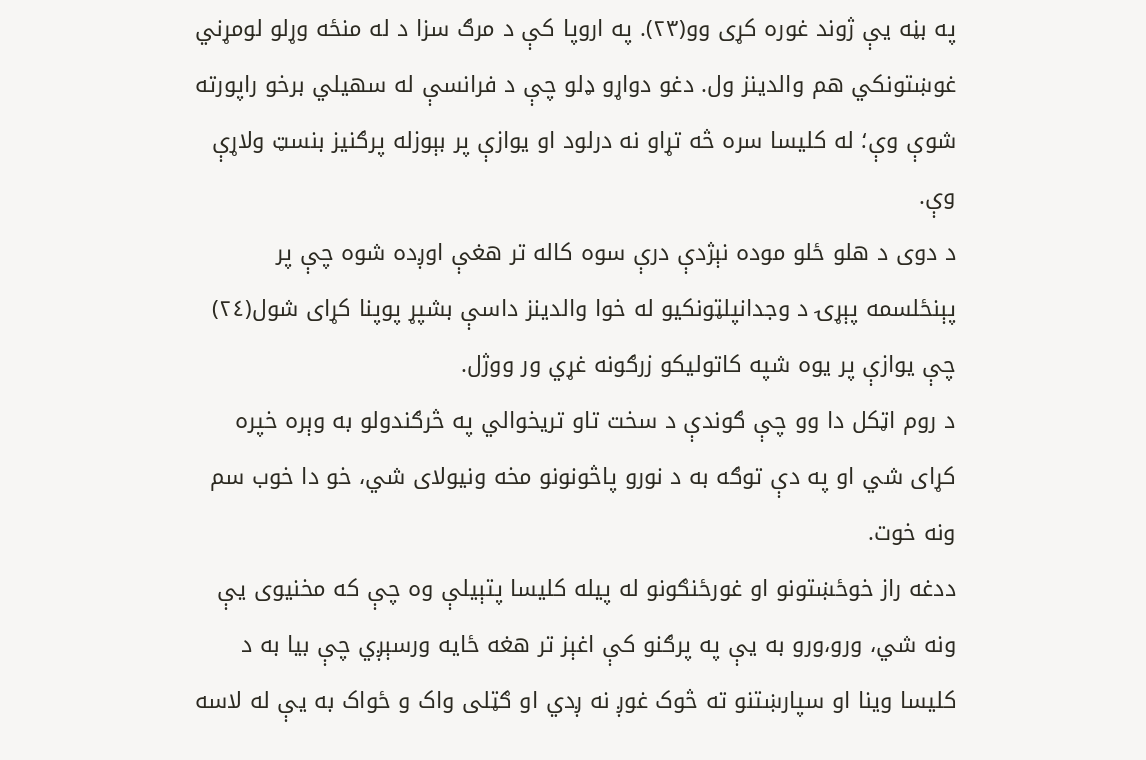په بڼه يې ژوند غوره کړى وو(٢٣). په اروپا کې د مرګ سزا د له منځه وړلو لومړني غوښتونکي هم والدينز ول. دغو دواړو ډلو چې د فرانسې له سهيلي برخو راپورته شوې وې؛ له کليسا سره څه تړاو نه درلود او يوازې پر بېوزله پرګنيز بنسټ ولاړې وې.
د دوى د هلو ځلو موده نېژدې درې سوه کاله تر هغې اوږده شوه چې پر پېنځلسمه پېړۍ د وجدانپلټونکيو له خوا والدينز داسې بشپړ پوپنا کړاى شول(٢٤) چې يوازې پر يوه شپه کاتوليکو زرګونه غړي ور ووژل.
د روم اټکل دا وو چې ګوندې د سخت تاو تريخوالي په څرګندولو به وېره خپره کړاى شي او په دې توګه به د نورو پاڅونونو مخه ونيولاى شي، خو دا خوب سم ونه خوت.
ددغه راز خوځښتونو او غورځنګونو له پيله کليسا پتېيلې وه چې که مخنيوى يې ونه شي، ورو،ورو به يې په پرګنو کې اغېز تر هغه ځايه ورسېږي چې بيا به د کليسا وينا او سپارښتنو ته څوک غوږ نه ږدي او ګټلى واک و ځواک به يې له لاسه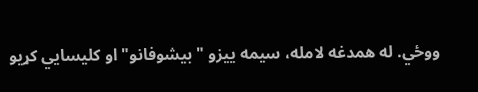ووځي. له همدغه لامله، سيمه ييزو "بيشوفانو" او کليسايي کړيو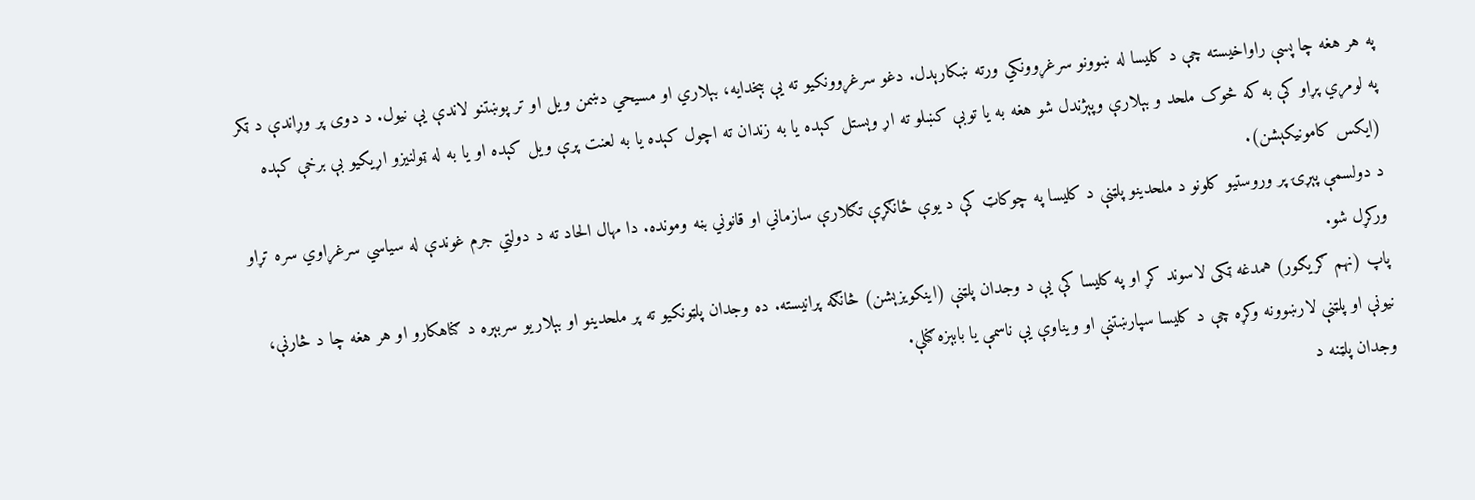په هر هغه چا پسې راواخيسته چې د کليسا له ښوونو سرغړوونکي ورته ښکارېدل. دغو سرغړوونکيو ته يې بېخدايه، بېلاري او مسيحي دښمن ويل او تر پوښتنو لاندې يې نيول. د دوى پر وړاندې د ټکر په لومړي پړاو کې به که څوک ملحد و بېلارې وپېژندل شو هغه به يا توبې کښلو ته اړ وېستل کېده يا به زندان ته اچول کېده يا به لعنت پرې ويل کېده او يا به له ټولنيزو اړيکيو بې برخې کېده (ايکس کامونيکېشن).
د دولسمې پېړۍ پر وروستيو کلونو د ملحدينو پلټنې د کليسا په چوکاټ کې د يوې ځانګړې تګلارې سازماني او قانوني بڼه ومونده. دا مهال الحاد ته د دولتي جرم غوندې له سياسي سرغړاوي سره تړاو ورکړل شو.
پاپ (نهم ګريګور) همدغه ټکى لاسوند کړ او په کليسا کې يې د وجدان پلټنې (اينکويزېشن) څانګه پرانيسته. ده وجدان پلټونکيو ته پر ملحدينو او بېلاريو سربېره د ګناهکارو او هر هغه چا د څارنې، نيونې او پلټنې لارښوونه وکړه چې د کليسا سپارښتنې او ويناوې يې ناسمې يا بابېزه ګڼلې.
وجدان پلټنه د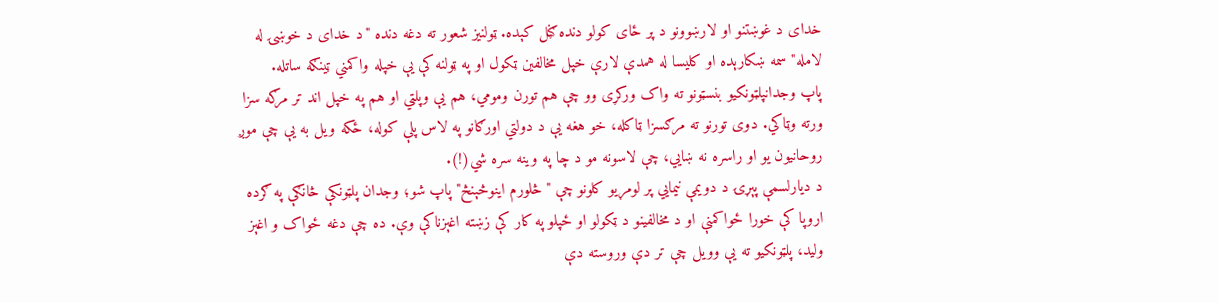خداى د غوښتنو او لارښوونو د پر ځاى کولو دنده ګڼل کېده. ټولنيز شعور ته دغه دنده "د خداى د خوښۍ له لامله" سمه ښکارېده او کليسا له همدې لارې خپل مخالفين ټکول او په ټولنه کې يې خپله واکمني ټينګه ساتله.
پاپ وجدانپلټونکيو بنسټونو ته واک ورکړى وو چې هم تورن ومومي، هم يې وپلټي او هم په خپل اند تر مرګه سزا ورته وټاکي. دوى تورنو ته مرګسزا ټاکله، خو هغه يې د دولتي اورګانو په لاس پلې کوله، ځکه ويل به يې چې موږ روحانيون يو او راسره نه ښايي، چې لاسونه مو د چا په وينه سره شي(!).
د ديارلسمې پېړۍ د دويمې نيمايي پر لومړيو کلونو چې "څلورم اينوڅېنڅ" پاپ شو؛ وجدان پلټونکې څانګې په ګرده اروپا کې خورا ځواکمنې او د مخالفينو د ټکولو او ځپلو په کار کې زښته اغېزناکې وې. ده چې دغه ځواک و اغېز وليد، پلټونکيو ته يې وويل چې تر دې وروسته دې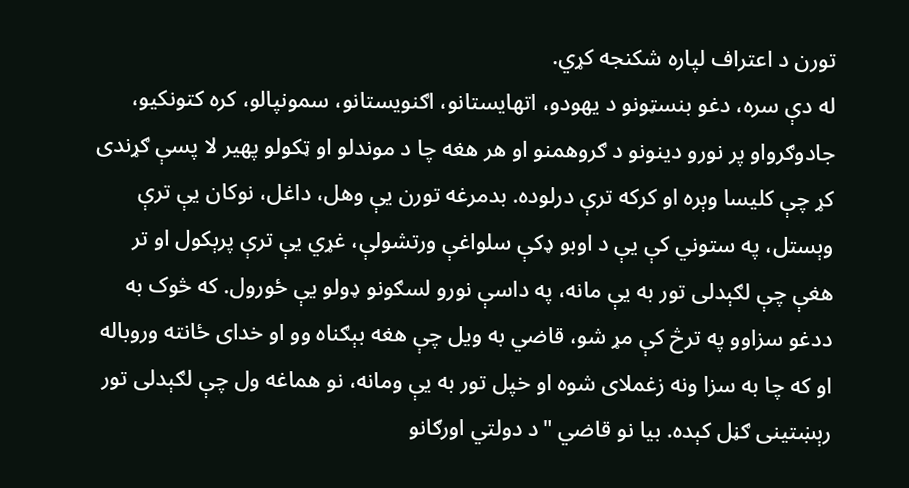تورن د اعتراف لپاره شکنجه کړي.
له دې سره، دغو بنسټونو د يهودو، اتهايستانو، اګنويستانو، سمونپالو، کره کتونکيو، جادوګرواو پر نورو دينونو د ګروهمنو او هر هغه چا د موندلو او ټکولو پهير لا پسې ګړندى کړ چې کليسا وېره او کرکه ترې درلوده. بدمرغه تورن يې وهل، داغل، نوکان يې ترې وېستل، په ستوني کې يې د اوبو ډکې سلواغې ورتشولې، غړي يې ترې پرېکول او تر هغې چې لګېدلى تور به يې مانه، په داسې نورو لسګونو ډولو يې ځورول. که څوک به ددغو سزاوو په ترڅ کې مړ شو، قاضي به ويل چې هغه بېګناه وو او خداى ځانته وروباله او که چا به سزا ونه زغملاى شوه او خپل تور به يې ومانه، نو هماغه ول چې لګېدلى تور رېښتينى ګڼل کېده. بيا نو قاضي "د دولتي اورګانو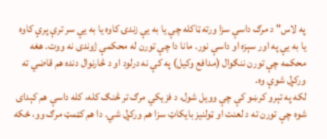په لاس" د مرګ داسې سزا ورته ټاکله چې يا به يې زندۍ کاوه يا به يې سر ترې پرې کاوه يا به يې په اور سېزه او داسې نور. مانا دا چې تورن له محکمې ژوندى نه ووت. هغه محکمه چې تورن ننګوال (مدافع وکيل) په کې نه درلود او د څارنوال دنده هم قاضي ته ورکړل شوې وه.
لکه په تېرو کرښو کې چې وويل شول، د فزيکي مرګ تر څنګ کله، کله داسې هم کېداى شوه چې تورن ته د لعنت او ټولنيز بايکاټ سزا هم ورکړل شي. دا هم کټمټ مرګ وو، ځکه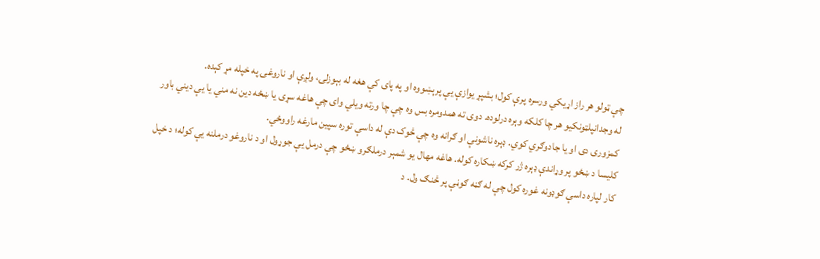چې ټولو هر راز اړيکي ورسره پرې کول؛ بشپړ يوازې يې پرېښووه او په پاى کې هغه له بېوزلۍ، ولږې او ناروغۍ په خپله مړ کېده.
له وجدانپلټونکيو هر چا کلکه وېره درلوده. دوى ته همدومره بس وه چې چا ورته ويلي واى چې هاغه سړى يا ښځه دين نه مني يا يې ديني باور کمزورى دى او يا جادوګري کوي. ډېره ناشونې او ګرانه وه چې څوک دې له داسې توره سپين مارغه راووځي.
کليسا د ښځو پر وړاندې ډېره ژر کرکه ښکاره کوله. هاغه مهال يو شمېر درملګرو ښځو چې درمل يې جوړول او د ناروغو درملنه يې کوله؛ د خپل کار لپاره داسې ګوډونه غوره کول چې له ګڼه ګوڼې پر څنګ ول. د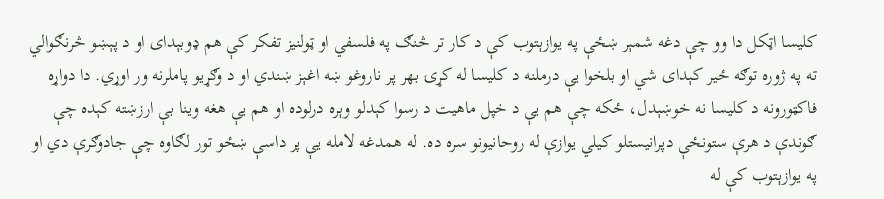کليسا اټکل دا وو چې دغه شمېر ښځې په يوازېتوب کې د کار تر څنګ په فلسفي او ټولنيز تفکر کې هم ډوبېداى او د پېښو څرنګوالي ته په ژوره توګه ځير کېداى شي او بلخوا يې درملنه د کليسا له کړۍ بهر پر ناروغو ښه اغېز ښندي او د وګړيو پاملرنه ور اوړي. دا دواړه فاکټورونه د کليسا نه خوښېدل، ځکه چې هم يې د خپل ماهيت د رسوا کېدلو وېره درلوده او هم يې هغه وينا بې ارزښته کېده چې ګوندې د هرې ستونځې دپرانيستلو کيلي يوازې له روحانيونو سره ده. له همدغه لامله يې پر داسې ښځو تور لګاوه چې جادوګرې دي او په يوازېتوب کې له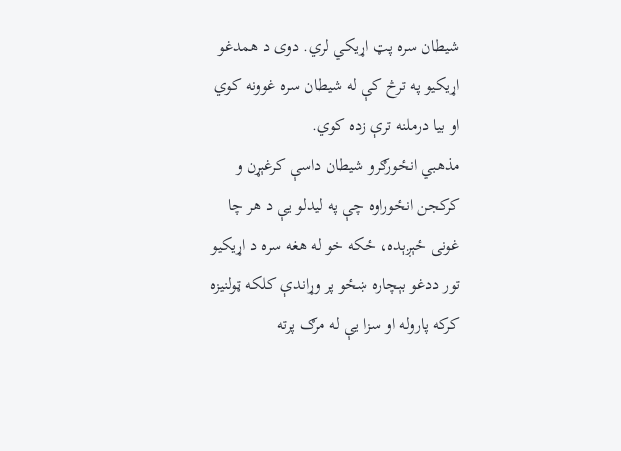شيطان سره پټ اړيکي لري. دوى د همدغو اړيکيو په ترڅ کې له شيطان سره غوونه کوي او بيا درملنه ترې زده کوي.
مذهبي انځورګرو شيطان داسې کرغېړن و کرکجن انځوراوه چې په ليدلو يې د هر چا غونى ځېږېده، ځکه خو له هغه سره د اړيکيو تور ددغو بېچاره ښځو پر وړاندې کلکه ټولنيزه کرکه پاروله او سزا يې له مرګ پرته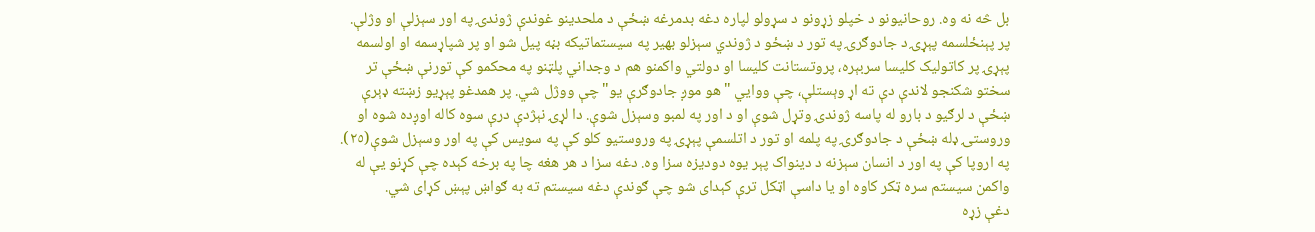بل څه نه وه. روحانيونو د خپلو زړونو د سړولو لپاره دغه بدمرغه ښځې د ملحدينو غوندې ژوندۍ په اور سېزلې او وژلې.
پر پېنځلسمه پېړۍ د جادوګرۍ په تور د ښځو د ژوندي سېزلو بهير په سيستماتيکه بڼه پيل شو او پر شپاړسمه او اولسمه پېړۍ پر کاتوليک کليسا سربېره، پروتستانت کليسا او دولتي واکمنو هم د وجداني پلټنو په محکمو کې تورنې ښځې تر سختو شکنجو لاندې دې ته اړ وېستلې، چې ووايي "هو موږ جادوګرې يو" چې ووژل شي. پر همدغو پېړيو زښته ډېرې ښځې د لرګيو د بارو له پاسه ژوندۍ وتړل شوې او د اور په لمبو وسېزل شوې. دا لړۍ نېژدې درې سوه کاله اوږده شوه او وروستۍ ډله ښځې د جادوګرۍ په پلمه او تور د اتلسمې پېړۍ په وروستيو کلو کې په سويس کې په اور وسېزل شوې(٢٥).
په اروپا کې په اور د انسان سېزنه د دينواک پېر يوه دوديزه سزا وه. دغه سزا د هر هغه چا په برخه کېده چې کړنو يې له واکمن سيستم سره ټکر کاوه او يا داسې اټکل ترې کېداى شو چې ګوندې دغه سيستم ته به ګواښ پېښ کړاى شي.
دغې زړه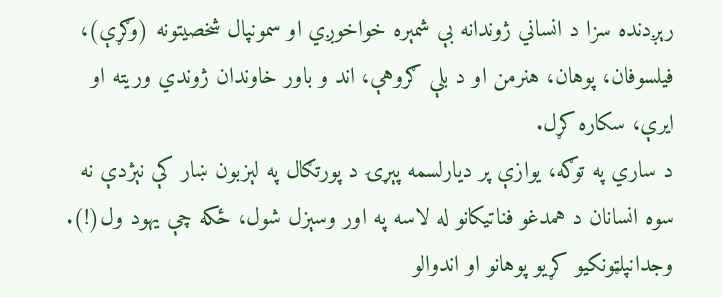رېږدنده سزا د انساني ژوندانه بې شمېره خواخوږي او سمونپال شخصيتونه (وګړې)، فيلسوفان، پوهان، هنرمن او د بلې ګروهې، اند و باور خاوندان ژوندي وريته او ايرې، سکاره کړل.
د ساري په توګه، يوازې پر ديارلسمه پېړۍ د پورتګال په لېزبون ښار کې نېژدې نه سوه انسانان د همدغو فناتيکانو له لاسه په اور وسېزل شول، ځکه چې يهود ول(!).
وجدانپلټونکيو کړيو پوهانو او اندوالو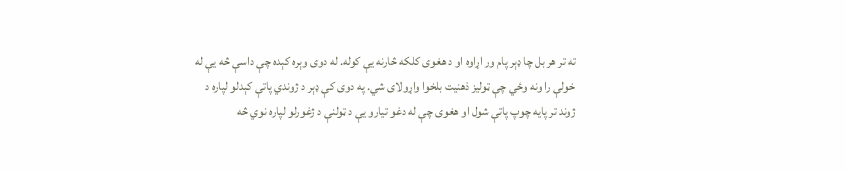ته تر هر بل چا ډېر پام ور اړاوه او د هغوى کلکه څارنه يې کوله. له دوى وېره کېده چې داسې څه يې له خولې را ونه وځي چې ټوليز ذهنيت بلخوا واړولاى شي. په دوى کې ډېر د ژوندي پاتې کېدلو لپاره د ژوند تر پايه چوپ پاتې شول او هغوى چې له دغو تيارو يې د ټولنې د ژغورلو لپاره نوي څه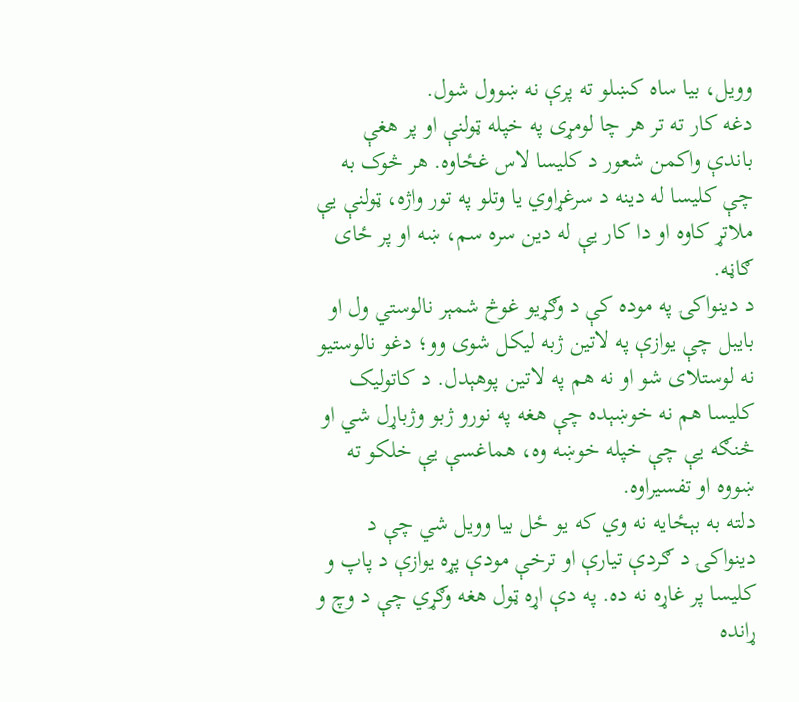وويل، بيا ساه کښلو ته پرې نه ښوول شول.
دغه کار ته تر هر چا لومړى په خپله ټولنې او پر هغې باندې واکمن شعور د کليسا لاس غځاوه. هر څوک به چې کليسا له دينه د سرغړاوي يا وتلو په تور واژه، ټولنې يې ملاتړ کاوه او دا کار يې له دين سره سم، ښه او پر ځاى ګاڼه.
د دينواکۍ په موده کې د وګړيو غوڅ شمېر نالوستي ول او بايبل چې يوازې په لاتين ژبه ليکل شوى وو؛ دغو نالوستيو نه لوستلاى شو او نه هم په لاتين پوهېدل. د کاتوليک کليسا هم نه خوښېده چې هغه په نورو ژبو وژباړل شي او څنګه يې چې خپله خوښه وه، هماغسې يې خلکو ته ښووه او تفسيراوه.
دلته به بېځايه نه وي که يو ځل بيا وويل شي چې د دينواکۍ د ګردې تيارې او ترخې مودې پړه يوازې د پاپ و کليسا پر غاړه نه ده. په دې اړه ټول هغه وګړي چې د وچ و ړانده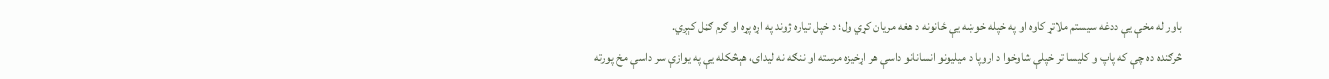باور له مخې يې ددغه سيستم ملاتړ کاوه او په خپله خوښه يې ځانونه د هغه مريان کړي ول؛ د خپل تياره ژوند په اړه پړه او ګرم ګڼل کېږي.
څرګنده ده چې که پاپ و کليسا تر خپلې شاوخوا د اروپا د ميليونو انسانانو داسې هر اړخيزه مرسته او ننګه نه ليداى، هېڅکله يې په يوازې سر داسې مخ پورته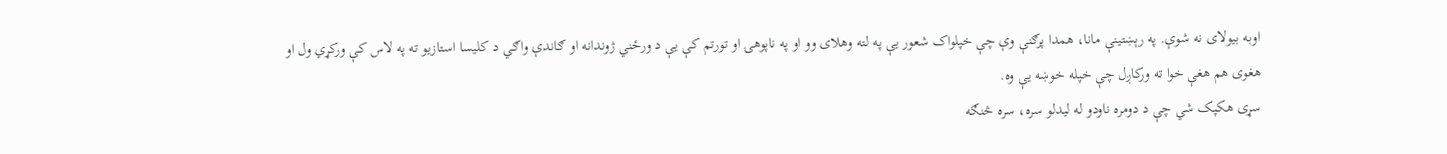اوبه بيولاى نه شوې. په رېښتينې مانا، همدا پرګنې وې چې خپلواک شعور يې په لته وهلاى وو او په ناپوهۍ او تورتم کې يې د ورځني ژوندانه او ګاندې واګي د کليسا استازيو ته په لاس کې ورکړي ول او هغوى هم هغې خوا ته ورکاږل چې خپله خوښه يې وه.
سړى هکپک شي چې د دومره ناودو له ليدلو سره، سره څنګه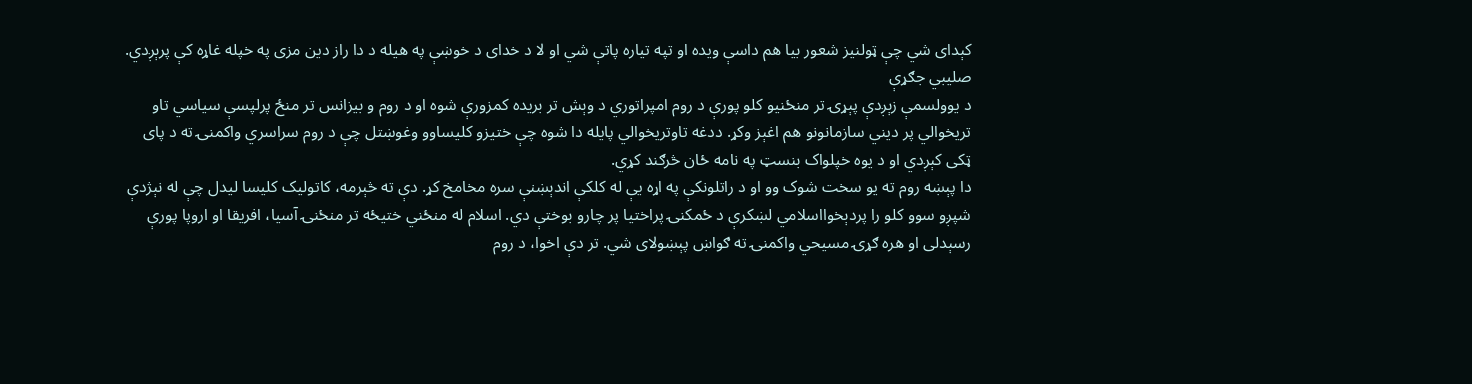کېداى شي چې ټولنيز شعور بيا هم داسې ويده او تپه تياره پاتې شي او لا د خداى د خوښې په هيله د دا راز دين مزى په خپله غاړه کې پرېږدي.
صليبي جګړې
د يوولسمې زېږدې پېړۍ تر منځنيو کلو پورې د روم امپراتوري د وېش تر بريده کمزورې شوه او د روم و بيزانس تر منځ پرلپسې سياسي تاو تريخوالي پر ديني سازمانونو هم اغېز وکړ. ددغه تاوتريخوالي پايله دا شوه چې ختيزو کليساوو وغوښتل چې د روم سراسري واکمنۍ ته د پاى ټکى کېږدي او د يوه خپلواک بنسټ په نامه ځان څرګند کړي.
دا پېښه روم ته يو سخت شوک وو او د راتلونکې په اړه يې له کلکې اندېښنې سره مخامخ کړ. دې ته څېرمه، کاتوليک کليسا ليدل چې له نېژدې شپږو سوو کلو را پردېخوااسلامي لښکرې د ځمکنۍ پراختيا پر چارو بوختې دي. اسلام له منځني ختيځه تر منځنۍ آسيا، افريقا او اروپا پورې رسېدلى او هره ګړۍ مسيحي واکمنۍ ته ګواښ پېښولاى شي. تر دې اخوا، د روم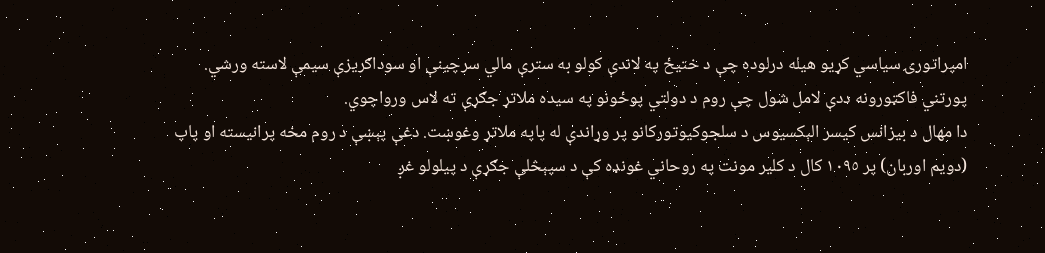امپراتورۍ سياسي کړيو هيله درلوده چې د ختيځ په لاندې کولو به سترې مالي سرچينې او سوداګريزې سيمې لاسته ورشي.
پورتني فاکټورونه ددې لامل شول چې روم د دولتي پوځونو په سيده ملاتړ جګړې ته لاس ورواچوي.
دا مهال د بيزانس کيسر الېکسيوس د سلجوکيوتورکانو پر وړاندې له پاپه ملاتړ وغوښت. دغې پېښې د روم مخه پرانيسته او پاپ (دويم اوربان) پر ١٠٩٥ کال د کلير مونت په روحاني غونډه کې د سپېڅلې جګړې د پيلولو غږ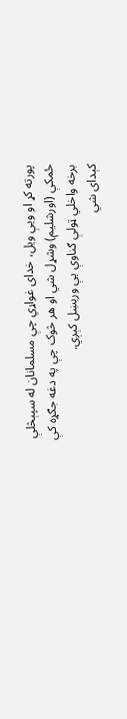پورته کړ او ويې ويل، خداى غواړي چې مسلمانان له سپېڅلې ځمکې (اورشليم) وشړل شي او هر څوک چې په دغه جګړه کې برخه واخلي ټولې ګناوې يې وربښل کېږي.
کېداى شي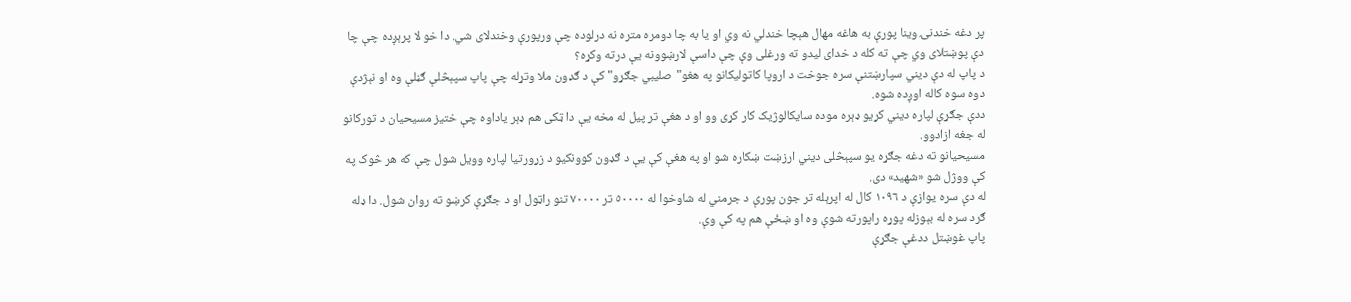پر دغه خندنۍ وينا پورې به هاغه مهال هېچا خندلي نه وي او يا به چا دومره متره نه درلوده چې ورپورې وخندلاى شي. دا خو لا پرېږده چې چا دې پوښتلاى وي چې ته کله د خداى ليدو ته ورغلى وې چې داسې لارښوونه يې درته وکړه؟
د پاپ له دې ديني سپارښتنې سره جوخت د اروپا کاتوليکانو په هغو"صليبي جګړو" کې د ګډون ملا وتړله چې پاپ سپېڅلې ګڼلې وه او نېژدې دوه سوه کاله اوږده شوه.
ددې جګړې لپاره ديني کړيو ډېره موده سايکالوژيک کار کړى وو او د هغې تر پيل له مخه يې دا ټکى هم ډېر ياداوه چې ختيز مسيحيان د تورکانو له جغه ازادوو.
مسيحيانو ته دغه جګړه يو سپېڅلى ديني ارزښت ښکاره شو او په هغې کې يې د ګډون کوونکيو د زړورتيا لپاره وويل شول چې که هر څوک په کې ووژل شو «شهيد» دى.
له دې سره يوازې د ١٠٩٦ کال له اپرېله تر جون پورې د جرمني له شاوخوا له ٥٠٠٠٠ تر ٧٠٠٠٠ تنو راټول او د جګړې کرښو ته روان شول. دا ډله ګرد سره له بېوزله پوړه راپورته شوې وه او ښځې هم په کې وې.
پاپ غوښتل ددغې جګړې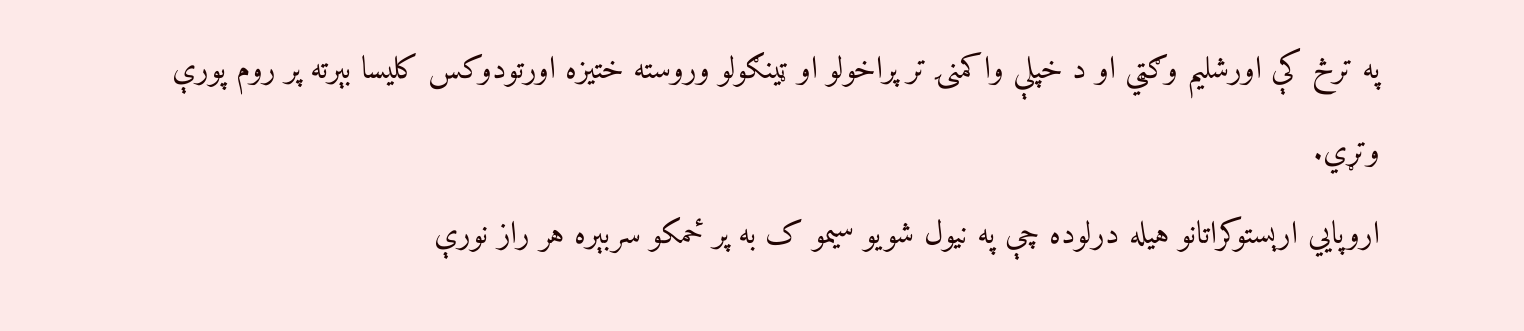په ترڅ کې اورشليم وګټي او د خپلې واکمنۍ تر پراخولو او ټينګولو وروسته ختيزه اورتودوکس کليسا بېرته پر روم پورې وتړي.
اروپايي ارېستوکراتانو هيله درلوده چې په نيول شويو سيمو ک به پر ځمکو سربېره هر راز نورې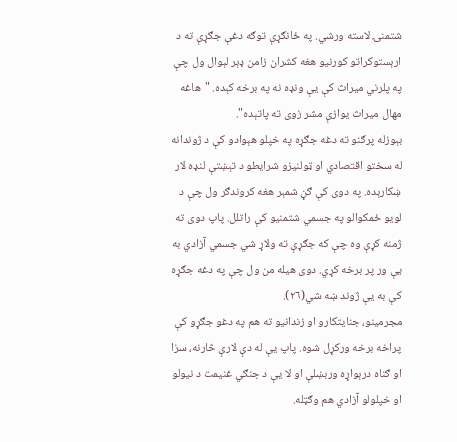شتمنۍ لاسته ورشي. په ځانګړې توګه دغې جګړې ته د ارېستوکراتو کورنيو هغه کشران زامن ډېر لېوال ول چې په پلرني ميراث کې يې ونډه نه په برخه کېده. "هاغه مهال ميراث يوازې مشر زوى ته پاتېده".
بېوزله پرګنو ته دغه جګړه په خپلو هېوادو کې د ژوندانه له سختو اقتصادي او ټولنيزو شرايطو د تېښتې لنډه لار ښکارېده. په دوى کې ګڼ شمېر هغه کروندګر ول چې د لويو ځمکوالو په جسمي شتمنيو کې راتلل. پاپ دوى ته ژمنه کړې وه چې که جګړې ته ولاړ شي جسمي آزادي به يې ور پر برخه کړي. دوى هيله من ول چې په دغه جګړه کې به يې ژوند ښه شي(٢٦).
مجرمينو، جنايتکارو او زندانيو ته هم په دغو جګړو کې پراخه برخه ورکړل شوه. پاپ يې له دې لارې څارنه، سزا او ګناه درېواړه وربښلې او لا يې د جنګي غنيمت د نيولو او خپلولو آزادي هم وګټله.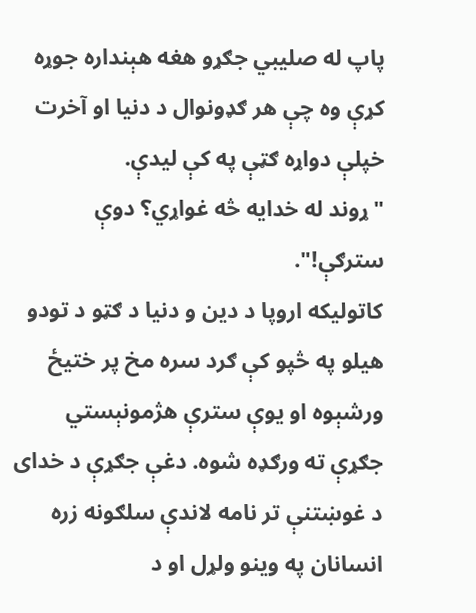پاپ له صليبي جګړو هغه هېنداره جوړه کړې وه چې هر ګډونوال د دنيا او آخرت خپلې دواړه ګټې په کې ليدې.
"ړوند له خدايه څه غواړي؟ دوې سترګې!".
کاتوليکه اروپا د دين و دنيا د ګټو د تودو هيلو په څپو کې ګرد سره مخ پر ختيځ ورشېوه او يوې سترې هژمونېستي جګړې ته ورګډه شوه. دغې جګړې د خداى د غوښتنې تر نامه لاندې سلګونه زره انسانان په وينو ولړل او د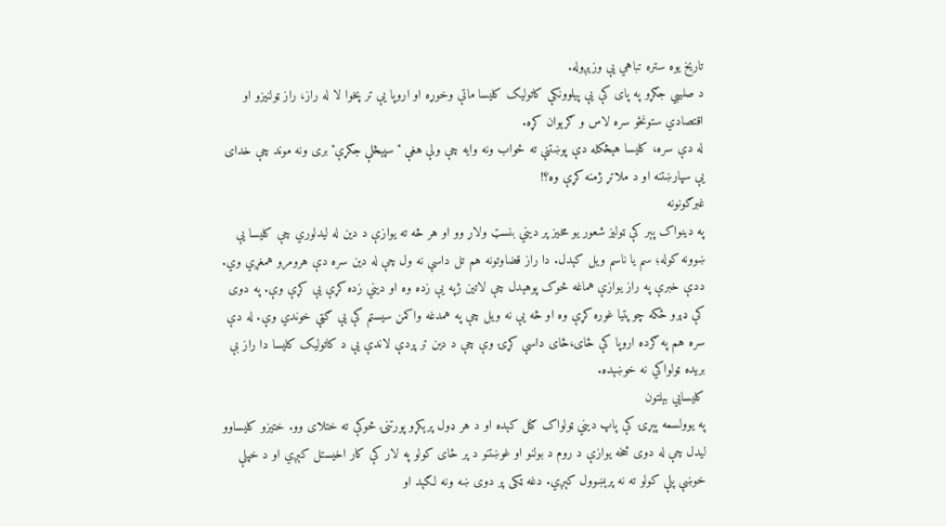تاريخ يوه ستره تباهي يې وزېږوله.
د صليبي جګړو په پاى کې يې پيلوونکې کاتوليک کليسا ماتې وخوړه او اروپا يې تر پخوا لا له راز، راز ټولنيزو او اقتصادي ستونځو سره لاس و ګرېوان کړه.
له دې سره، کليسا هېڅکله دې پوښتنې ته ځواب ونه وايه چې ولې هغې "سپېڅلې جګړې" برى ونه موند چې خداى يې سپارښتنه او د ملاتړ ژمنه کړې وه؟!
غبرګونونه
په دينواک پېر کې ټوليز شعور يو مخيز پر ديني بنسټ ولاړ وو او هر څه ته يوازې د دين له ليدلوري چې کليسا يې ښوونه کوله؛ سم يا ناسم ويل کېدل. دا راز قضاوتونه هم تل داسې نه ول چې له دين سره دې هرومرو همغږي وي. ددې خبرې په راز يوازې هماغه څوک پوهېدل چې لاتين ژپه يې زده وه او ديني زده کړې يې کړې وې. په دوى کې ډېرو ځکه چوپتيا غوره کړې وه او څه يې نه ويل چې په همدغه واکمن سيستم کې يې ګټې خوندي وې. له دې سره هم په ګرده اروپا کې ځاى،ځاى داسې کړۍ وې چې د دين تر پردې لاندې يې د کاتوليک کليسا دا راز بې بريده ټولواکي نه خوښېده.
کليسايي بېلتون
په يوولسمه پېړۍ کې پاپ ديني ټولواک ګڼل کېده او د هر ډول پرېکړو پورتنۍ څوکې ته ختلاى وو. ختيزو کليساوو ليدل چې له دوى څخه يوازې د روم د بولنو او غوښتنو د پر ځاى کولو په لار کې کار اخيستل کېږي او د خپلې خوښې پلې کولو ته نه پرېښوول کېږي. دغه ټکى پر دوى ښه ونه لګېد او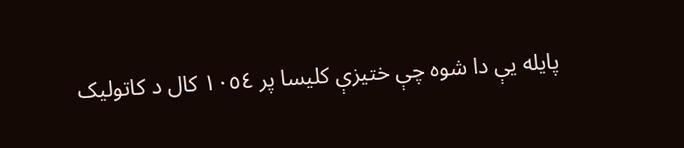پايله يې دا شوه چې ختيزې کليسا پر ١٠٥٤ کال د کاتوليک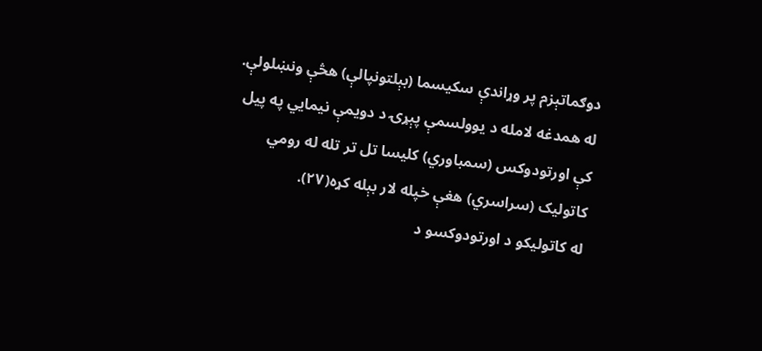دوګماتېزم پر وړاندې سکيسما (بېلتونپالې) هڅې ونښلولې. له همدغه لامله د يوولسمې پېړۍ د دويمې نيمايي په پيل کې اورتودوکس (سمباوري) کليسا تل تر تله له رومي کاتوليک (سراسري) هغې خپله لار بېله کړه(٢٧).
له کاتوليکو د اورتودوکسو د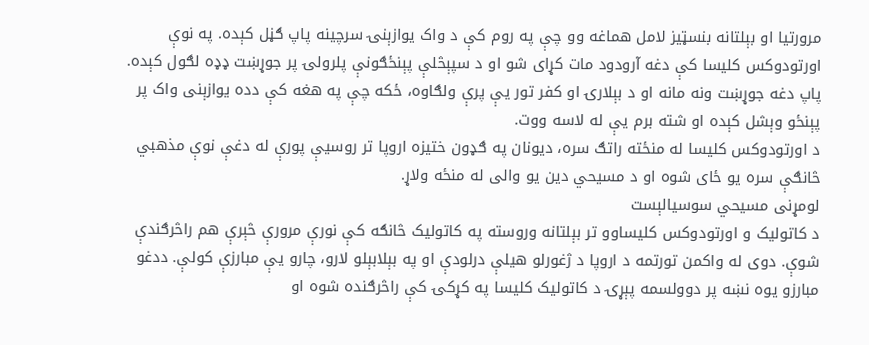مرورتيا او بېلتانه بنسټيز لامل هماغه وو چې په روم کې د واک يوازېنۍ سرچينه پاپ ګڼل کېده. په نوې اورتودوکس کليسا کې دغه آرودود مات کړاى شو او د سپېڅلې پېنځګونې پلرولۍ پر جوړښت ډډه لګول کېده. پاپ دغه جوړښت ونه مانه او د بېلارۍ او کفر تور يې پرې ولګاوه، ځکه چې په هغه کې دده يوازېنى واک پر پېنځو وېشل کېده او شته برم يې له لاسه ووت.
د اورتودوکس کليسا له منځته راتګ سره، ديونان په ګډون ختيزه اروپا تر روسيې پورې له دغې نوې مذهبي څانګې سره يو ځاى شوه او د مسيحي دين يو والى له منځه ولاړ.
لومړنى مسيحي سوسيالېست
د کاتوليک و اورتودوکس کليساوو تر بېلتانه وروسته په کاتوليک څانګه کې نورې مرورې څېرې هم راڅرګندې شوې. دوى له واکمن تورتمه د اروپا د ژغورلو هيلې درلودې او په بېلابېلو لارو، چارو يې مبارزې کولې. ددغو مبارزو يوه نښه پر دوولسمه پېړۍ د کاتوليک کليسا په کړکۍ کې راڅرګنده شوه او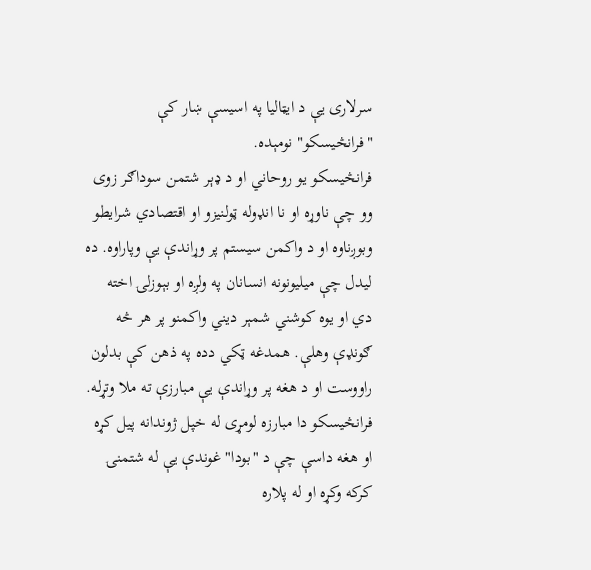سرلارى يې د ايټاليا په اسيسې ښار کې "فرانڅيسکو" نومېده.
فرانڅيسکو يو روحاني او د ډېر شتمن سوداګر زوى وو چې ناوړه او نا انډوله ټولنيزو او اقتصادي شرايطو وبوږناوه او د واکمن سيستم پر وړاندې يې وپاراوه. ده ليدل چې ميليونونه انسانان په ولږه او بېوزلۍ اخته دي او يوه کوشني شمېر ديني واکمنو پر هر څه ګونډې وهلې. همدغه ټکي دده په ذهن کې بدلون راووست او د هغه پر وړاندې يې مبارزې ته ملا وتړله.
فرانڅيسکو دا مبارزه لومړى له خپل ژوندانه پيل کړه او هغه داسې چې د "بودا" غوندې يې له شتمنۍ کرکه وکړه او له پلاره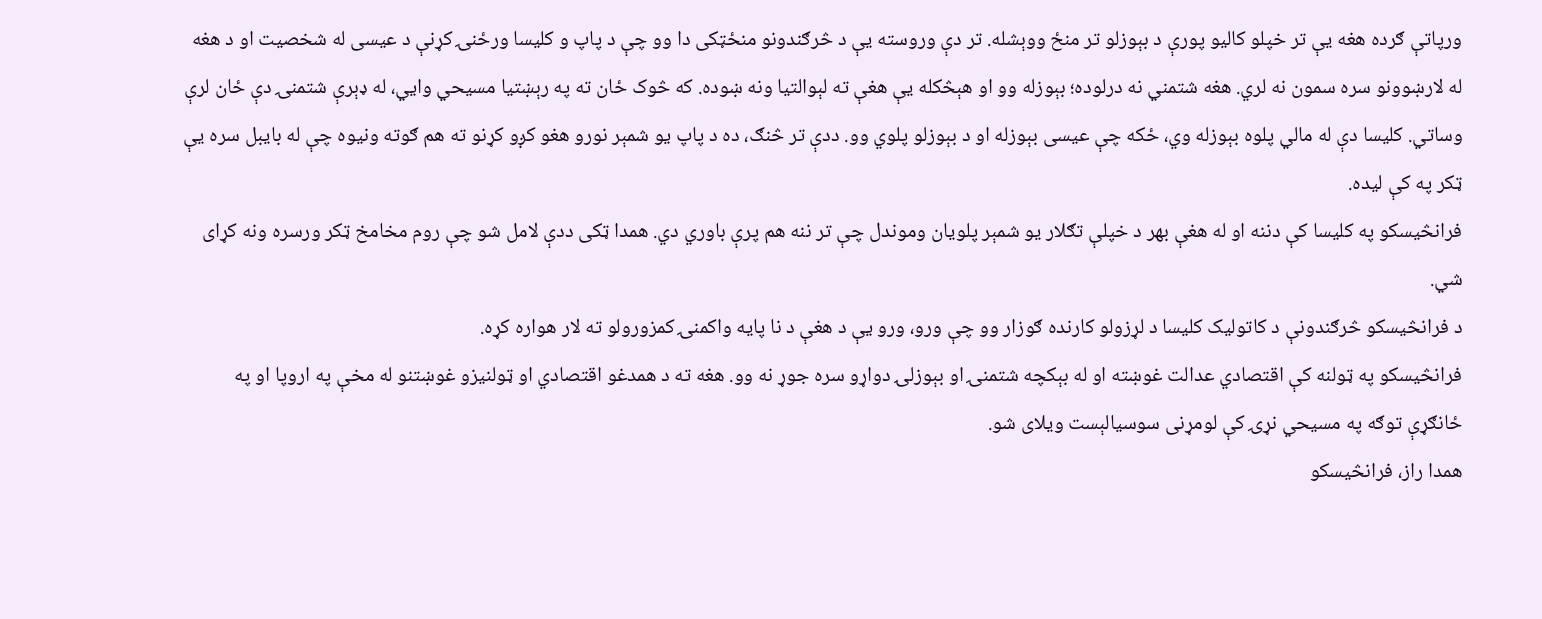ورپاتې ګرده هغه يې تر خپلو کاليو پورې د بېوزلو تر منځ ووېشله. تر دې وروسته يې د څرګندونو منځټکى دا وو چې د پاپ و کليسا ورځنۍ کړنې د عيسى له شخصيت او د هغه له لارښوونو سره سمون نه لري. هغه شتمني نه درلوده؛ بېوزله وو او هېڅکله يې هغې ته لېوالتيا ونه ښوده. که څوک ځان ته په رېښتيا مسيحي وايي، له ډېرې شتمنۍ دې ځان لرې وساتي. کليسا دې له مالي پلوه بېوزله وي، ځکه چې عيسى بېوزله او د بېوزلو پلوي وو. ددې تر څنګ، ده د پاپ يو شمېر نورو هغو کږو کړنو ته هم ګوته ونيوه چې له بايبل سره يې ټکر په کې ليده.
فرانڅيسکو په کليسا کې دننه او له هغې بهر د خپلې تګلار يو شمېر پلويان وموندل چې تر ننه هم پرې باوري دي. همدا ټکى ددې لامل شو چې روم مخامخ ټکر ورسره ونه کړاى شي.
د فرانڅيسکو څرګندونې د کاتوليک کليسا د لړزولو کارنده ګوزار وو چې ورو، ورو يې د هغې د نا پايه واکمنۍ کمزورولو ته لار هواره کړه.
فرانڅيسکو په ټولنه کې اقتصادي عدالت غوښته او له بېکچه شتمنۍ او بېوزلۍ دواړو سره جوړ نه وو. هغه ته د همدغو اقتصادي او ټولنيزو غوښتنو له مخې په اروپا او په ځانګړې توګه په مسيحي نړۍ کې لومړنى سوسيالېست ويلاى شو.
همدا راز، فرانڅيسکو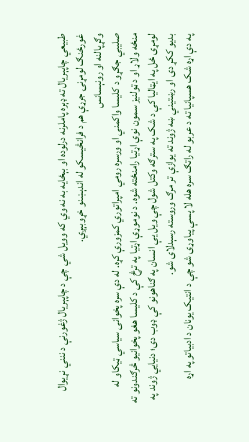طبيعي چاپېريال ته ډېره پاملرنه درلوده او بېځايه به نه وي که وويل شي چې د چاپېريال ژغورنې د ننني نړيوال غورځنګ لومړنۍ جرړې هم د فرانڅيسکو له اندېښنو خړوبېږي.
وګړپالنه او رونېسانس
صليبي جګړو د کليسا واکمني او ورسره رومي امپراتوري کمزورې کړه. له دې سره پخوانى سياسي ټيکاو له منځه ولاړ او د ټولنيز سمون نوې اړتيا رامنځته شوه. د نوموړې اړتيا په ترڅ کې د کليسا هغو پخوانيو څرګندونو ته لومړى ځل په ايټاليا کې د شک په سترګه وکتل شول چې ويل يې انسان په ګناهونو کې ډوب دى؛ دنيايي ژوند په بديو ککړ دى او رښتيني ښه ژوند ته يوازې تر مرګ وروسته رسېدلاى شو.
په دې اړه شک هسپانيا ته د عربو له راتګ سره هله لا پسې پياوړى شو چې د انتيک يونان د ادبياتو په اړه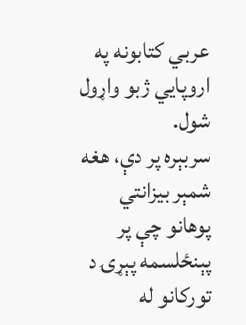عربي کتابونه په اروپايي ژبو واړول شول.
سربېره پر دې، هغه شمېر بيزانتي پوهانو چې پر پېنځلسمه پېړۍ د تورکانو له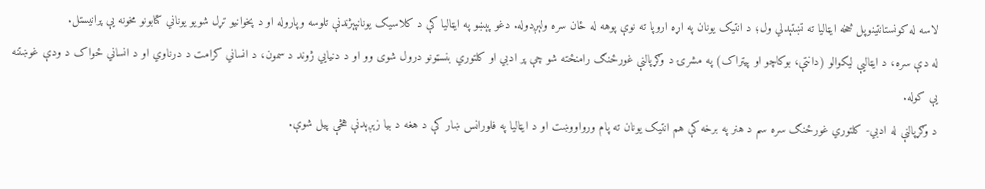لاسه له کونستانتينوپل څخه ايټاليا ته تښتېدلي ول؛ د انتيک يونان په اړه اروپا ته نوې پوهه له ځان سره ولېږدوله. دغو پېښو په ايټاليا کې د کلاسيک يونانپېژندنې تلوسه وپاروله او د پخوانيو تړل شويو يوناني کتابونو مخونه يې پرانيستل.
له دې سره، د ايټاليې ليکوالو (دانتې، بوکاچو او پيتراک) په مشرۍ د وګړپالنې غورځنګ رامنځته شو چې پر ادبي او کلتوري بنسټونو درول شوى وو او د دنيايي ژوند د سمون، د انساني کرامت د درناوي او د انساني ځواک د ودې غوښتنه يې کوله.
د وګړپالنې له ادبي- کلتوري غورځنګ سره سم د هنر په برخه کې هم انتيک يونان ته پام ورواووښت او د ايټاليا په فلورانس ښار کې د هغه د بيا زېږېدنې هڅې پيل شوې.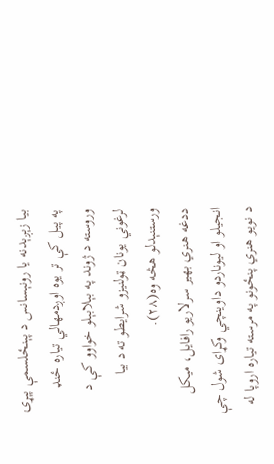بيا زېږېدنه يا رونېسانس د پېنځلسمې پېړۍ په پيل کې تر يوه اوږدمهالي تياره ځنډ وروسته د ژوند په بېلابېلو خواوو کې د لرغوني يونان ټولنيزو شرايطو ته د بيا ورستنېدلو هڅه وه(٢٨).
ددغه هنري بهير سرلاريو رافايل، ميکل انجيلو او ليوناردو داوينچي وکړاى شول چې د نويو هنري پنځونو په مرسته تياره اروپا له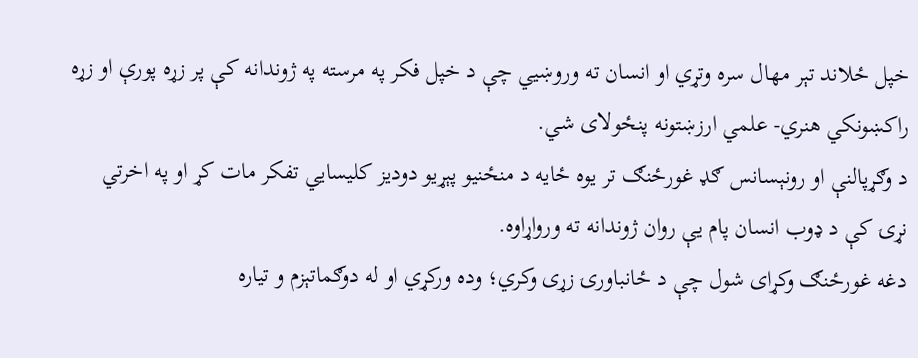خپل ځلاند تېر مهال سره وتړي او انسان ته وروښيي چې د خپل فکر په مرسته په ژوندانه کې پر زړه پورې او زړه راکښونکي هنري- علمي ارزښتونه پنځولاى شي.
د وګړپالنې او رونېسانس ګډ غورځنګ تر يوه ځايه د منځنيو پېړيو دوديز کليسايي تفکر مات کړ او په اخرتي نړۍ کې د ډوب انسان پام يې روان ژوندانه ته ورواړاوه.
دغه غورځنګ وکړاى شول چې د ځانباورۍ زړى وکري؛ وده ورکړي او له دوګماتېزم و تياره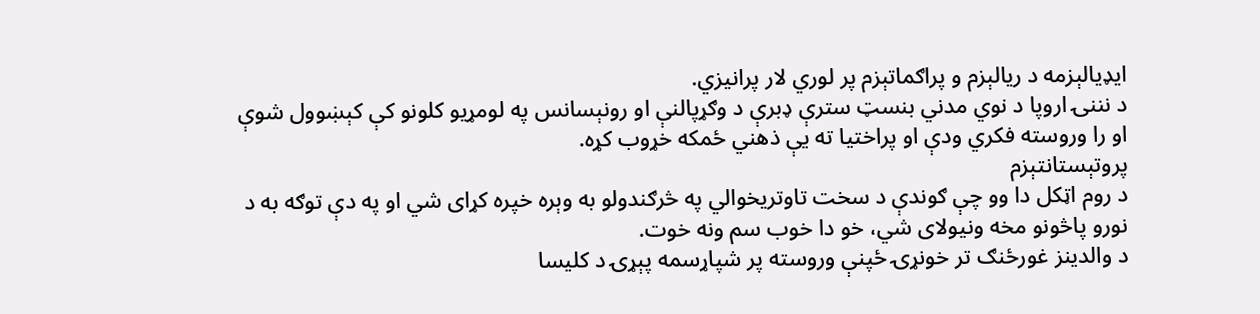ايډيالېزمه د ريالېزم و پراګماتېزم پر لوري لار پرانيزي.
د نننۍ اروپا د نوي مدني بنسټ سترې ډبرې د وګړپالنې او رونېسانس په لومړيو کلونو کې کېښوول شوې او را وروسته فکري ودې او پراختيا ته يې ذهني ځمکه خړوب کړه.
پروتېستانتېزم
د روم اټکل دا وو چې ګوندې د سخت تاوتريخوالي په څرګندولو به وېره خپره کړاى شي او په دې توګه به د نورو پاڅونو مخه ونيولاى شي، خو دا خوب سم ونه خوت.
د والدينز غورځنګ تر خونړۍ ځپنې وروسته پر شپاړسمه پېړۍ د کليسا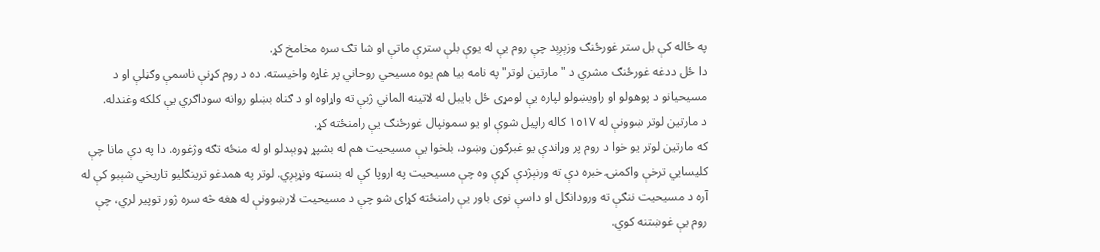په ځاله کې بل ستر غورځنګ وزېږېد چې روم يې له يوې بلې سترې ماتې او شا تګ سره مخامخ کړ.
دا ځل ددغه غورځنګ مشري د "مارتين لوتر" په نامه بيا هم يوه مسيحي روحاني پر غاړه واخيسته. ده د روم کړنې ناسمې وګڼلې او د مسيحيانو د پوهولو او راويښولو لپاره يې لومړى ځل بايبل له لاتينه الماني ژبې ته واړاوه او د ګناه بښلو روانه سوداګري يې کلکه وغندله.
د مارتين لوتر ښوونې له ١٥١٧ کاله راپيل شوې او يو سمونپال غورځنګ يې رامنځته کړ.
که مارتين لوتر يو خوا د روم پر وړاندې يو غبرګون وښود، بلخوا يې مسيحيت هم له بشپړ ډوبېدلو او له منځه تګه وژغوره. دا په دې مانا چې کليسايي ترخې واکمنۍ خبره دې ته ورنېژدې کړې وه چې مسيحيت په اروپا کې له بنسټه ونړېږي. لوتر په همدغو ترينګليو تاريخي شېبو کې له آره د مسيحيت ننګې ته ورودانګل او داسې نوى باور يې رامنځته کړاى شو چې د مسيحيت لارښوونې له هغه څه سره ژور توپير لري، چې روم يې غوښتنه کوي.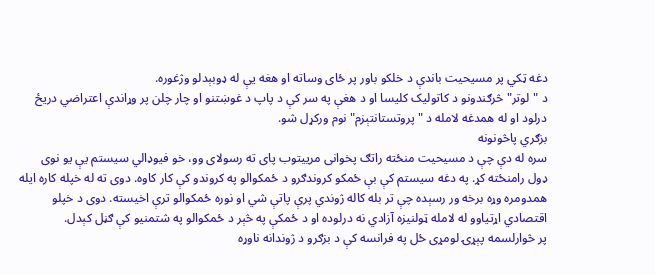دغه ټکي پر مسيحيت باندې د خلکو باور پر ځاى وساته او هغه يې له ډوبېدلو وژغوره.
د "لوتر" څرګندونو د کاتوليک کليسا او د هغې په سر کې د پاپ د غوښتنو او چار چلن پر وړاندې اعتراضي دريځ درلود او له همدغه لامله د "پروتستانتېزم" نوم ورکړل شو.
بزګري پاڅونونه
سره له دې چې د مسيحيت منځته راتګ پخوانى مرييتوب پاى ته رسولاى وو، خو فيوډالي سيستم يې يو نوى ډول رامنځته کړ. په دغه سيستم کې بې ځمکو کروندګرو د ځمکوالو په کروندو کې کار کاوه. دوى ته له خپله کاره ايله همدومره وړه برخه ور رسېده چې تر بله کاله ژوندي پرې پاتې شي او نوره ځمکوالو ترې اخيسته. دوى د خپلو اقتصادي اړتياوو له لامله ټولنيزه آزادي نه درلوده او د ځمکې په څېر د ځمکوالو په شتمنيو کې ګڼل کېدل.
پر څوارلسمه پېړۍ لومړى ځل په فرانسه کې د بزګرو د ژوندانه ناوړه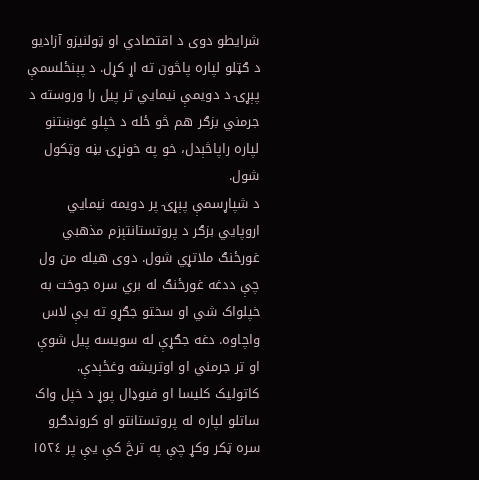شرايطو دوى د اقتصادي او ټولنيزو آزاديو د ګټلو لپاره پاڅون ته اړ کړل. د پېنځلسمې پېړۍ د دويمې نيمايي تر پيل را وروسته د جرمني بزګر هم څو ځله د خپلو غوښتنو لپاره راپاڅېدل، خو په خونړۍ بڼه وټکول شول.
د شپاړسمې پېړۍ پر دويمه نيمايي اروپايي بزګر د پروتستانتېزم مذهبي غورځنګ ملاتړي شول. دوى هيله من ول چې ددغه غورځنګ له بري سره جوخت به خپلواک شي او سختو جګړو ته يې لاس واچاوه. دغه جګړې له سويسه پيل شوې او تر جرمني او اوتريشه وغځېدې.
کاتوليک کليسا او فيوډال پوړ د خپل واک ساتلو لپاره له پروتستانتو او کروندګرو سره ټکر وکړ چې په ترڅ کې يې پر ١٥٢٤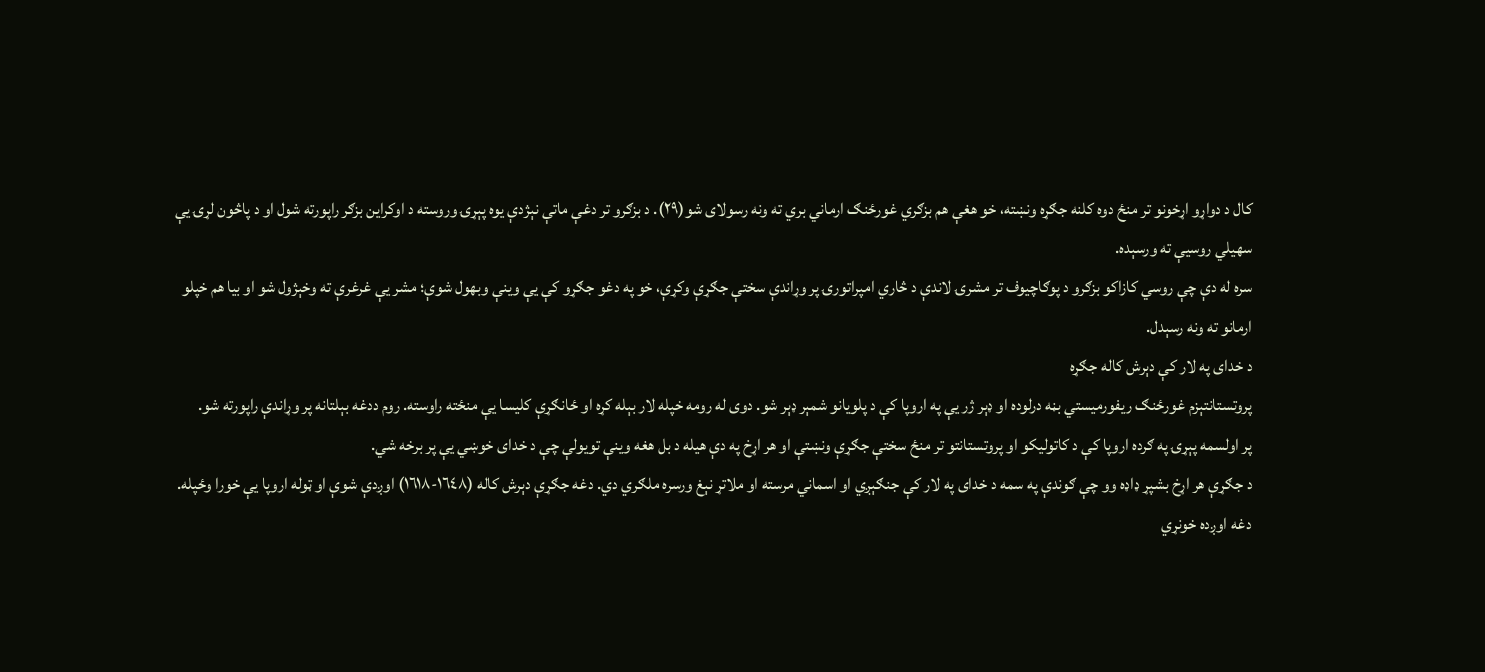کال د دواړو اړخونو تر منځ دوه کلنه جګړه ونښته، خو هغې هم بزګري غورځنګ ارماني بري ته ونه رسولاى شو(٢٩). د بزګرو تر دغې ماتې نېژدې يوه پېړۍ وروسته د اوکراين بزګر راپورته شول او د پاڅون لړۍ يې سهيلي روسيې ته ورسېده.
سره له دې چې روسي کازاکو بزګرو د پوګاچيوف تر مشرۍ لاندې د څاري امپراتورۍ پر وړاندې سختې جګړې وکړې، خو په دغو جګړو کې يې وينې وبهول شوې؛ مشر يې غرغرې ته وخېژول شو او بيا هم خپلو ارمانو ته ونه رسېدل.
د خداى په لار کې دېرش کاله جګړه
پروتستانتېزم غورځنګ ريفورميستي بڼه درلوده او ډېر ژر يې په اروپا کې د پلويانو شمېر ډېر شو. دوى له رومه خپله لار بېله کړه او ځانګړې کليسا يې منځته راوسته. روم ددغه بېلتانه پر وړاندې راپورته شو.
پر اولسمه پېړۍ په ګرده اروپا کې د کاتوليکو او پروتستانتو تر منځ سختې جګړې ونښتې او هر اړخ په دې هيله د بل هغه وينې تويولې چې د خداى خوښي يې پر برخه شي.
د جګړې هر اړخ بشپړ ډاډه وو چې ګوندې په سمه د خداى په لار کې جنګېږي او اسماني مرسته او ملاتړ نېغ ورسره ملګري دي. دغه جګړې دېرش کاله (١٦٤٨-١٦١٨) اوږدې شوې او ټوله اروپا يې خورا وځپله.
دغه اوږده خونړي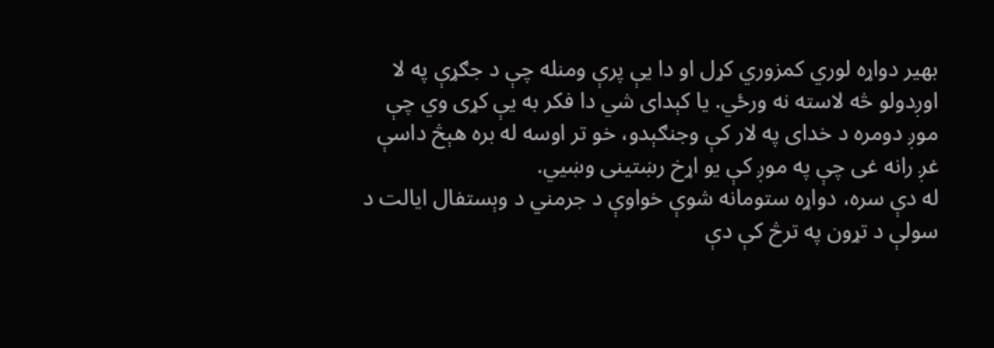بهير دواړه لوري کمزوري کړل او دا يې پرې ومنله چې د جګړې په لا اوږدولو څه لاسته نه ورځي. يا کېداى شي دا فکر به يې کړى وي چې موږ دومره د خداى په لار کې وجنګېدو، خو تر اوسه له بره هېڅ داسې غږ رانه غى چې په موږ کې يو اړخ رښتينى وښيي.
له دې سره، دواړه ستومانه شوې خواوې د جرمني د وېستفال ايالت د سولې د تړون په ترڅ کې دې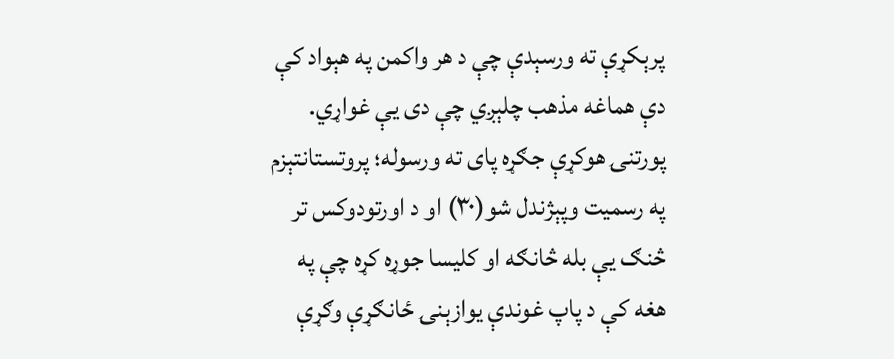پرېکړې ته ورسېدې چې د هر واکمن په هېواد کې دې هماغه مذهب چلېږي چې دى يې غواړي.
پورتنۍ هوکړې جګړه پاى ته ورسوله؛ پروتستانتېزم په رسميت وپېژندل شو(٣٠) او د اورتودوکس تر څنګ يې بله څانګه او کليسا جوړه کړه چې په هغه کې د پاپ غوندې يوازېنۍ ځانګړې وګړې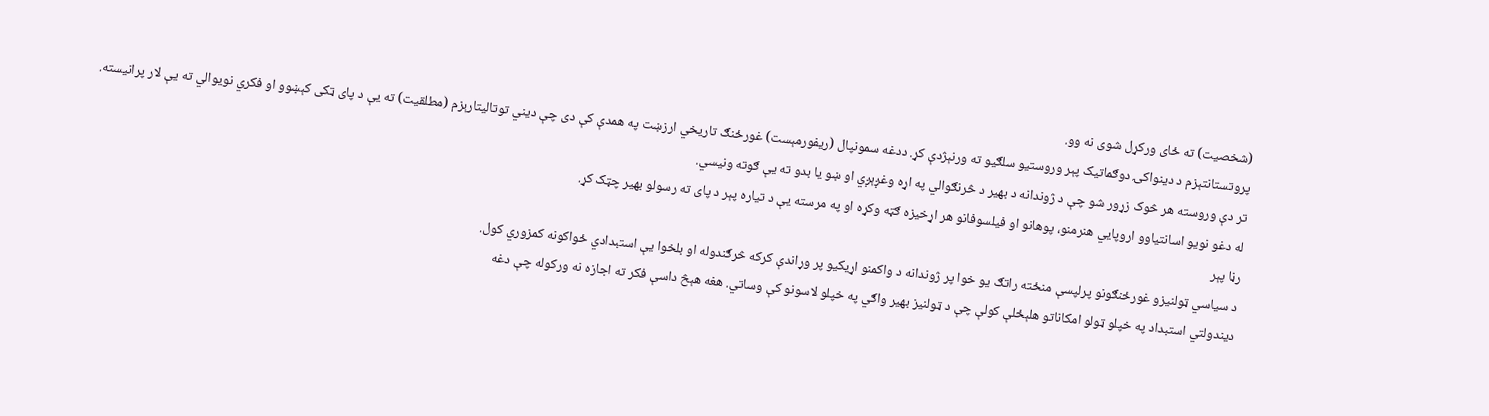(شخصيت) ته ځاى ورکړل شوى نه وو.
پروتستانتېزم د دينواکۍ دوګماتيک پېر وروستيو سلګيو ته ورنېژدې کړ. ددغه سمونپال (ريفورمېست) غورځنګ تاريخي ارزښت په همدې کې دى چې ديني توتاليتارېزم (مطلقيت) ته يې د پاى ټکى کېښوو او فکري نويوالي ته يې لار پرانيسته.
تر دې وروسته هر څوک زړور شو چې د ژوندانه د بهير د څرنګوالي په اړه وغږېږي او ښو يا بدو ته يې ګوته ونيسي.
له دغو نويو اسانتياوو اروپايي هنرمنو، پوهانو او فيلسوفانو هر اړخيزه ګټه وکړه او په مرسته يې د تياره پېر د پاى ته رسولو بهير چټک کړ.
رڼا پېر
د سياسي ټولنيزو غورځنګونو پرلپسې منځته راتګ يو خوا پر ژوندانه د واکمنو اړيکيو پر وړاندې کرکه څرګندوله او بلخوا يې استبدادي ځواکونه کمزوري کول.
ديندولتي استبداد په خپلو ټولو امکاناتو هلېځلې کولې چې د ټولنيز بهير واګي په خپلو لاسونو کې وساتي. هغه هېڅ داسې فکر ته اجازه نه ورکوله چې دغه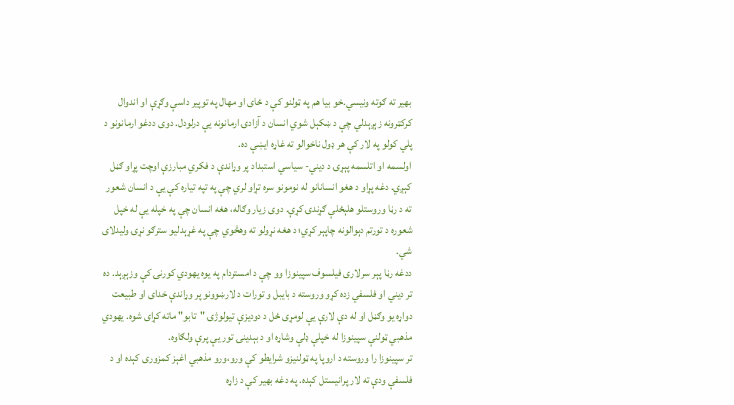بهير ته ګوته ونيسي.خو بيا هم په ټولنو کې د ځاى او مهال په توپير داسې وګړې او اندوال کرکټرونه زېږېدلي چې د ښکېل شوي انسان د آزادۍ ارمانونه يې درلودل. دوى ددغو ارمانونو د پلي کولو په لار کې هر ډول ناخوالو ته غاړه ايښې ده.
اولسمه او اتلسمه پېړۍ د ديني- سياسي استبداد پر وړاندې د فکري مبارزې اوچت پړاو ګڼل کېږي. دغه پړاو د هغو انسانانو له نومونو سره تړاو لري چې په تپه تياره کې يې د انسان شعور ته د رڼا وروستلو هلېځلې ګړندۍ کړې. دوى زيار وګاله، هغه انسان چې په خپله يې له خپل شعوره د تورتم دېوالونه چاپېر کړي؛ د هغه نړولو ته وهڅوي چې په غړېدليو سترګو نړۍ وليدلاى شي.
ددغه رڼا پېر سرلارى فيلسوف سپينوزا وو چې د امستردام په يوه يهودي کورنۍ کې وزېږېد. ده تر ديني او فلسفي زده کړو وروسته د بايبل و تورات د لارښوونو پر وړاندې خداى او طبيعت دواړه يو وګڼل او له دې لارې يې لومړى ځل د دوديزې تيولوژۍ "تابو" ماته کړاى شوه. يهودي مذهبي ټولنې سپينوزا له خپلې ډلې وشاړه او د بېدينۍ تور يې پرې ولګاوه.
تر سپينوزا را وروسته د اروپا په ټولنيزو شرايطو کې ورو،ورو مذهبي اغېز کمزورى کېده او د فلسفې ودې ته لار پرانيستل کېده. په دغه بهير کې د زاړه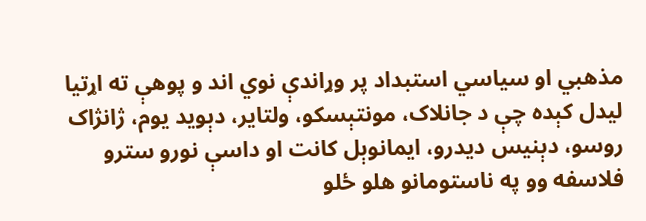مذهبي او سياسي استبداد پر وړاندې نوي اند و پوهې ته اړتيا ليدل کېده چې د جانلاک، مونتېسکو، ولتاير، دېويد يوم، ژانژاک روسو، دېنيس ديدرو، ايمانوېل کانت او داسې نورو سترو فلاسفه وو په ناستومانو هلو ځلو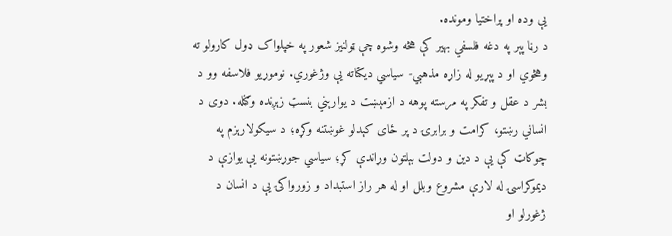يې وده او پراختيا ومونده.
د رڼا پېر په دغه فلسفي بهير کې هڅه وشوه چې ټولنيز شعور په خپلواک ډول کارولو ته وهڅوي او د پېړيو له زاړه مذهبي- سياسي ديکتاته يې وژغوري. نوموړيو فلاسفه وو د بشر د عقل و تفکر په مرسته پوهه د ازمېښت د يوارېني بنسټ زېږنده وګڼله. دوى د انساني رښتو، کرامت و برابرۍ د پر ځاى کېدلو غوښتنه وکړه؛ د سيکولارېزم په چوکاټ کې يې د دين و دولت بېلتون وړاندې کړ؛ سياسي جوړښتونه يې يوازې د ديموکراسۍ له لارې مشروع وبلل او له هر راز استبداد و زورواکۍ يې د انسان د ژغورلو او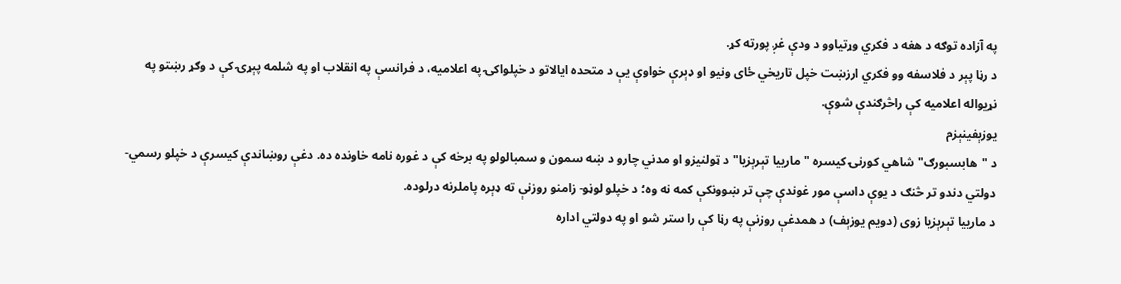په آزاده توګه د هغه د فکري وړتياوو د ودې غږ پورته کړ.
د رڼا پېر د فلاسفه وو فکري ارزښت خپل تاريخي ځاى ونيو او ډېرې خواوې يې د متحده ايالاتو د خپلواکۍ په اعلاميه، د فرانسې په انقلاب او په شلمه پېړۍ کې د وګړ رښتو په نړيواله اعلاميه کې راڅرګندې شوې.
يوزېفينېزم
د "هابسبورګ" شاهي کورنۍ کيسره "مارييا تېرېزيا" د ټولنيزو او مدني چارو د ښه سمون و سمبالولو په برخه کې د غوره نامه خاونده ده. دغې روښاندې کيسرې د خپلو رسمي- دولتي دندو تر څنګ د يوې داسې مور غوندې چې تر ښوونکې کمه نه وه؛ د خپلو لوڼو- زامنو روزنې ته ډېره پاملرنه درلوده.
د مارييا تېرېزيا زوى (دويم يوزېف) د همدغې روزنې په رڼا کې را ستر شو او په دولتي اداره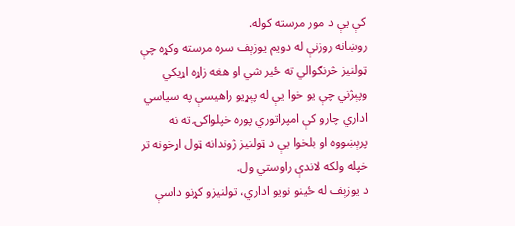کې يې د مور مرسته کوله.
روښانه روزنې له دويم يوزېف سره مرسته وکړه چې ټولنيز څرنګوالي ته ځير شي او هغه زاړه اړيکي وپېژني چې يو خوا يې له پېړيو راهيسې په سياسي اداري چارو کې امپراتوري پوره خپلواکۍ ته نه پرېښووه او بلخوا يې د ټولنيز ژوندانه ټول اړخونه تر خپله ولکه لاندې راوستي ول.
د يوزېف له ځينو نويو اداري، تولنيزو کړنو داسې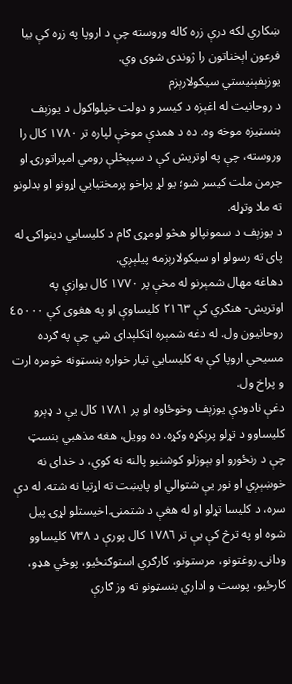ښکاري لکه درې زره کاله وروسته چې د اروپا په زړه کې بيا فرعون اېخناتون را ژوندى شوى وي.
يوزېفېنيستي سيکولارېزم
د روحانيت له اغېزه د کيسر و دولت خپلواکول د يوزېف بنسټيزه موخه وه. ده د همدې موخې لپاره تر ١٧٨٠ کال را وروسته، چې په اوتريش کې د سپېڅلې رومي امپراتورۍ او جرمن ملت کيسر شو؛ يو لړ پراخو پرمختيايي اړونو او بدلونو ته ملا وتړله.
د يوزېف د سمونپالو هڅو لومړى ګام د کليسايي دينواکۍ له پاى ته رسولو او سيکولارېزمه پيلېږي.
دهاغه مهال شمېرنو له مخې پر ١٧٧٠ کال يوازې په اوتريش- هنګري کې ٢١٦٣ کليساوې او په هغوى کې ٤٥٠٠٠ روحانيون ول. له دغه شمېره اټکلېداى شي چې په ګرده مسيحي اروپا کې به کليسايي تيار خواره بنسټونه څومره ارت و پراخ ول.
دغې نادودې يوزېف وخوځاوه او پر ١٧٨١ کال يې د ډېرو کليساوو د تړلو پرېکړه وکړه. ده وويل، هغه مذهبي بنسټ چې د رنځورو او بېوزلو کوشنيو پالنه نه کوي، د خداى نه خوښېږي او نور يې شتوالي او پايښت ته اړتيا نه شته. له دې سره، د کليسا تړلو او له هغې د شتمنۍ اخيستلو لړۍ پيل شوه او په ترڅ کې يې تر ١٧٨٦ کال پورې د ٧٣٨ کليساوو ودانۍ روغتونو، مرستونو، کارګري استوګنځيو، پوځي هډو، کارځيو، پوست و اداري بنسټونو ته وز ګارې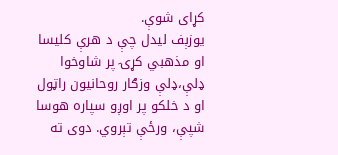کړاى شوې.
يوزېف ليدل چې د هرې کليسا او مذهبي کړۍ پر شاوخوا ډلې،ډلې وزګار روحانيون راټول او د خلکو پر اوږو سپاره هوسا شپې، ورځې تېروي. دوى ته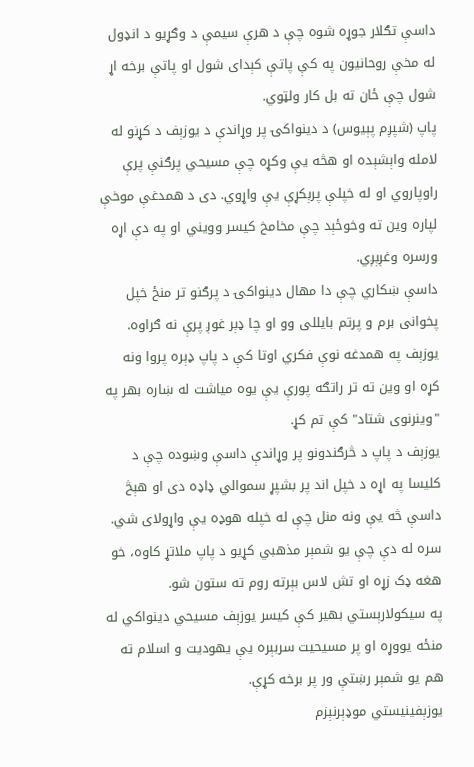داسې تګلار جوړه شوه چې د هرې سيمې د وګړيو د انډول له مخې روحانيون په کې پاتې کېداى شول او پاتې برخه اړ شول چې ځان ته بل کار ولټوي.
پاپ (شپږم پېيوس) د دينواکۍ پر وړاندې د يوزېف د کړنو له لامله واېشېده او هڅه يې وکړه چې مسيحي پرګنې پرې راوپاروي او له خپلې پرېکړې يې واړوي. دى د همدغې موخې لپاره وين ته وخوځېد چې مخامخ کيسر وويني او په دې اړه ورسره وغږېږي.
داسې ښکاري چې دا مهال دينواکۍ د پرګنو تر منځ خپل پخوانى برم و پرتم بايللى وو او چا ډېر غوږ پرې نه ګراوه.
يوزېف په همدغه نوې فکري اوتا کې د پاپ ډېره پروا ونه کړه او وين ته تر راتګه پورې يې يوه مياشت له ښاره بهر په "وينرنوى شتاد" کې تم کړ.
يوزېف د پاپ د څرګندونو پر وړاندې داسې وښوده چې د کليسا په اړه د خپل اند پر بشپړ سموالي ډاډه دى او هېڅ داسې څه يې ونه منل چې له خپله هوډه يې واړولاى شي.
سره له دې چې يو شمېر مذهبي کړيو د پاپ ملاتړ کاوه، خو هغه ډک زړه او تش لاس بېرته روم ته ستون شو.
په سيکولارېستي بهير کې کيسر يوزېف مسيحي دينواکي له منځه يووړه او پر مسيحيت سربېره يې يهوديت و اسلام ته هم يو شمېر رښتې ور پر برخه کړې.
يوزېفينيستي موډېرنېزم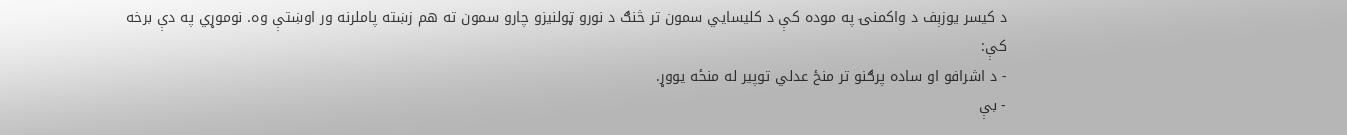د کيسر يوزېف د واکمنۍ په موده کې د کليسايي سمون تر څنګ د نورو ټولنيزو چارو سمون ته هم زښته پاملرنه ور اوښتې وه. نوموړي په دې برخه کې:
- د اشرافو او ساده پرګنو تر منځ عدلي توپير له منځه يووړ.
- بې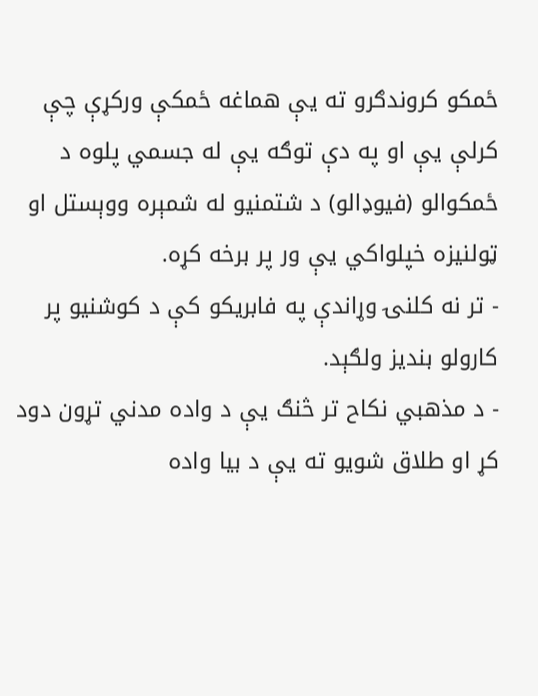ځمکو کروندګرو ته يې هماغه ځمکې ورکړې چې کرلې يې او په دې توګه يې له جسمي پلوه د ځمکوالو (فيوډالو) د شتمنيو له شمېره ووېستل او ټولنيزه خپلواکي يې ور پر برخه کړه.
- تر نه کلنۍ وړاندې په فابريکو کې د کوشنيو پر کارولو بنديز ولګېد.
- د مذهبي نکاح تر څنګ يې د واده مدني تړون دود کړ او طلاق شويو ته يې د بيا واده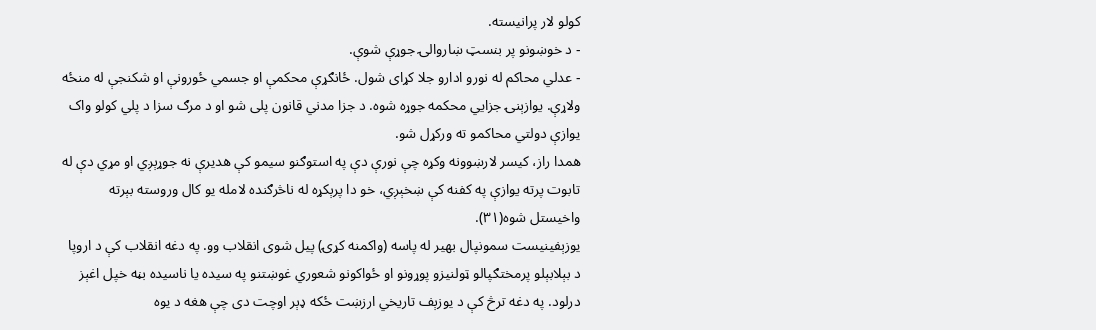کولو لار پرانيسته.
- د خوښونو پر بنسټ ښاروالۍ جوړې شوې.
- عدلي محاکم له نورو ادارو جلا کړاى شول. ځانګړې محکمې او جسمي ځورونې او شکنجې له منځه ولاړې. يوازېنۍ جزايي محکمه جوړه شوه. د جزا مدني قانون پلى شو او د مرګ سزا د پلي کولو واک يوازې دولتي محاکمو ته ورکړل شو.
همدا راز، کيسر لارښوونه وکړه چې نورې دې په استوګنو سيمو کې هديرې نه جوړېږي او مړي دې له تابوت پرته يوازې په کفنه کې ښخېږي، خو دا پرېکړه له ناڅرګنده لامله يو کال وروسته بېرته واخيستل شوه(٣١).
يوزېفينيست سمونپال بهير له پاسه (واکمنه کړۍ) پيل شوى انقلاب وو. په دغه انقلاب کې د اروپا د بېلابېلو پرمختګپالو ټولنيزو پوړونو او ځواکونو شعوري غوښتنو په سيده يا ناسيده بڼه خپل اغېز درلود. په دغه ترڅ کې د يوزېف تاريخي ارزښت ځکه ډېر اوچت دى چې هغه د يوه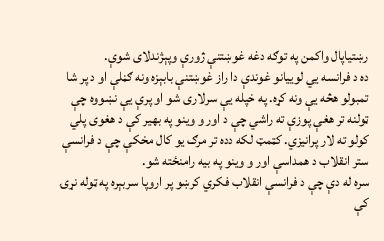رښتياپال واکمن په توګه دغه غوښتنې ژورې وپېژندلاى شوې.
ده د فرانسه يي لوييانو غوندې دا راز غوښتنې بابېزه ونه ګڼلې او د پر شا تمبولو هڅه يې ونه کړه. په خپله يې سرلارى شو او پرې يې نښووه چې ټولنه تر هغې پوزې ته راشي چې د اور و وينو په بهير کې د هغوى پلي کولو ته لار پرانيزي. کټمټ لکه دده تر مرګ يو کال مخکې چې د فرانسې ستر انقلاب د همداسې اور و وينو په بيه رامنځته شو.
سره له دې چې د فرانسې انقلاب فکري کرښو پر اروپا سربېره په ټوله نړۍ کې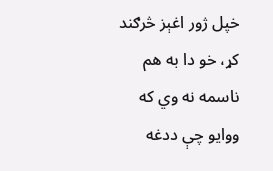خپل ژور اغېز څرګند کړ، خو دا به هم ناسمه نه وي که ووايو چې ددغه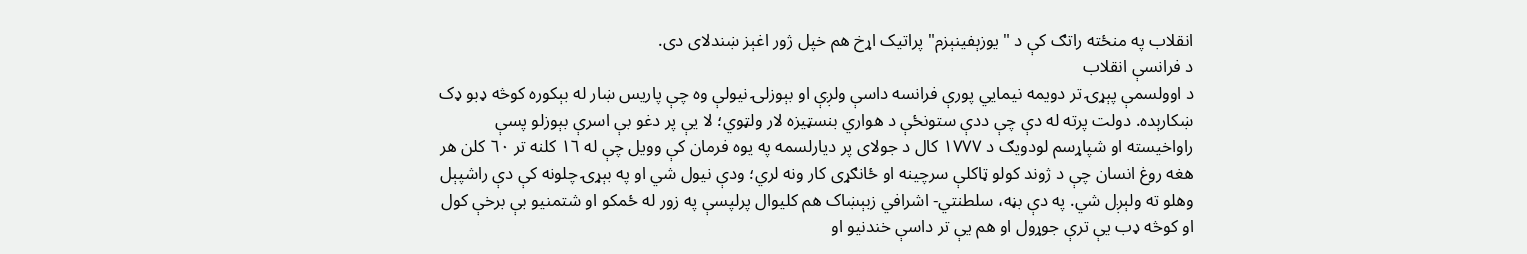انقلاب په منځته راتګ کې د "يوزېفينېزم" پراتيک اړخ هم خپل ژور اغېز ښندلاى دى.
د فرانسې انقلاب
د اوولسمې پېړۍ تر دويمه نيمايي پورې فرانسه داسې ولږې او بېوزلۍ نيولې وه چې پاريس ښار له بېکوره کوڅه ډبو ډک ښکارېده. دولت پرته له دې چې ددې ستونځې د هواري بنسټيزه لار ولټوي؛ لا يې پر دغو بې اسرې بېوزلو پسې راواخيسته او شپاړسم لودويګ د ١٧٧٧ کال د جولاى پر ديارلسمه په يوه فرمان کې وويل چې له ١٦ کلنه تر ٦٠ کلن هر هغه روغ انسان چې د ژوند کولو ټاکلې سرچينه او ځانګړى کار ونه لري؛ ودې نيول شي او په بېړۍ چلونه کې دې راشپېل وهلو ته ولېږل شي. په دې بڼه، سلطنتي- اشرافي زبېښاک هم کليوال پرلپسې په زور له ځمکو او شتمنيو بې برخې کول او کوڅه ډب يې ترې جوړول او هم يې تر داسې خندنيو او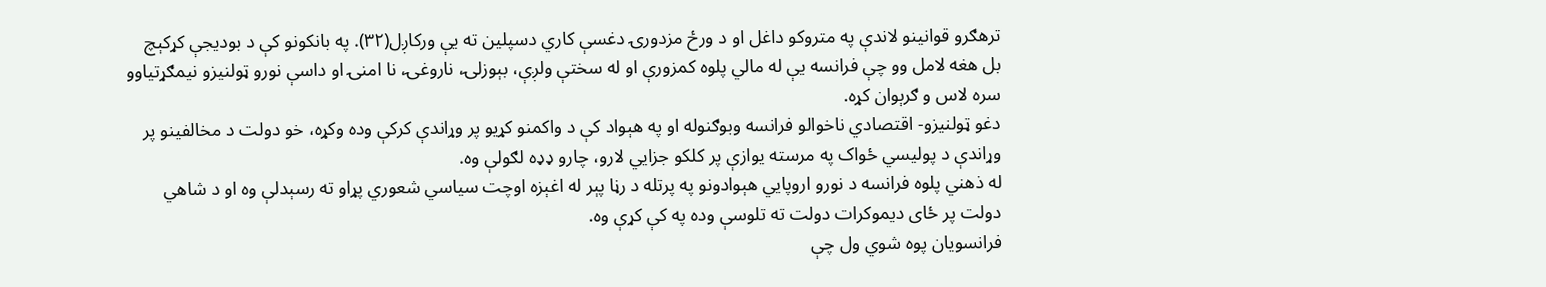ترهګرو قوانينو لاندې په متروکو داغل او د ورځ مزدورۍ دغسې کاري دسپلين ته يې ورکاږل(٣٢). په بانکونو کې د بوديجې کړکېچ بل هغه لامل وو چې فرانسه يې له مالي پلوه کمزورې او له سختې ولږې، بېوزلۍ، ناروغۍ، نا امنۍ او داسې نورو ټولنيزو نيمګړتياوو سره لاس و ګرېوان کړه.
دغو ټولنيزو- اقتصادي ناخوالو فرانسه وبوګنوله او په هېواد کې د واکمنو کړيو پر وړاندې کرکې وده وکړه، خو دولت د مخالفينو پر وړاندې د پوليسي ځواک په مرسته يوازې پر کلکو جزايي لارو، چارو ډډه لګولې وه.
له ذهني پلوه فرانسه د نورو اروپايي هېوادونو په پرتله د رڼا پېر له اغېزه اوچت سياسي شعوري پړاو ته رسېدلې وه او د شاهي دولت پر ځاى ديموکرات دولت ته تلوسې وده په کې کړې وه.
فرانسويان پوه شوي ول چې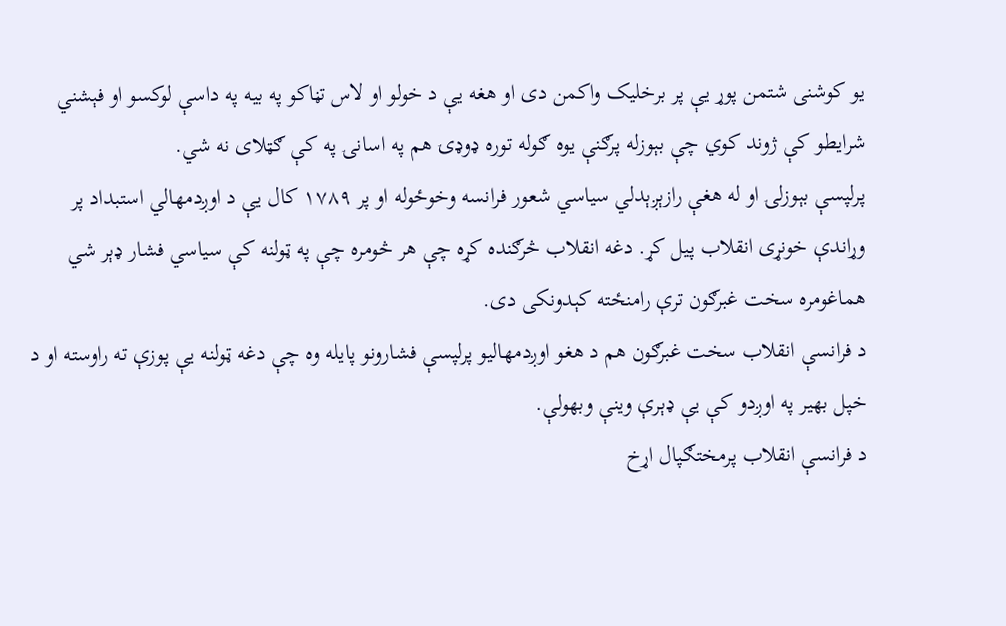يو کوشنى شتمن پوړ يې پر برخليک واکمن دى او هغه يې د خولو او لاس تڼاکو په بيه په داسې لوکسو او فېشني شرايطو کې ژوند کوي چې بېوزله پرګنې يوه ګوله توره ډوډۍ هم په اسانۍ په کې ګټلاى نه شي.
پرلپسې بېوزلۍ او له هغې رازېږېدلي سياسي شعور فرانسه وخوځوله او پر ١٧٨٩ کال يې د اوږدمهالي استبداد پر وړاندې خونړى انقلاب پيل کړ. دغه انقلاب څرګنده کړه چې هر څومره چې په ټولنه کې سياسي فشار ډېر شي هماغومره سخت غبرګون ترې رامنځته کېدونکى دى.
د فرانسې انقلاب سخت غبرګون هم د هغو اوږدمهاليو پرلپسې فشارونو پايله وه چې دغه ټولنه يې پوزې ته راوسته او د خپل بهير په اوږدو کې يې ډېرې وينې وبهولې.
د فرانسې انقلاب پرمختګپال اړخ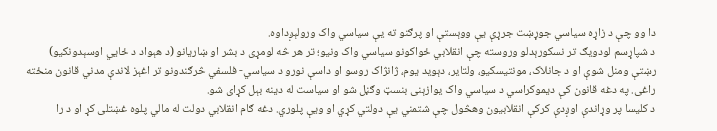دا وو چې د زاړه سياسي جوړښت جرړې يې ووېستې او پرګنو ته يې سياسي واک ورولېږداوه.
د شپاړسم لودويګ تر نسکورېدلو وروسته چې انقلابي ځواکونو سياسي واک ونيو؛ تر هر څه لومړى د بشر او ښاريانو (د هېواد د ځايي اوسېدونکيو) رښتې ومنل شوې او د جانلاک، مونتيسکيو، ولتاير، دېويد يوم، ژانژاک روسو او داسې نورو د سياسي- فلسفي څرګندونو تر اغېز لاندې مدني قانون منځته راغى. په دغه قانون کې ديموکراسي د سياسي واک يوازېنى بنسټ وګڼل شو او سياست له دينه بېل کړاى شو.
د کليسا پر وړاندې اوږدې کرکې انقلابيون وهڅول چې شتمني يې دولتي کړي او ويې پلوري. دغه ګام انقلابي دولت له مالي پلوه غښتلى کړ او د را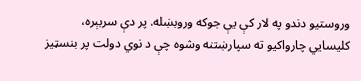وروستيو دندو په لار کې يې جوکه وروبښله. پر دې سربېره، کليسايي چارواکيو ته سپارښتنه وشوه چې د نوي دولت پر بنسټيز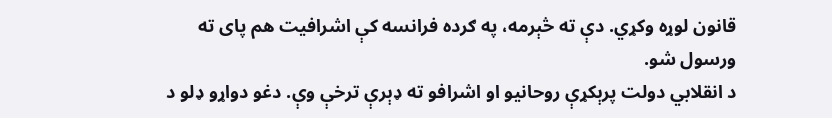قانون لوړه وکړي. دې ته څېرمه، په ګرده فرانسه کې اشرافيت هم پاى ته ورسول شو.
د انقلابي دولت پرېکړې روحانيو او اشرافو ته ډېرې ترخې وې. دغو دواړو ډلو د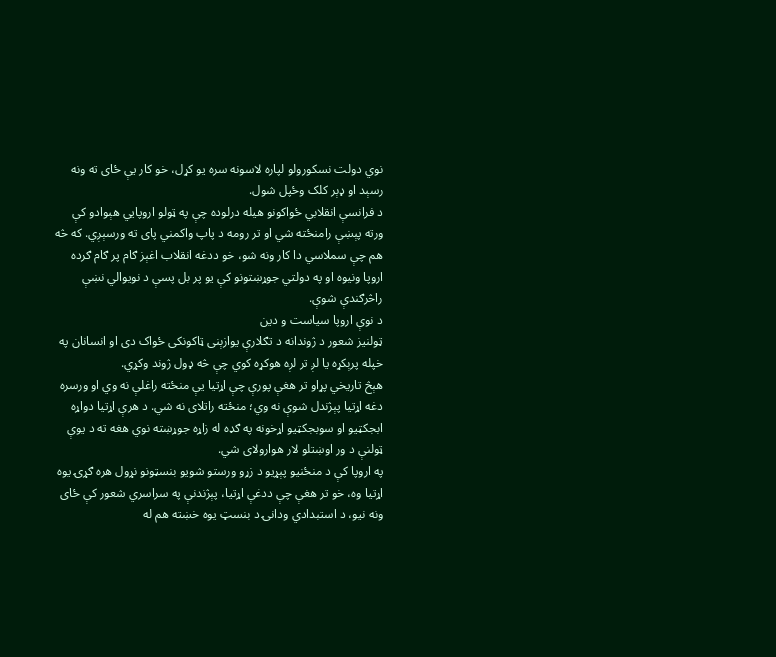نوي دولت نسکورولو لپاره لاسونه سره يو کړل، خو کار يې ځاى ته ونه رسېد او ډېر کلک وځپل شول.
د فرانسې انقلابي ځواکونو هيله درلوده چې په ټولو اروپايي هېوادو کې ورته پېښې رامنځته شي او تر رومه د پاپ واکمني پاى ته ورسېږي. که څه هم چې سملاسي دا کار ونه شو، خو ددغه انقلاب اغېز ګام پر ګام ګرده اروپا ونيوه او په دولتي جوړښتونو کې يو پر بل پسې د نويوالي نښې راڅرګندې شوې.
د نوې اروپا سياست و دين
ټولنيز شعور د ژوندانه د تګلارې يوازېنى ټاکونکى ځواک دى او انسانان په خپله پرېکړه يا لږ تر لږه هوکړه کوي چې څه ډول ژوند وکړي.
هېڅ تاريخي پړاو تر هغې پورې چې اړتيا يې منځته راغلې نه وي او ورسره دغه اړتيا پېژندل شوې نه وي؛ منځته راتلاى نه شي. د هرې اړتيا دواړه ابجکټيو او سوبجکټيو اړخونه په ګډه له زاړه جوړښته نوي هغه ته د يوې ټولنې د ور اوښتلو لار هوارولاى شي.
په اروپا کې د منځنيو پېړيو د زړو ورستو شويو بنسټونو نړول هره ګړۍ يوه اړتيا وه، خو تر هغې چې ددغې اړتيا، پېژندنې په سراسري شعور کې ځاى ونه نيو، د استبدادي ودانۍ د بنسټ يوه خښته هم له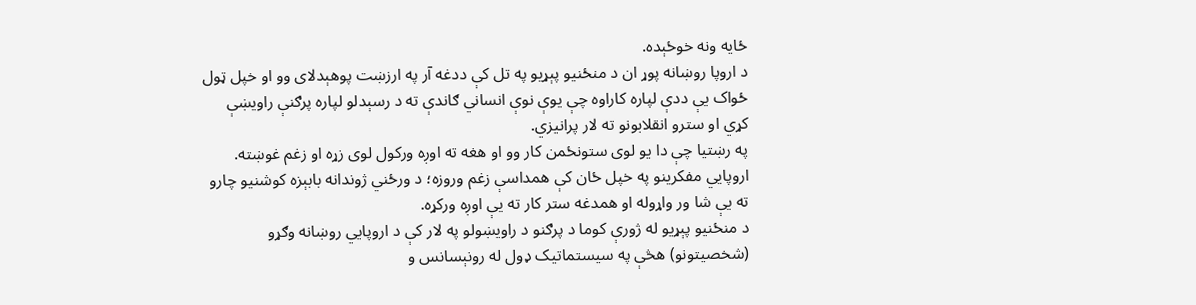ځايه ونه خوځېده.
د اروپا روښانه پوړ ان د منځنيو پېړيو په تل کې ددغه آر په ارزښت پوهېدلاى وو او خپل ټول ځواک يې ددې لپاره کاراوه چې يوې نوې انساني ګاندې ته د رسېدلو لپاره پرګنې راويښې کړي او سترو انقلابونو ته لار پرانيزي.
په رښتيا چې دا يو لوى ستونځمن کار وو او هغه ته اوږه ورکول لوى زړه او زغم غوښته.
اروپايي مفکرينو په خپل ځان کې همداسې زغم وروزه؛ د ورځني ژوندانه بابېزه کوشنيو چارو ته يې شا ور واړوله او همدغه ستر کار ته يې اوږه ورکړه.
د منځنيو پېړيو له ژورې کوما د پرګنو د راويښولو په لار کې د اروپايي روښانه وګړو (شخصيتونو) هڅې په سيستماتيک ډول له رونېسانس و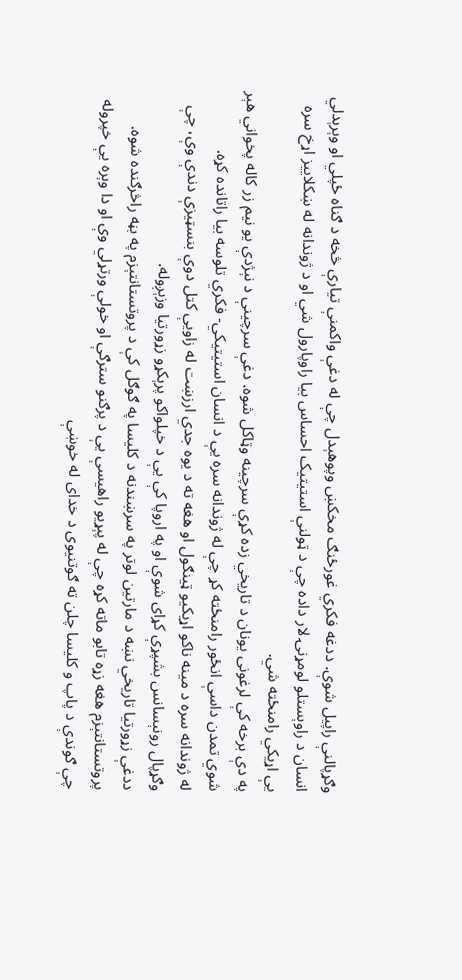وګړپالنې راپيل شوې. ددغه فکري غورځنګ مخکښ وپوهېدل چې له دغې واکمنې تيارې څخه د ګناه ځپلي او وېرېدلي انسان د راوېستلو لومړنۍ لار داده چې د ټولنې استيتيک احساس بيا راوپارول شي او د ژوندانه له ښکلاييز اړخ سره يې اړيکي رامنځته شي.
په دې برخه کې لرغونى يونان د تاريخي زده کړې سرچينه وټاکل شوه. دغې سرچينې د نېژدې يو نيم زر کاله پخواني هېر شوي تمدن داسې انځور رامنځته کړ چې له ژوندانه سره يې د انسان استيتيکي- فکري تلوسه بيا راتانده کړه.
له ژوندانه سره د مينه ناکو اړيکيو ټينګول او هغه ته د يوه جدي ارزښت له زاويې کتل دوې بنسټيزې دندې وې، چې وګړپال رونېسانس بشپړې کړاى شوې او په اروپا کې يې د خپلواکو پرېکړو زړورتيا وزېږوله.
ددغې زړورتيا تاريخي نښه د مارتين لوتر په سرښندنه د کليسا په ګوګل کې د پروتستانتېزم په بڼه راڅرګنده شوه. پروتستانتېزم هغه زړه تابو ماته کړه چې له پېړيو راهيسې يې د پرګنو سترګې او خولې ورتړلي وې او دا وېره يې خپروله چې ګوندې د پاپ و کليسا چلن ته ګوتنيوى د خداى له خوښې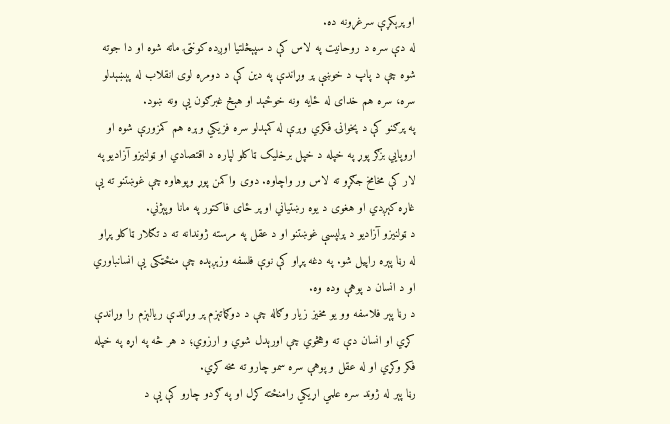او پرېکړې سرغړونه ده.
له دې سره د روحانيت په لاس کې د سپېڅلتيا اوږده کونټۍ ماته شوه او دا جوته شوه چې د پاپ د خوښې پر وړاندې په دين کې د دومره لوى انقلاب له پېښېدلو سره، سره هم خداى له ځايه ونه خوځېد او هېڅ غبرګون يې ونه ښود.
په پرګنو کې د پخوانۍ فکري وېرې له کمېدلو سره فزيکي وېره هم کمزورې شوه او اروپايي بزګر پوړ په خپله د خپل برخليک ټاکلو لپاره د اقتصادي او ټولنيزو آزاديو په لار کې مخامخ جګړو ته لاس ور واچاوه. دوى واکمن پوړ وپوهاوه چې غوښتنو ته يې غاړه کېږدي او هغوى د يوه رښتياني او پر ځاى فاکتور په مانا وپېژني.
د ټولنيزو آزاديو د پرلپسې غوښتنو او د عقل په مرسته ژوندانه ته د تګلار ټاکلو پړاو له رڼا پېره راپيل شو. په دغه پړاو کې نوې فلسفه وزېږېده چې منځټکى يې انسانباوري او د انسان د پوهې وده وه.
د رڼا پېر فلاسفه وو يو مخيز زيار وګاله چې د دوګماتېزم پر وړاندې ريالېزم را وړاندې کړي او انسان دې ته وهڅوي چې اورېدل شوي و ارزوي؛ د هر څه په اړه په خپله فکر وکړي او له عقل و پوهې سره سمو چارو ته مخه کړي.
رڼا پېر له ژوند سره علمي اړيکي رامنځته کړل او په ګردو چارو کې يې د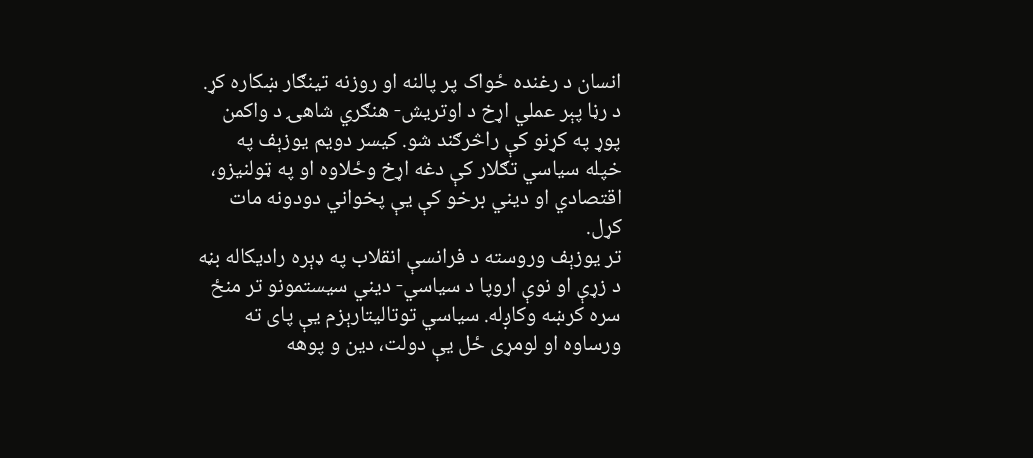انسان د رغنده ځواک پر پالنه او روزنه تينګار ښکاره کړ.
د رڼا پېر عملي اړخ د اوتريش- هنګري شاهۍ د واکمن پوړ په کړنو کې راڅرګند شو. کيسر دويم يوزېف په خپله سياسي تګلار کې دغه اړخ وځلاوه او په ټولنيزو، اقتصادي او ديني برخو کې يې پخواني دودونه مات کړل.
تر يوزېف وروسته د فرانسې انقلاب په ډېره راديکاله بڼه د زړې او نوې اروپا د سياسي- ديني سيستمونو تر منځ سره کرښه وکاږله. سياسي توتاليتارېزم يې پاى ته ورساوه او لومړى ځل يې دولت، دين و پوهه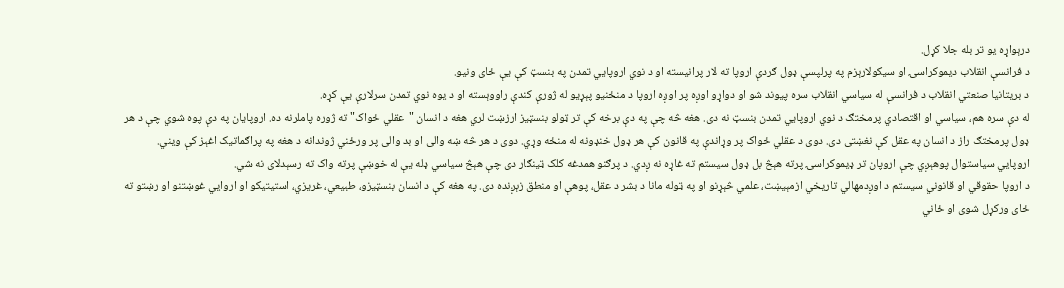درېواړه يو تر بله جلا کړل.
د فرانسې انقلاب ديموکراسۍ او سيکولارېزم په پرلپسې ډول ګردې اروپا ته لار پرانيسته او د نوي اروپايي تمدن په بنسټ کې يې ځاى ونيو.
د بريتانيا صنعتي انقلاب د فرانسې له سياسي انقلاب سره پيوند شو او دواړو اوږه پر اوږه اروپا د منځنيو پېړيو له ژورې کندې راووېسته او د يوه نوي تمدن سرلارې يې کړه.
له دې سره هم، سياسي او اقتصادي پرمختګ د نوي اروپايي تمدن بنسټ نه دى. هغه څه چې په دې برخه کې تر ټولو بنسټيز ارزښت لري هغه د انسان "عقلي ځواک" ته ژوره پاملرنه ده. اروپايان په دې پوه شوي چې د هر ډول پرمختګ راز د انسان په عقل کې نغښتى دى. دوى د عقلي ځواک پر وړاندې په قانون کې هر ډول خنډونه له منځه وړي. دوى د هر څه ښه والى او بد والى پر ورځني ژوندانه د هغه په پراګماتيک اغېز کې ويني.
اروپايي سياستوال پوهېږي چې اروپان تر ډيموکراسۍ پرته هېڅ بل ډول سيستم ته غاړه نه ږدي. د پرګنو همدغه کلک ټينګار دى چې هېڅ سياسي ډله يې له خوښې پرته واک ته رسېدلاى نه شي.
د اروپا حقوقي او قانوني سيستم د اوږدمهالي تاريخي ازمېيښت، علمي څېړنو او په ټوله مانا د بشر د عقل، پوهې او منطق زېږنده دى. په هغه کې د انسان بنسټيزو، طبيعي، غريزي، استيتيکو او اروايي غوښتنو او رښتو ته ځاى ورکړل شوى او ځاني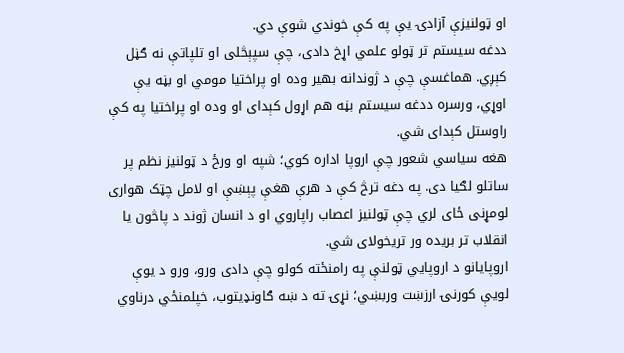او ټولنيزې آزادۍ يې په کې خوندي شوې دي.
ددغه سيستم تر ټولو علمي اړخ دادى، چې سپېڅلى او تلپاتې نه ګڼل کېږي. هماغسې چې د ژوندانه بهير وده او پراختيا مومي او بڼه يې اوړي، ورسره ددغه سيستم بڼه هم اړول کېداى او وده او پراختيا په کې راوستل کېداى شي.
هغه سياسي شعور چې اروپا اداره کوي؛ شپه او ورځ د ټولنيز نظم پر ساتلو لګيا دى. په دغه ترڅ کې د هرې هغې پېښې او لامل چټک هوارى لومړنى ځاى لري چې ټولنيز اعصاب راپاروي او د انسان ژوند د پاڅون يا انقلاب تر بريده ور تريخولاى شي.
اروپايانو د اروپايي ټولنې په رامنځته کولو چې دادى ورو، ورو د يوې لويې کورنۍ ارزښت وربښي؛ نړۍ ته د ښه ګاونډيتوب، خپلمنځي درناوي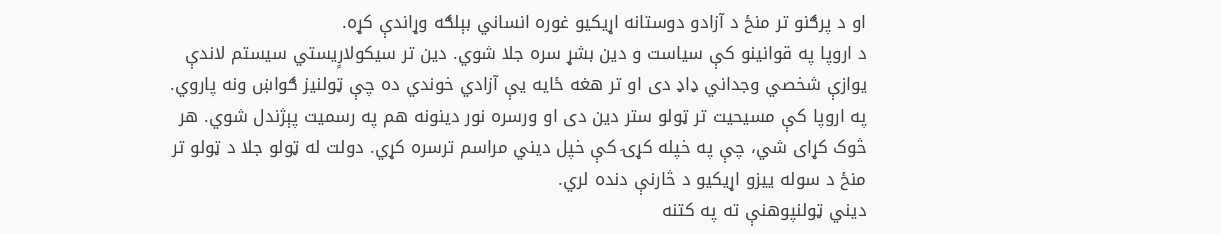او د پرګنو تر منځ د آزادو دوستانه اړيکيو غوره انساني بېلګه وړاندې کړه.
د اروپا په قوانينو کې سياست و دين بشړ سره جلا شوي. دين تر سيکولارٍيستي سيستم لاندې يوازې شخصي وجداني ډاډ دى او تر هغه ځايه يې آزادي خوندي ده چې ټولنيز ګواښ ونه پاروي.
په اروپا کې مسيحيت تر ټولو ستر دين دى او ورسره نور دينونه هم په رسميت پېژندل شوي. هر څوک کړاى شي، چې په خپله کړۍ کې خپل ديني مراسم ترسره کړي. دولت له ټولو جلا د ټولو تر منځ د سوله ييزو اړيکيو د څارنې دنده لري.
ديني ټولنپوهنې ته په کتنه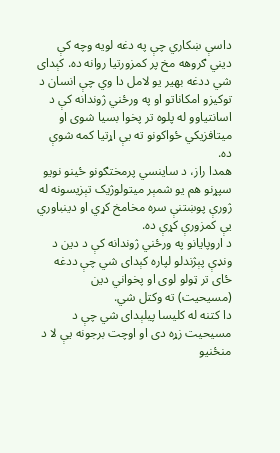داسې ښکاري چې په دغه لويه وچه کې ديني ګروهه مخ پر کمزورتيا روانه ده. کېداى شي ددغه بهير يو لامل دا وي چې انسان د توکيزو امکاناتو او په ورځني ژوندانه کې د اسانتياوو له پلوه تر پخوا بسيا شوى او ميتافزيکي ځواکونو ته يې اړتيا کمه شوې ده.
همدا راز، د ساينسي پرمختګونو ځينو نويو سپړنو هم يو شمېر ميتولوژيک تېزيسونه له ژورې پوښتنې سره مخامخ کړي او دينباوري يې کمزورې کړې ده.
د اروپايانو په ورځني ژوندانه کې د دين د ونډې پېژندلو لپاره کېداى شي چې ددغه ځاى تر ټولو لوى او پخواني دين (مسيحيت) ته وکتل شي.
دا کتنه له کليسا پيلېداى شي چې د مسيحيت زړه دى او اوچت برجونه يې لا د منځنيو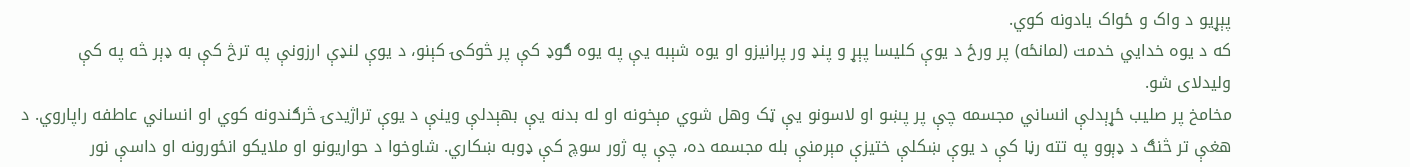پېړيو د واک و ځواک يادونه کوي.
که د يوه خدايي خدمت (لمانځه) پر ورځ د يوې کليسا پېړ و پنډ ور پرانيزو او يوه شېبه يې په يوه ګوډ کې پر څوکۍ کېنو، د يوې لنډې ارزونې په ترڅ کې به ډېر څه په کې وليدلاى شو.
مخامخ پر صليب ځړېدلې انساني مجسمه چې پر پښو او لاسونو يې ټک وهل شوي مېخونه او له بدنه يې بهېدلې وينې د يوې تراژيدۍ څرګندونه کوي او انساني عاطفه راپاروي. د هغې تر څنګ د ډېوو په تته رڼا کې د يوې ښکلې ختيزې مېرمنې بله مجسمه ده، چې په ژور سوچ کې ډوبه ښکاري. شاوخوا د حواريونو او ملايکو انځورونه او داسې نور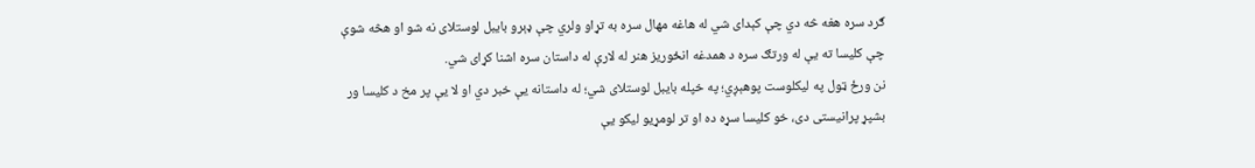ګرد سره هغه څه دي چې کېداى شي له هاغه مهال سره به تړاو ولري چې ډېرو بايبل لوستلاى نه شو او هڅه شوې چې کليسا ته يې له ورتګ سره د همدغه انځوريز هنر له لارې له داستان سره اشنا کړاى شي.
نن ورځ ټول په ليکلوست پوهېږي؛ په خپله بايبل لوستلاى شي؛ له داستانه يې خبر دي او لا يې پر مخ د کليسا ور بشپړ پرانيستى دى، خو کليسا سړه ده او تر لومړيو ليکو يې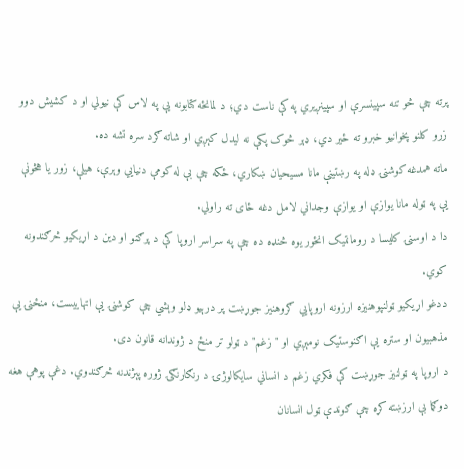پرته چې څو تنه سپينسرې او سپينږيري په کې ناست دي؛ د لمانځه کتابونه يې په لاس کې نيولي او د کشيش دوو زرو کلنو پخوانيو خبرو ته ځير دي، ډېر څوک پکې نه ليدل کېږي او شاته ګرد سره تشه ده.
ماته همدغه کوشنۍ ډله په رښتينې مانا مسيحيان ښکاري، ځکه چې بې له کومې دنيايي وېرې، هيلې، زور يا هڅونې يې په ټوله مانا يوازې او يوازې وجداني لامل دغه ځاى ته راولي.
دا د اوسنۍ کليسا د رومانتيک انځور يوه څنډه ده چې په سراسر اروپا کې د پرګنو او دين د اړيکيو څرګندونه کوي.
ددغو اړيکيو ټولنپوهنيزه ارزونه اروپايي ګروهنيز جوړښت پر درېيو ډلو وېشي چې کوشنۍ يې اتهاييست، منځنۍ يې مذهبيون او ستره يې اګنوستيک نومېږي او "زغم" د ټولو تر منځ د ژوندانه قانون دى.
د اروپا په ټولنيز جوړښت کې فکري زغم د انساني سايکالوژۍ د رنګارنګۍ ژوره پېژندنه څرګندوي. دغې پوهې هغه دوګما بې ارزښته کړه چې ګوندې ټول انسانان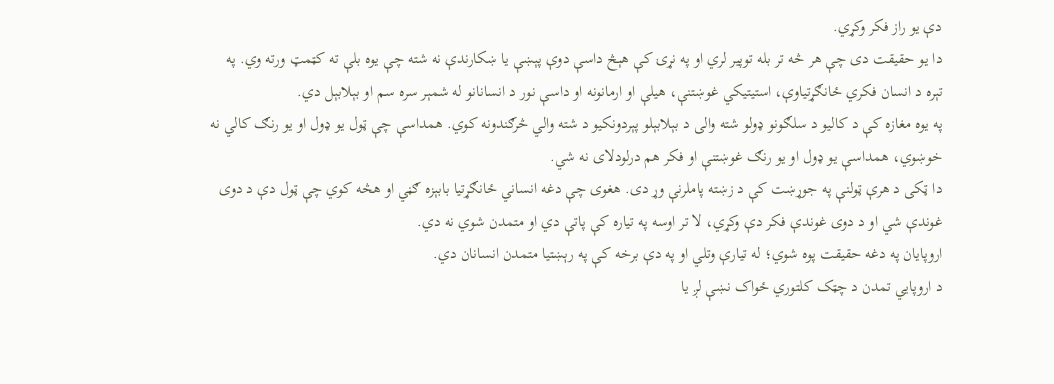دې يو راز فکر وکړي.
دا يو حقيقت دى چې هر څه تر بله توپير لري او په نړۍ کې هېڅ داسې دوې پېښې يا ښکارندې نه شته چې يوه بلې ته کټمټ ورته وي. په تېره د انسان فکري ځانګړتياوې، استيتيکي غوښتنې، هيلې او ارمانونه او داسې نور د انسانانو له شمېر سره سم او بېلابېل دي.
په يوه مغازه کې د کاليو د سلګونو ډولو شته والى د بېلابېلو پېردونکيو د شته والي څرګندونه کوي. همداسې چې ټول يو ډول او يو رنګ کالي نه خوښوي، همداسې يو ډول او يو رنګ غوښتنې او فکر هم درلودلاى نه شي.
دا ټکى د هرې ټولنې په جوړښت کې د زښته پاملرنې وړ دى. هغوى چې دغه انساني ځانګړتيا بابېزه ګڼي او هڅه کوي چې ټول دې د دوى غوندې شي او د دوى غوندې فکر دې وکړي، لا تر اوسه په تياره کې پاتې دي او متمدن شوي نه دي.
اروپايان په دغه حقيقت پوه شوي؛ له تيارې وتلي او په دې برخه کې په رېښتيا متمدن انسانان دي.
د اروپايي تمدن د چټک کلتوري ځواک نښې لږ يا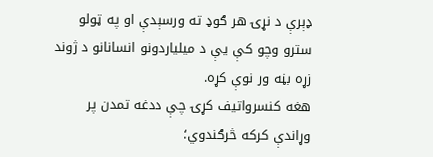ډېرې د نړۍ هر ګوډ ته ورسېدې او په ټولو سترو وچو کې يې د ميلياردونو انسانانو د ژوند زړه بڼه ور نوې کړه.
هغه کنسرواتيف کړۍ چې ددغه تمدن پر وړاندې کرکه څرګندوي؛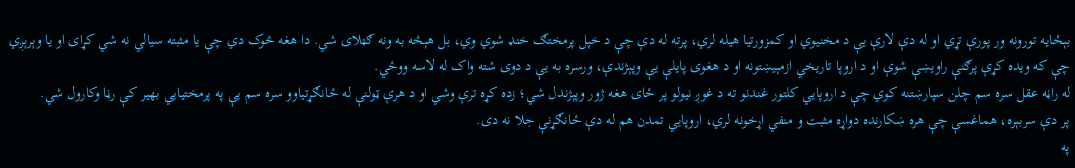بېځايه تورونه ور پورې تړي او له دې لارې يې د مخنيوي او کمزورتيا هيله لري، پرته له دې چې د خپل پرمختګ خنډ شوي وي، بل هېڅه به ونه ګټلاى شي. دا هغه څوک دي چې يا مثبته سيالي نه شي کړاى او يا وېرېږي چې که ويده کړې پرګنې راويښې شوې او د اروپا تاريخي ازمېيښتونه او د هغوى پايلې يې وپېژندې، ورسره به يې د دوى شته واک له لاسه ووځي.
له راڼه عقل سره سم چلن سپارښتنه کوي چې د اروپايي کلتور غندنو ته د غوږ نيولو پر ځاى هغه ژور وپېژندل شي؛ زده کړه ترې وشي او د هرې ټولنې له ځانګړتياوو سره سم يې په پرمختيايي بهير کې رڼا وکارول شي.
پر دې سربېره، هماغسې چې هره ښکارنده دواړه مثبت و منفي اړخونه لري، اروپايي تمدن هم له دې ځانګړنې جلا نه دى.
په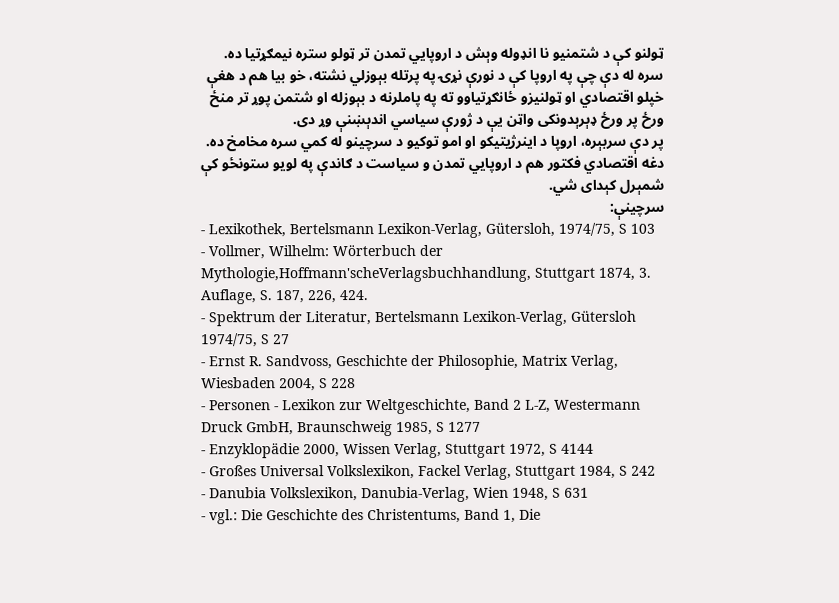ټولنو کې د شتمنيو نا انډوله وېش د اروپايي تمدن تر ټولو ستره نيمګړتيا ده.
سره له دې چې په اروپا کې د نورې نړۍ په پرتله بېوزلي نشته، خو بيا هم د هغې خپلو اقتصادي او ټولنيزو ځانګړتياوو ته په پاملرنه د بېوزله او شتمن پوړ تر منځ ورځ پر ورځ ډېرېدونکى واټن يې د ژورې سياسي اندېښنې وړ دى.
پر دې سربېره، اروپا د اينرژيتيکو او امو توکيو د سرچينو له کمي سره مخامخ ده. دغه اقتصادي فکتور هم د اروپايي تمدن و سياست د ګاندې په لويو ستونځو کې شمېرل کېداى شي.
سرچينې:
- Lexikothek, Bertelsmann Lexikon-Verlag, Gütersloh, 1974/75, S 103
- Vollmer, Wilhelm: Wörterbuch der Mythologie,Hoffmann'scheVerlagsbuchhandlung, Stuttgart 1874, 3. Auflage, S. 187, 226, 424.
- Spektrum der Literatur, Bertelsmann Lexikon-Verlag, Gütersloh 1974/75, S 27
- Ernst R. Sandvoss, Geschichte der Philosophie, Matrix Verlag, Wiesbaden 2004, S 228
- Personen - Lexikon zur Weltgeschichte, Band 2 L-Z, Westermann Druck GmbH, Braunschweig 1985, S 1277
- Enzyklopädie 2000, Wissen Verlag, Stuttgart 1972, S 4144
- Großes Universal Volkslexikon, Fackel Verlag, Stuttgart 1984, S 242
- Danubia Volkslexikon, Danubia-Verlag, Wien 1948, S 631
- vgl.: Die Geschichte des Christentums, Band 1, Die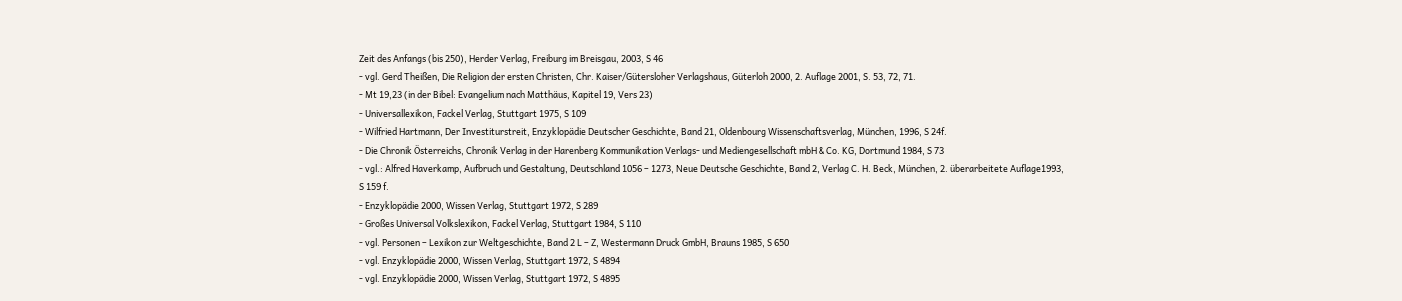Zeit des Anfangs (bis 250), Herder Verlag, Freiburg im Breisgau, 2003, S 46
- vgl. Gerd Theißen, Die Religion der ersten Christen, Chr. Kaiser/Gütersloher Verlagshaus, Güterloh 2000, 2. Auflage 2001, S. 53, 72, 71.
- Mt 19,23 (in der Bibel: Evangelium nach Matthäus, Kapitel 19, Vers 23)
- Universallexikon, Fackel Verlag, Stuttgart 1975, S 109
- Wilfried Hartmann, Der Investiturstreit, Enzyklopädie Deutscher Geschichte, Band 21, Oldenbourg Wissenschaftsverlag, München, 1996, S 24f.
- Die Chronik Österreichs, Chronik Verlag in der Harenberg Kommunikation Verlags- und Mediengesellschaft mbH & Co. KG, Dortmund 1984, S 73
- vgl.: Alfred Haverkamp, Aufbruch und Gestaltung, Deutschland 1056 – 1273, Neue Deutsche Geschichte, Band 2, Verlag C. H. Beck, München, 2. überarbeitete Auflage1993, S 159 f.
- Enzyklopädie 2000, Wissen Verlag, Stuttgart 1972, S 289
- Großes Universal Volkslexikon, Fackel Verlag, Stuttgart 1984, S 110
- vgl. Personen – Lexikon zur Weltgeschichte, Band 2 L – Z, Westermann Druck GmbH, Brauns 1985, S 650
- vgl. Enzyklopädie 2000, Wissen Verlag, Stuttgart 1972, S 4894
- vgl. Enzyklopädie 2000, Wissen Verlag, Stuttgart 1972, S 4895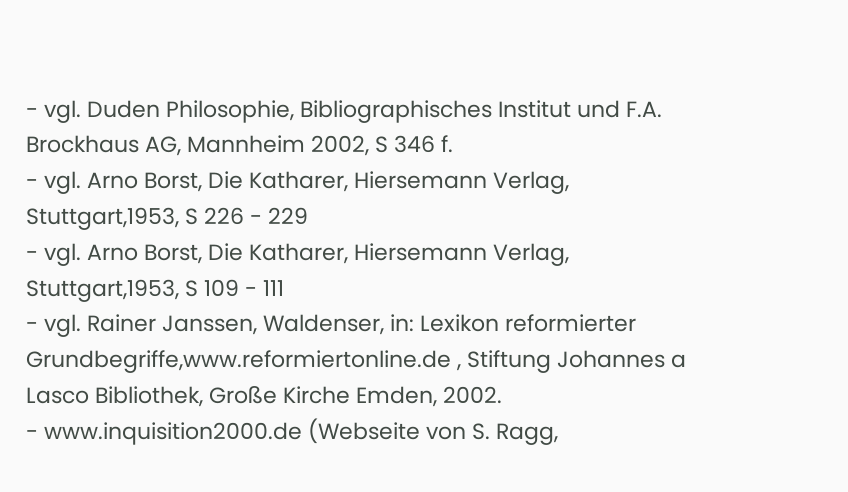- vgl. Duden Philosophie, Bibliographisches Institut und F.A. Brockhaus AG, Mannheim 2002, S 346 f.
- vgl. Arno Borst, Die Katharer, Hiersemann Verlag, Stuttgart,1953, S 226 - 229
- vgl. Arno Borst, Die Katharer, Hiersemann Verlag, Stuttgart,1953, S 109 - 111
- vgl. Rainer Janssen, Waldenser, in: Lexikon reformierter Grundbegriffe,www.reformiertonline.de , Stiftung Johannes a Lasco Bibliothek, Große Kirche Emden, 2002.
- www.inquisition2000.de (Webseite von S. Ragg,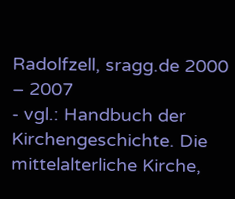Radolfzell, sragg.de 2000 – 2007
- vgl.: Handbuch der Kirchengeschichte. Die mittelalterliche Kirche,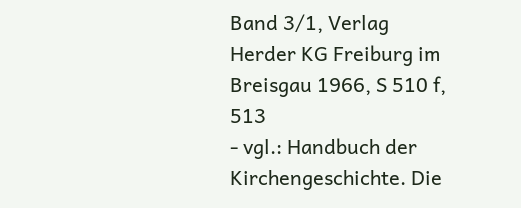Band 3/1, Verlag Herder KG Freiburg im Breisgau 1966, S 510 f, 513
- vgl.: Handbuch der Kirchengeschichte. Die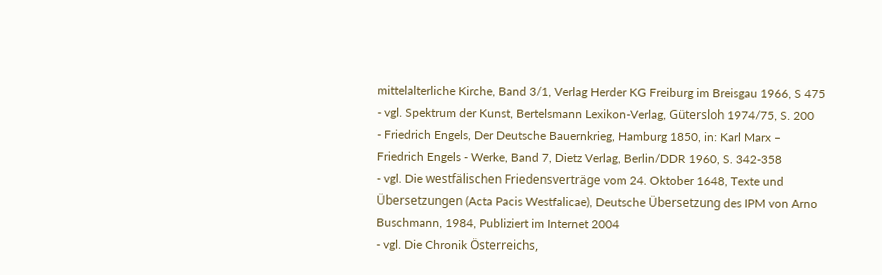mittelalterliche Kirche, Band 3/1, Verlag Herder KG Freiburg im Breisgau 1966, S 475
- vgl. Spektrum der Kunst, Bertelsmann Lexikon-Verlag, Gütersloh 1974/75, S. 200
- Friedrich Engels, Der Deutsche Bauernkrieg, Hamburg 1850, in: Karl Marx – Friedrich Engels - Werke, Band 7, Dietz Verlag, Berlin/DDR 1960, S. 342-358
- vgl. Die westfälischen Friedensverträge vom 24. Oktober 1648, Texte und Übersetzungen (Acta Pacis Westfalicae), Deutsche Übersetzung des IPM von Arno Buschmann, 1984, Publiziert im Internet 2004
- vgl. Die Chronik Österreichs,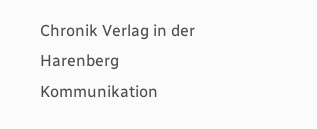Chronik Verlag in der Harenberg Kommunikation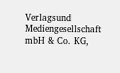Verlagsund Mediengesellschaft mbH & Co. KG,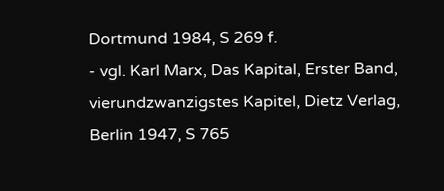Dortmund 1984, S 269 f.
- vgl. Karl Marx, Das Kapital, Erster Band, vierundzwanzigstes Kapitel, Dietz Verlag, Berlin 1947, S 765